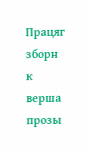Працяг зборн к верша прозы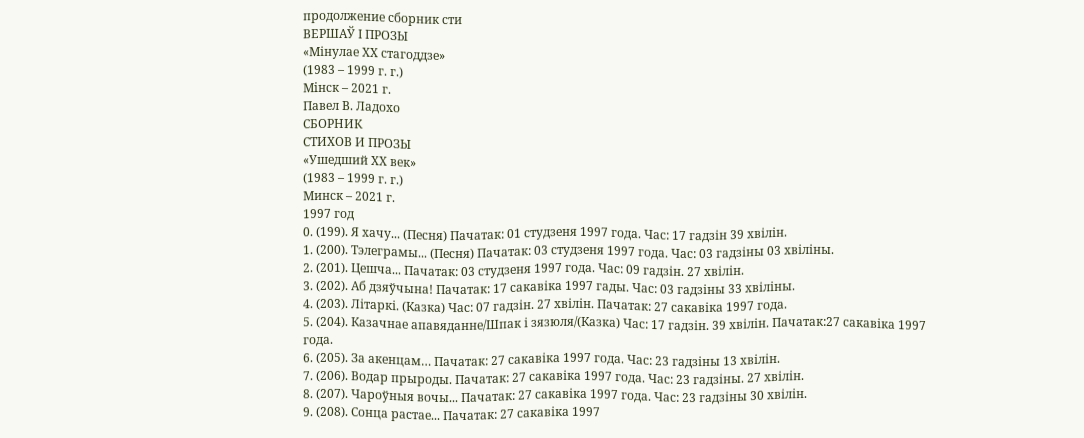продолжение сборник сти
ВЕРШАЎ І ПРОЗЫ
«Мінулае ХХ стагоддзе»
(1983 – 1999 г. г.)
Мiнск – 2021 г.
Павел В. Ладохо
СБОРНИК
СТИХОВ И ПРОЗЫ
«Ушедший ХХ век»
(1983 – 1999 г. г.)
Минск – 2021 г.
1997 год
0. (199). Я хачу... (Песня) Пачатак: 01 студзеня 1997 года. Час: 17 гадзін 39 хвілін.
1. (200). Тэлеграмы... (Песня) Пачатак: 03 студзеня 1997 года. Час: 03 гадзіны 03 хвіліны.
2. (201). Цешча... Пачатак: 03 студзеня 1997 года. Час: 09 гадзін. 27 хвілін.
3. (202). Аб дзяўчына! Пачатак: 17 сакавіка 1997 гады. Час: 03 гадзіны 33 хвіліны.
4. (203). Літаркі. (Казка) Час: 07 гадзін. 27 хвілін. Пачатак: 27 сакавіка 1997 года.
5. (204). Казачнае апавяданне/Шпак і зязюля/(Казка) Час: 17 гадзін. 39 хвілін. Пачатак:27 сакавіка 1997 года.
6. (205). За акенцам… Пачатак: 27 сакавіка 1997 года. Час: 23 гадзіны 13 хвілін.
7. (206). Водар прыроды. Пачатак: 27 сакавіка 1997 года. Час: 23 гадзіны. 27 хвілін.
8. (207). Чароўныя вочы... Пачатак: 27 сакавіка 1997 года. Час: 23 гадзіны 30 хвілін.
9. (208). Сонца растае... Пачатак: 27 сакавіка 1997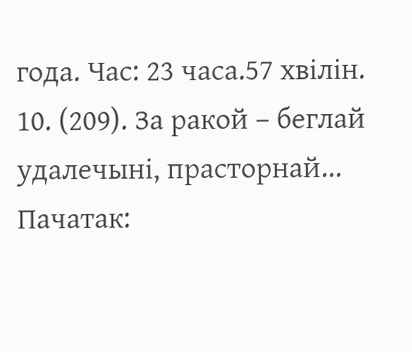года. Час: 23 часа.57 хвілін.
10. (209). За ракой – беглай удалечыні, прасторнай... Пачатак: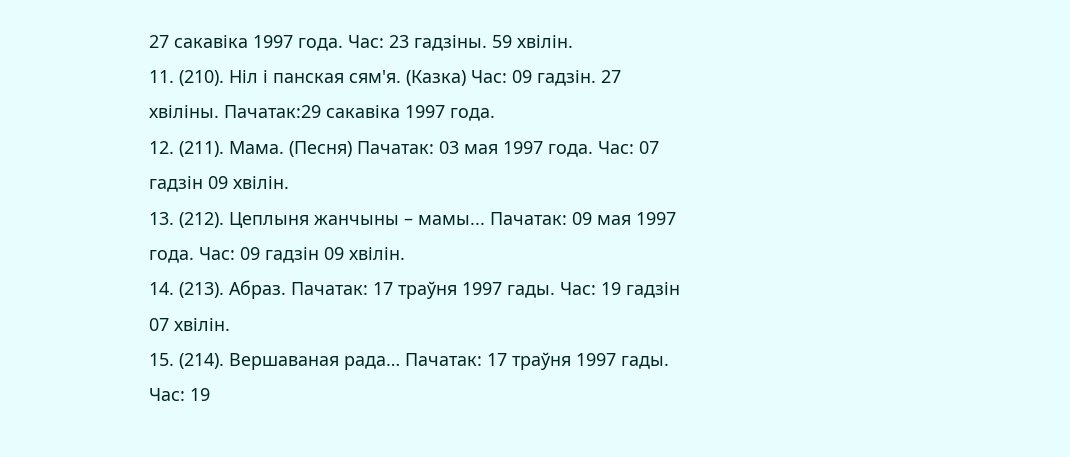27 сакавіка 1997 года. Час: 23 гадзіны. 59 хвілін.
11. (210). Ніл і панская сям'я. (Казка) Час: 09 гадзін. 27 хвіліны. Пачатак:29 сакавіка 1997 года.
12. (211). Мама. (Песня) Пачатак: 03 мая 1997 года. Час: 07 гадзін 09 хвілін.
13. (212). Цеплыня жанчыны – мамы... Пачатак: 09 мая 1997 года. Час: 09 гадзін 09 хвілін.
14. (213). Абраз. Пачатак: 17 траўня 1997 гады. Час: 19 гадзін 07 хвілін.
15. (214). Вершаваная рада… Пачатак: 17 траўня 1997 гады. Час: 19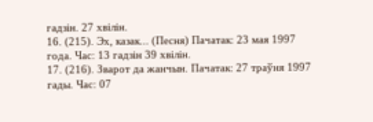гадзін. 27 хвілін.
16. (215). Эх, казак... (Песня) Пачатак: 23 мая 1997 года. Час: 13 гадзін 39 хвілін.
17. (216). Зварот да жанчын. Пачатак: 27 траўня 1997 гады. Час: 07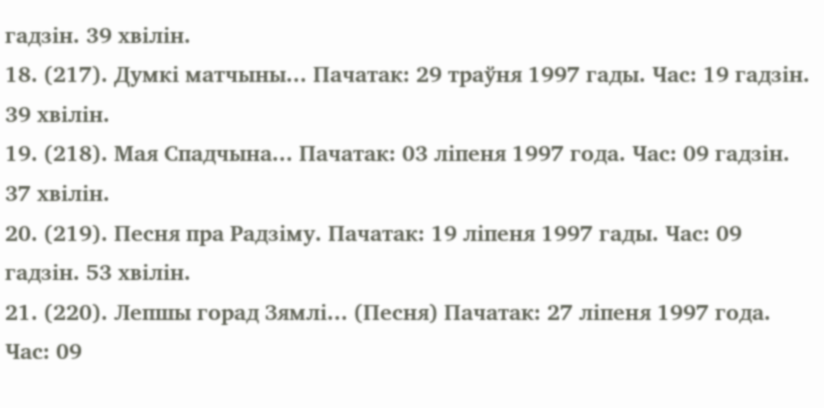гадзін. 39 хвілін.
18. (217). Думкі матчыны... Пачатак: 29 траўня 1997 гады. Час: 19 гадзін. 39 хвілін.
19. (218). Мая Спадчына... Пачатак: 03 ліпеня 1997 года. Час: 09 гадзін. 37 хвілін.
20. (219). Песня пра Радзіму. Пачатак: 19 ліпеня 1997 гады. Час: 09 гадзін. 53 хвілін.
21. (220). Лепшы горад Зямлі... (Песня) Пачатак: 27 ліпеня 1997 года. Час: 09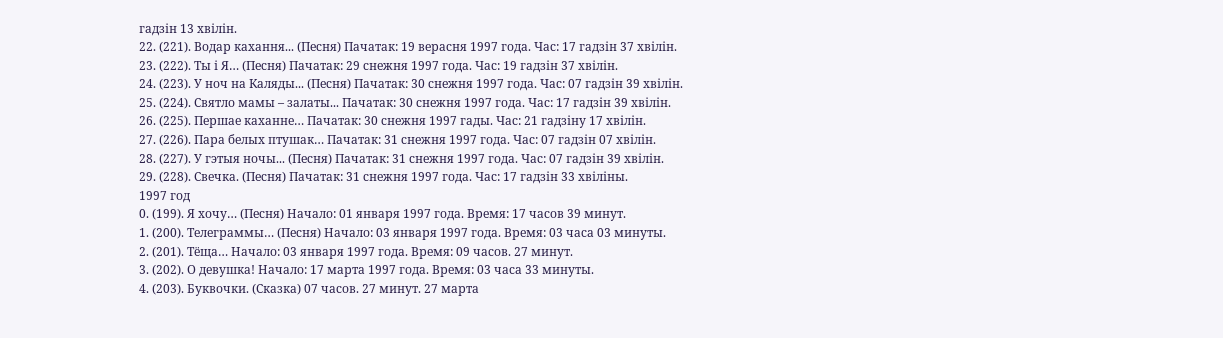гадзін 13 хвілін.
22. (221). Водар кахання... (Песня) Пачатак: 19 верасня 1997 года. Час: 17 гадзін 37 хвілін.
23. (222). Ты і Я… (Песня) Пачатак: 29 снежня 1997 года. Час: 19 гадзін 37 хвілін.
24. (223). У ноч на Каляды... (Песня) Пачатак: 30 снежня 1997 года. Час: 07 гадзін 39 хвілін.
25. (224). Святло мамы – залаты... Пачатак: 30 снежня 1997 года. Час: 17 гадзін 39 хвілін.
26. (225). Першае каханне… Пачатак: 30 снежня 1997 гады. Час: 21 гадзіну 17 хвілін.
27. (226). Пара белых птушак… Пачатак: 31 снежня 1997 года. Час: 07 гадзін 07 хвілін.
28. (227). У гэтыя ночы... (Песня) Пачатак: 31 снежня 1997 года. Час: 07 гадзін 39 хвілін.
29. (228). Свечка. (Песня) Пачатак: 31 снежня 1997 года. Час: 17 гадзін 33 хвіліны.
1997 год
0. (199). Я хочу… (Песня) Начало: 01 января 1997 года. Время: 17 часов 39 минут.
1. (200). Телеграммы… (Песня) Начало: 03 января 1997 года. Время: 03 часа 03 минуты.
2. (201). Тёща… Начало: 03 января 1997 года. Время: 09 часов. 27 минут.
3. (202). О девушка! Начало: 17 марта 1997 года. Время: 03 часа 33 минуты.
4. (203). Буквочки. (Сказка) 07 часов. 27 минут. 27 марта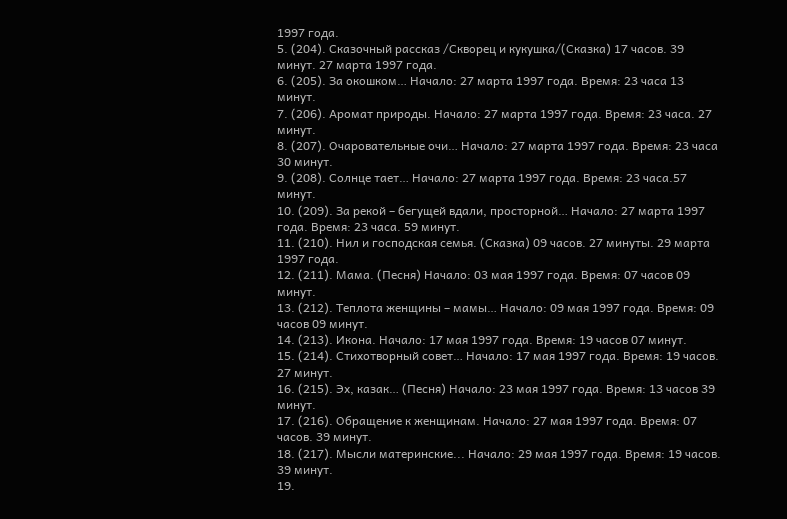1997 года.
5. (204). Сказочный рассказ /Скворец и кукушка/(Сказка) 17 часов. 39 минут. 27 марта 1997 года.
6. (205). За окошком… Начало: 27 марта 1997 года. Время: 23 часа 13 минут.
7. (206). Аромат природы. Начало: 27 марта 1997 года. Время: 23 часа. 27 минут.
8. (207). Очаровательные очи… Начало: 27 марта 1997 года. Время: 23 часа 30 минут.
9. (208). Солнце тает… Начало: 27 марта 1997 года. Время: 23 часа.57 минут.
10. (209). За рекой – бегущей вдали, просторной… Начало: 27 марта 1997 года. Время: 23 часа. 59 минут.
11. (210). Нил и господская семья. (Сказка) 09 часов. 27 минуты. 29 марта 1997 года.
12. (211). Мама. (Песня) Начало: 03 мая 1997 года. Время: 07 часов 09 минут.
13. (212). Теплота женщины – мамы… Начало: 09 мая 1997 года. Время: 09 часов 09 минут.
14. (213). Икона. Начало: 17 мая 1997 года. Время: 19 часов 07 минут.
15. (214). Стихотворный совет… Начало: 17 мая 1997 года. Время: 19 часов. 27 минут.
16. (215). Эх, казак… (Песня) Начало: 23 мая 1997 года. Время: 13 часов 39 минут.
17. (216). Обращение к женщинам. Начало: 27 мая 1997 года. Время: 07 часов. 39 минут.
18. (217). Мысли материнские... Начало: 29 мая 1997 года. Время: 19 часов. 39 минут.
19.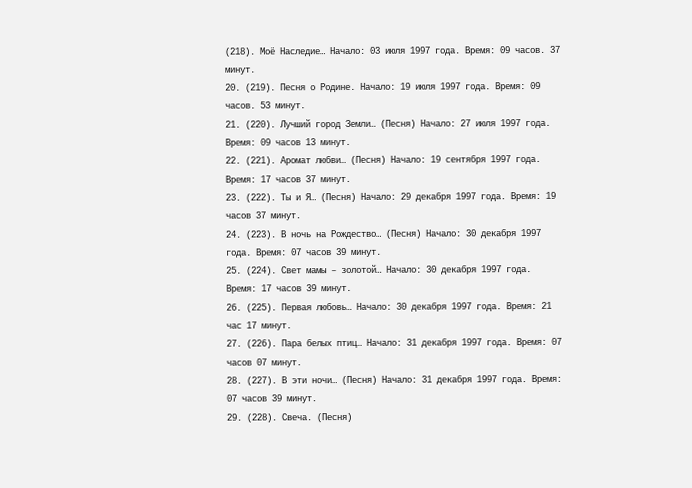(218). Моё Наследие… Начало: 03 июля 1997 года. Время: 09 часов. 37 минут.
20. (219). Песня о Родине. Начало: 19 июля 1997 года. Время: 09 часов. 53 минут.
21. (220). Лучший город Земли… (Песня) Начало: 27 июля 1997 года. Время: 09 часов 13 минут.
22. (221). Аромат любви… (Песня) Начало: 19 сентября 1997 года. Время: 17 часов 37 минут.
23. (222). Ты и Я… (Песня) Начало: 29 декабря 1997 года. Время: 19 часов 37 минут.
24. (223). В ночь на Рождество… (Песня) Начало: 30 декабря 1997 года. Время: 07 часов 39 минут.
25. (224). Свет мамы – золотой… Начало: 30 декабря 1997 года. Время: 17 часов 39 минут.
26. (225). Первая любовь… Начало: 30 декабря 1997 года. Время: 21 час 17 минут.
27. (226). Пара белых птиц… Начало: 31 декабря 1997 года. Время: 07 часов 07 минут.
28. (227). В эти ночи… (Песня) Начало: 31 декабря 1997 года. Время: 07 часов 39 минут.
29. (228). Свеча. (Песня)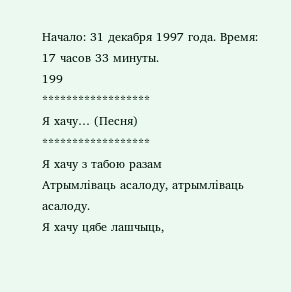Начало: 31 декабря 1997 года. Время: 17 часов 33 минуты.
199
******************
Я хачу… (Песня)
******************
Я хачу з табою разам
Атрымліваць асалоду, атрымліваць асалоду.
Я хачу цябе лашчыць,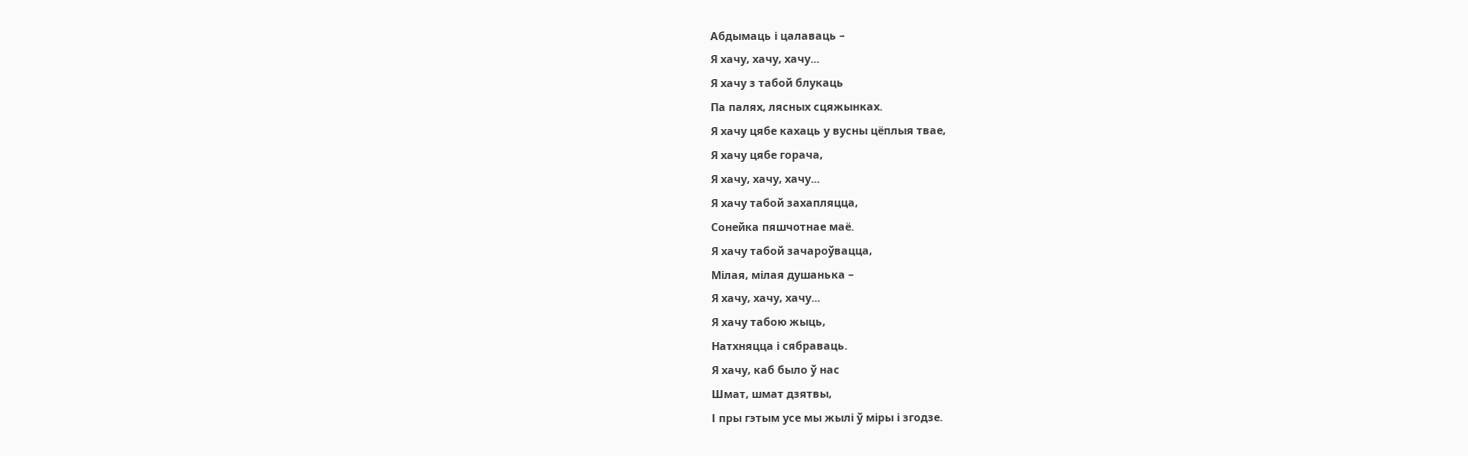Абдымаць і цалаваць –
Я хачу, хачу, хачу...
Я хачу з табой блукаць
Па палях, лясных сцяжынках.
Я хачу цябе кахаць у вусны цёплыя твае,
Я хачу цябе горача,
Я хачу, хачу, хачу...
Я хачу табой захапляцца,
Сонейка пяшчотнае маё.
Я хачу табой зачароўвацца,
Мілая, мілая душанька –
Я хачу, хачу, хачу...
Я хачу табою жыць,
Натхняцца і сябраваць.
Я хачу, каб было ў нас
Шмат, шмат дзятвы,
І пры гэтым усе мы жылі ў міры і згодзе.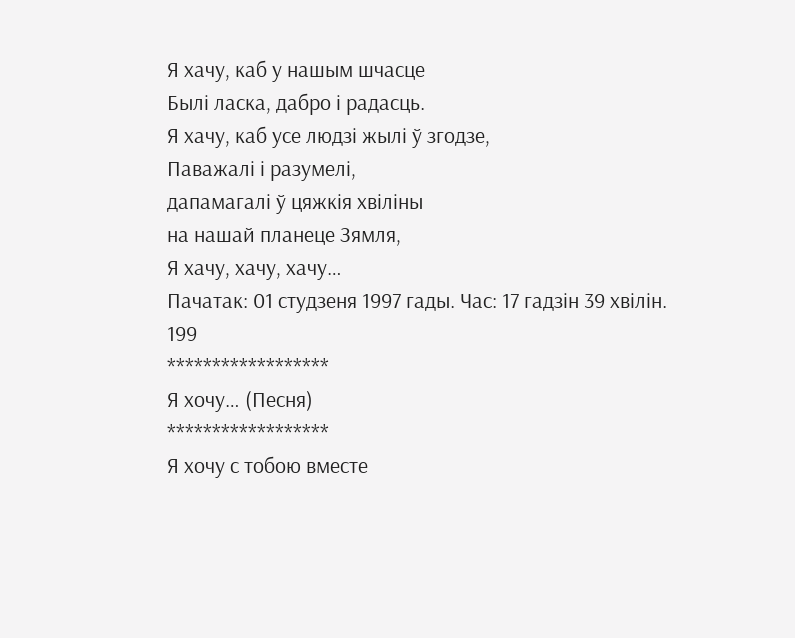Я хачу, каб у нашым шчасце
Былі ласка, дабро і радасць.
Я хачу, каб усе людзі жылі ў згодзе,
Паважалі і разумелі,
дапамагалі ў цяжкія хвіліны
на нашай планеце Зямля,
Я хачу, хачу, хачу…
Пачатак: 01 студзеня 1997 гады. Час: 17 гадзін 39 хвілін.
199
******************
Я хочу… (Песня)
******************
Я хочу с тобою вместе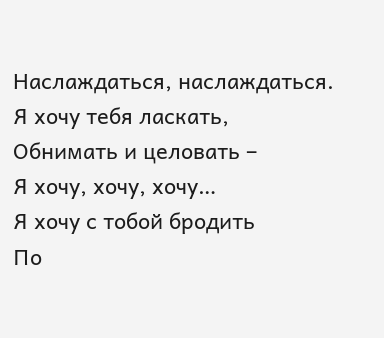Наслаждаться, наслаждаться.
Я хочу тебя ласкать,
Обнимать и целовать –
Я хочу, хочу, хочу…
Я хочу с тобой бродить
По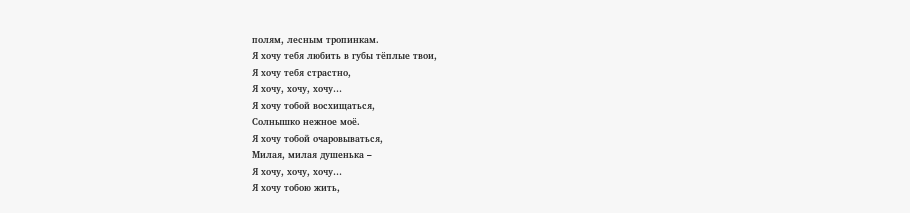полям, лесным тропинкам.
Я хочу тебя любить в губы тёплые твои,
Я хочу тебя страстно,
Я хочу, хочу, хочу…
Я хочу тобой восхищаться,
Солнышко нежное моё.
Я хочу тобой очаровываться,
Милая, милая душенька –
Я хочу, хочу, хочу…
Я хочу тобою жить,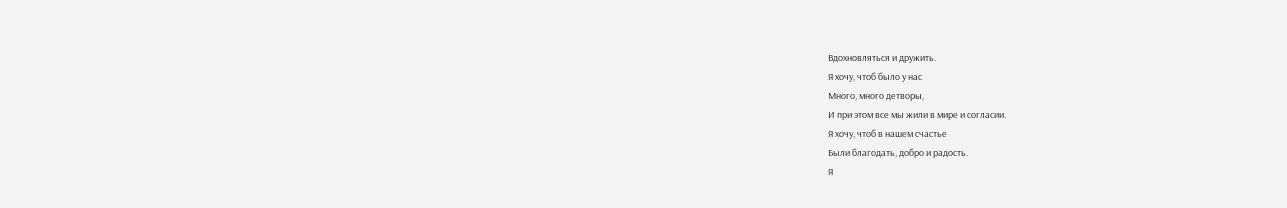Вдохновляться и дружить.
Я хочу, чтоб было у нас
Много, много детворы,
И при этом все мы жили в мире и согласии.
Я хочу, чтоб в нашем счастье
Были благодать, добро и радость.
Я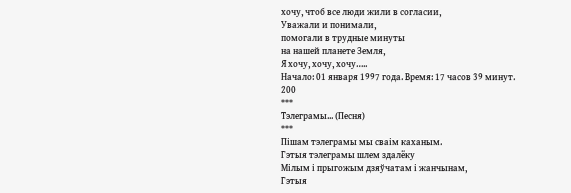хочу, чтоб все люди жили в согласии,
Уважали и понимали,
помогали в трудные минуты
на нашей планете Земля,
Я хочу, хочу, хочу…..
Начало: 01 января 1997 года. Время: 17 часов 39 минут.
200
***
Тэлеграмы... (Песня)
***
Пішам тэлеграмы мы сваім каханым.
Гэтыя тэлеграмы шлем здалёку
Мілым і прыгожым дзяўчатам і жанчынам,
Гэтыя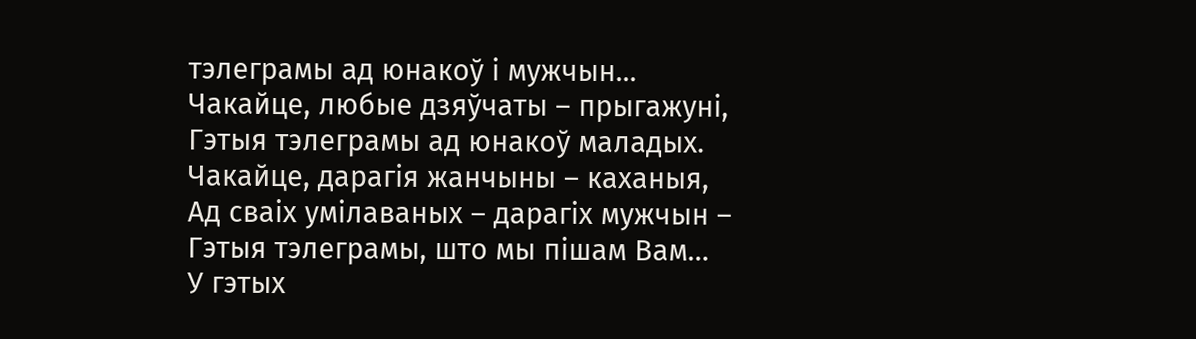тэлеграмы ад юнакоў і мужчын...
Чакайце, любые дзяўчаты – прыгажуні,
Гэтыя тэлеграмы ад юнакоў маладых.
Чакайце, дарагія жанчыны – каханыя,
Ад сваіх умілаваных – дарагіх мужчын –
Гэтыя тэлеграмы, што мы пішам Вам…
У гэтых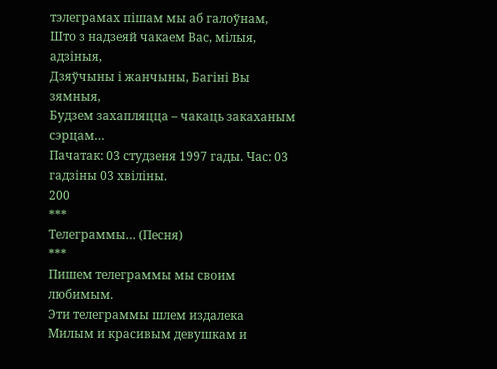тэлеграмах пішам мы аб галоўнам,
Што з надзеяй чакаем Вас, мілыя, адзіныя,
Дзяўчыны і жанчыны, Багіні Вы зямныя,
Будзем захапляцца – чакаць закаханым сэрцам…
Пачатак: 03 студзеня 1997 гады. Час: 03 гадзіны 03 хвіліны.
200
***
Телеграммы… (Песня)
***
Пишем телеграммы мы своим любимым.
Эти телеграммы шлем издалека
Милым и красивым девушкам и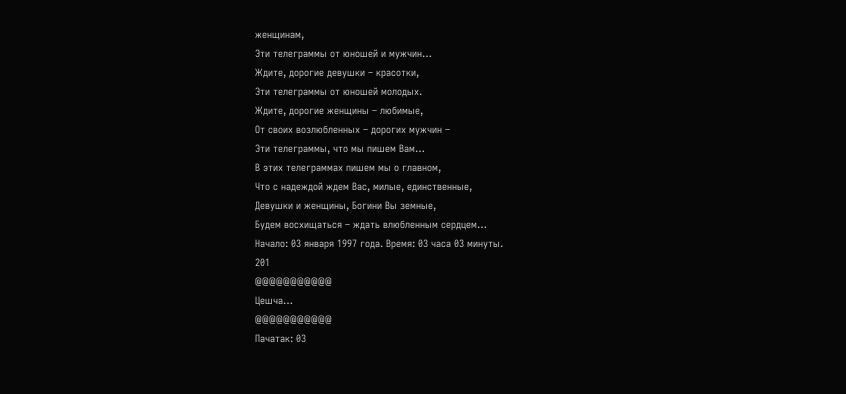женщинам,
Эти телеграммы от юношей и мужчин…
Ждите, дорогие девушки – красотки,
Эти телеграммы от юношей молодых.
Ждите, дорогие женщины – любимые,
От своих возлюбленных – дорогих мужчин –
Эти телеграммы, что мы пишем Вам…
В этих телеграммах пишем мы о главном,
Что с надеждой ждем Вас, милые, единственные,
Девушки и женщины, Богини Вы земные,
Будем восхищаться – ждать влюбленным сердцем…
Начало: 03 января 1997 года. Время: 03 часа 03 минуты.
201
@@@@@@@@@@@
Цешча…
@@@@@@@@@@@
Пачатак: 03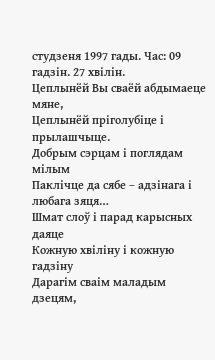студзеня 1997 гады. Час: 09 гадзін. 27 хвілін.
Цеплынёй Вы сваёй абдымаеце мяне,
Цеплынёй пріголубіце і прылашчыце.
Добрым сэрцам і поглядам мілым
Паклічце да сябе – адзінага і любага зяця…
Шмат слоў і парад карысных даяце
Кожную хвіліну і кожную гадзіну
Дарагім сваім маладым дзецям,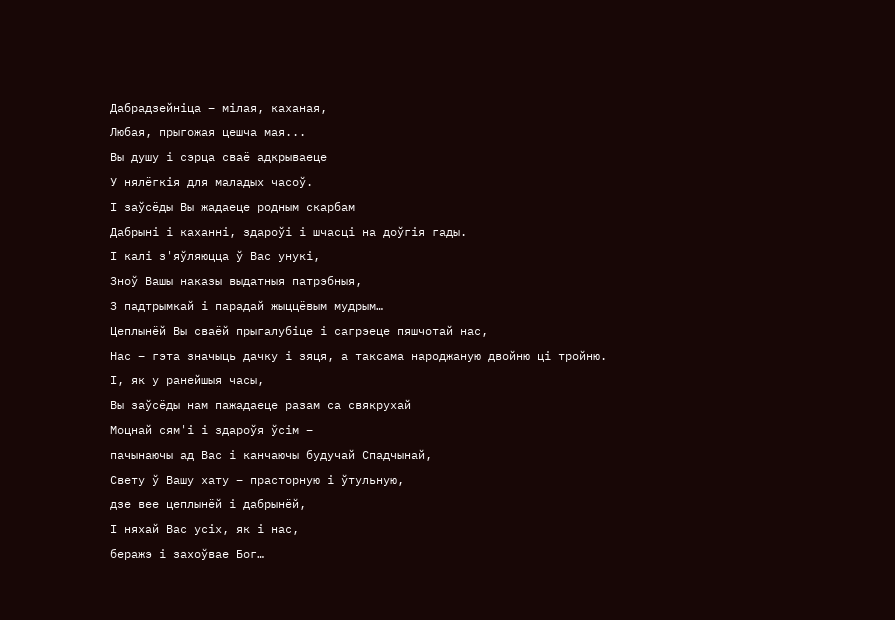Дабрадзейніца – мілая, каханая,
Любая, прыгожая цешча мая...
Вы душу і сэрца сваё адкрываеце
У нялёгкія для маладых часоў.
І заўсёды Вы жадаеце родным скарбам
Дабрыні і каханні, здароўі і шчасці на доўгія гады.
І калі з'яўляюцца ў Вас унукі,
Зноў Вашы наказы выдатныя патрэбныя,
З падтрымкай і парадай жыццёвым мудрым…
Цеплынёй Вы сваёй прыгалубіце і сагрэеце пяшчотай нас,
Нас – гэта значыць дачку і зяця, а таксама народжаную двойню ці тройню.
І, як у ранейшыя часы,
Вы заўсёды нам пажадаеце разам са свякрухай
Моцнай сям'і і здароўя ўсім –
пачынаючы ад Вас і канчаючы будучай Спадчынай,
Свету ў Вашу хату – прасторную і ўтульную,
дзе вее цеплынёй і дабрынёй,
І няхай Вас усіх, як і нас,
беражэ і захоўвае Бог…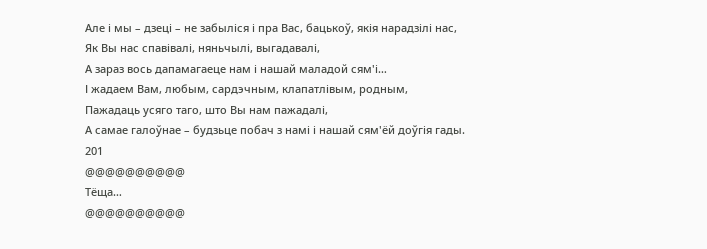Але і мы – дзеці – не забыліся і пра Вас, бацькоў, якія нарадзілі нас,
Як Вы нас спавівалі, няньчылі, выгадавалі,
А зараз вось дапамагаеце нам і нашай маладой сям'і…
І жадаем Вам, любым, сардэчным, клапатлівым, родным,
Пажадаць усяго таго, што Вы нам пажадалі,
А самае галоўнае – будзьце побач з намі і нашай сям'ёй доўгія гады.
201
@@@@@@@@@@
Тёща…
@@@@@@@@@@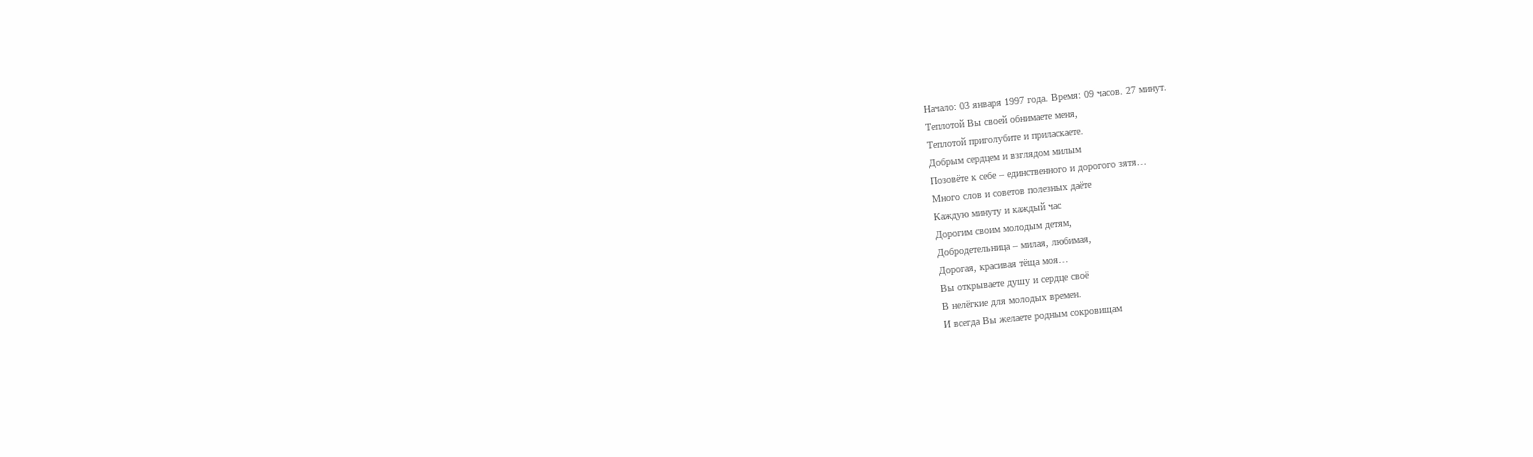Начало: 03 января 1997 года. Время: 09 часов. 27 минут.
Теплотой Вы своей обнимаете меня,
Теплотой приголубите и приласкаете.
Добрым сердцем и взглядом милым
Позовёте к себе – единственного и дорогого зятя…
Много слов и советов полезных даёте
Каждую минуту и каждый час
Дорогим своим молодым детям,
Добродетельница – милая, любимая,
Дорогая, красивая тёща моя…
Вы открываете душу и сердце своё
В нелёгкие для молодых времен.
И всегда Вы желаете родным сокровищам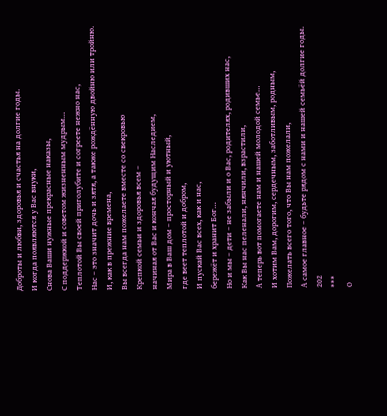Доброты и любви, здоровья и счастья на долгие годы.
И когда появляются у Вас внуки,
Снова Ваши нужные прекрасные наказы,
С поддержкой и советом жизненным мудрым…
Теплотой Вы своей приголубите и согреете нежно нас,
Нас – это значит дочь и зятя, а также рождённую двойню или тройню.
И, как в прежние времена,
Вы всегда нам пожелаете вместе со свекровью
Крепкой семьи и здоровья всем –
начиная от Вас и кончая будущим Наследием,
Мира в Ваш дом – просторный и уютный,
где веет теплотой и добром,
И пускай Вас всех, как и нас,
бережёт и хранит Бог…
Но и мы – дети – не забыли и о Вас, родителях, родивших нас,
Как Вы нас пеленали, нянчили, взрастили,
А теперь вот помогаете нам и нашей молодой семье…
И хотим Вам, дорогим, сердечным, заботливым, родным,
Пожелать всего того, что Вы нам пожелали,
А самое главное – будьте рядом с нами и нашей семьёй долгие годы.
202
***
О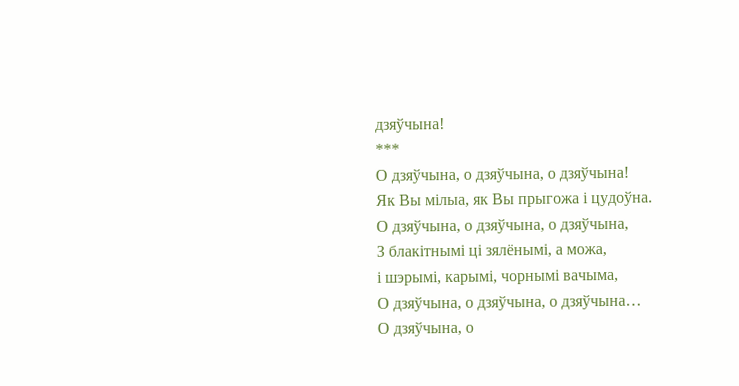дзяўчына!
***
О дзяўчына, о дзяўчына, о дзяўчына!
Як Вы мілыа, як Вы прыгожа і цудоўна.
О дзяўчына, о дзяўчына, о дзяўчына,
З блакітнымі ці зялёнымі, а можа,
і шэрымі, карымі, чорнымі вачыма,
О дзяўчына, о дзяўчына, о дзяўчына…
О дзяўчына, о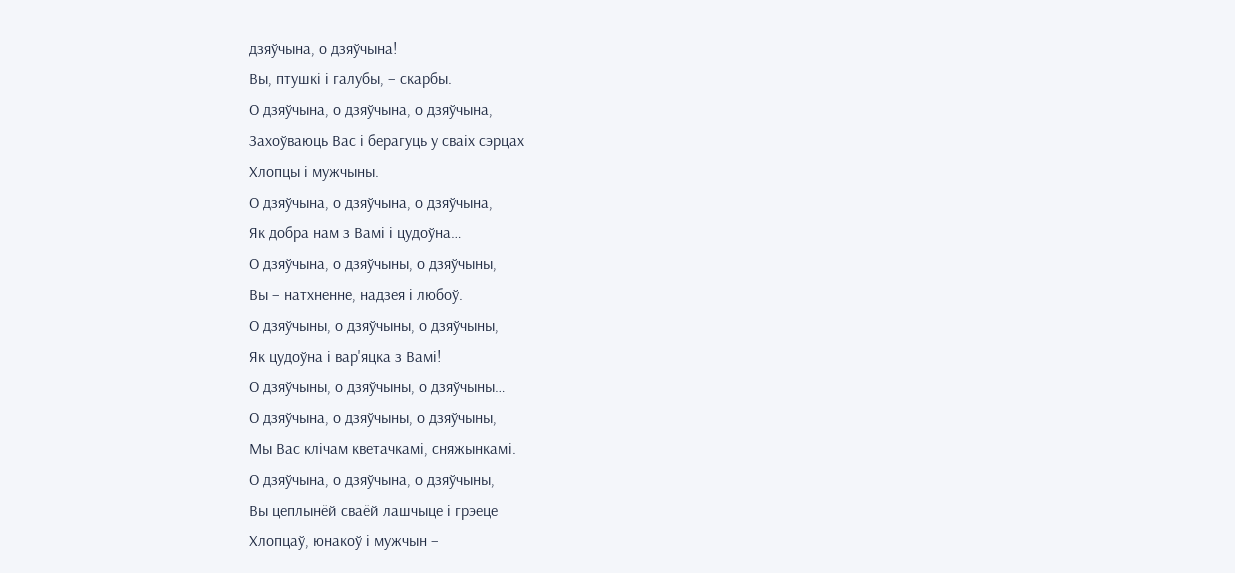дзяўчына, о дзяўчына!
Вы, птушкі і галубы, – скарбы.
О дзяўчына, о дзяўчына, о дзяўчына,
Захоўваюць Вас і берагуць у сваіх сэрцах
Хлопцы і мужчыны.
О дзяўчына, о дзяўчына, о дзяўчына,
Як добра нам з Вамі і цудоўна…
О дзяўчына, о дзяўчыны, о дзяўчыны,
Вы – натхненне, надзея і любоў.
О дзяўчыны, о дзяўчыны, о дзяўчыны,
Як цудоўна і вар'яцка з Вамі!
О дзяўчыны, о дзяўчыны, о дзяўчыны…
О дзяўчына, о дзяўчыны, о дзяўчыны,
Мы Вас клічам кветачкамі, сняжынкамі.
О дзяўчына, о дзяўчына, о дзяўчыны,
Вы цеплынёй сваёй лашчыце і грэеце
Хлопцаў, юнакоў і мужчын –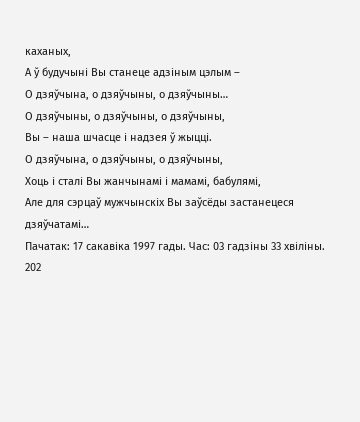каханых,
А ў будучыні Вы станеце адзіным цэлым –
О дзяўчына, о дзяўчыны, о дзяўчыны…
О дзяўчыны, о дзяўчыны, о дзяўчыны,
Вы – наша шчасце і надзея ў жыцці.
О дзяўчына, о дзяўчыны, о дзяўчыны,
Хоць і сталі Вы жанчынамі і мамамі, бабулямі,
Але для сэрцаў мужчынскіх Вы заўсёды застанецеся дзяўчатамі…
Пачатак: 17 сакавіка 1997 гады. Час: 03 гадзіны 33 хвіліны.
202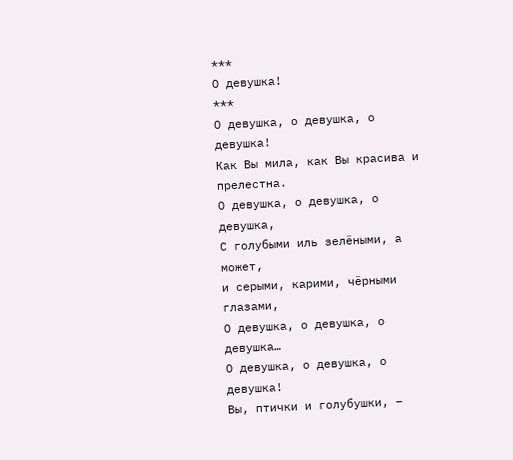***
О девушка!
***
О девушка, о девушка, о девушка!
Как Вы мила, как Вы красива и прелестна.
О девушка, о девушка, о девушка,
С голубыми иль зелёными, а может,
и серыми, карими, чёрными глазами,
О девушка, о девушка, о девушка…
О девушка, о девушка, о девушка!
Вы, птички и голубушки, –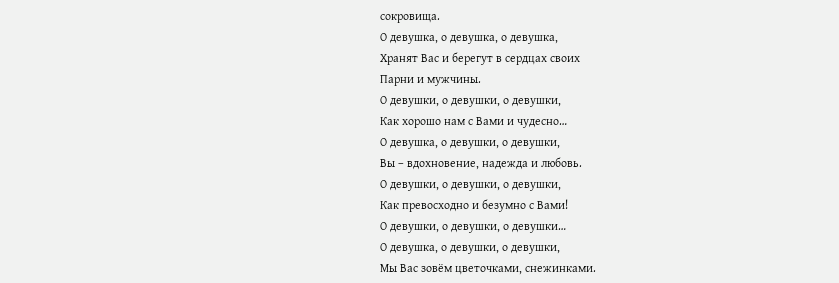сокровища.
О девушка, о девушка, о девушка,
Хранят Вас и берегут в сердцах своих
Парни и мужчины.
О девушки, о девушки, о девушки,
Как хорошо нам с Вами и чудесно…
О девушка, о девушки, о девушки,
Вы – вдохновение, надежда и любовь.
О девушки, о девушки, о девушки,
Как превосходно и безумно с Вами!
О девушки, о девушки, о девушки…
О девушка, о девушки, о девушки,
Мы Вас зовём цветочками, снежинками.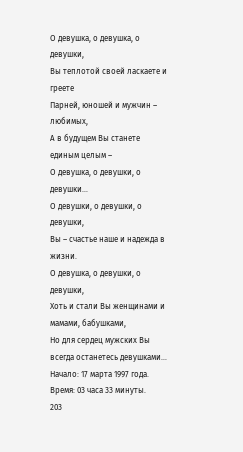О девушка, о девушка, о девушки,
Вы теплотой своей ласкаете и греете
Парней, юношей и мужчин – любимых,
А в будущем Вы станете единым целым –
О девушка, о девушки, о девушки…
О девушки, о девушки, о девушки,
Вы – счастье наше и надежда в жизни.
О девушка, о девушки, о девушки,
Хоть и стали Вы женщинами и мамами, бабушками,
Но для сердец мужских Вы всегда останетесь девушками…
Начало: 17 марта 1997 года. Время: 03 часа 33 минуты.
203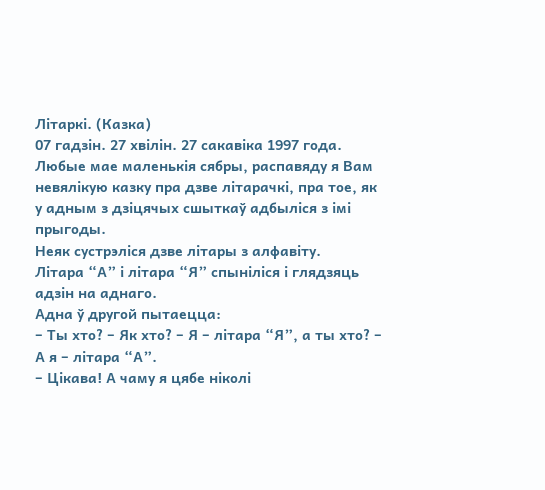Літаркі. (Казка)
07 гадзін. 27 хвілін. 27 сакавіка 1997 года.
Любые мае маленькія сябры, распавяду я Вам невялікую казку пра дзве літарачкі, пра тое, як у адным з дзіцячых сшыткаў адбыліся з імі прыгоды.
Неяк сустрэліся дзве літары з алфавіту.
Літара “А” і літара “Я” спыніліся і глядзяць адзін на аднаго.
Адна ў другой пытаецца:
– Ты хто? – Як хто? – Я – літара “Я”, а ты хто? – А я – літара “А”.
– Цікава! А чаму я цябе ніколі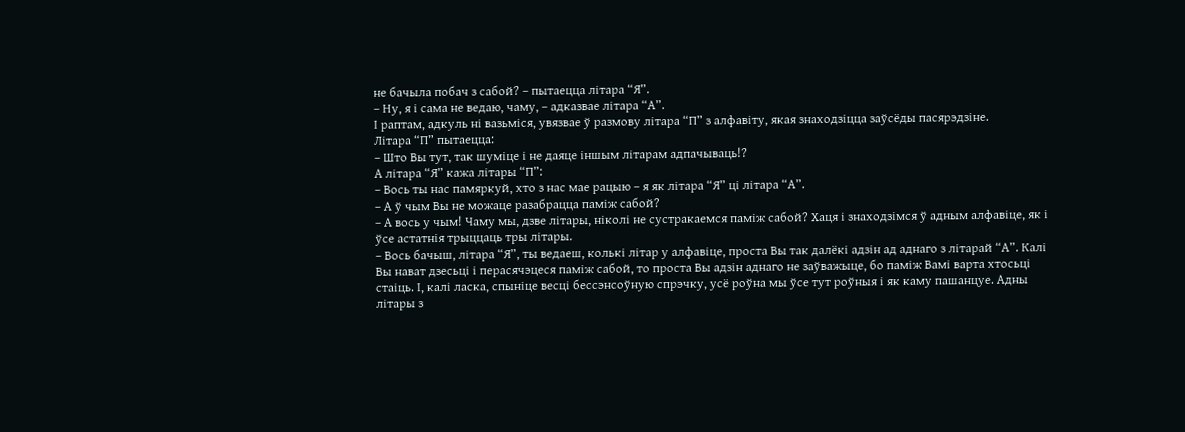не бачыла побач з сабой? – пытаецца літара “Я”.
– Ну, я і сама не ведаю, чаму, – адказвае літара “А”.
І раптам, адкуль ні вазьміся, увязвае ў размову літара “П” з алфавіту, якая знаходзіцца заўсёды пасярэдзіне.
Літара “П” пытаецца:
– Што Вы тут, так шуміце і не даяце іншым лiтарам адпачываць!?
А літара “Я” кажа літары “П”:
– Вось ты нас памяркуй, хто з нас мае рацыю – я як літара “Я” ці літара “А”.
– А ў чым Вы не можаце разабрацца паміж сабой?
– А вось у чым! Чаму мы, дзве літары, ніколі не сустракаемся паміж сабой? Хаця і знаходзімся ў адным алфавіце, як і ўсе астатнія трыццаць тры літары.
– Вось бачыш, літара “Я”, ты ведаеш, колькі літар у алфавіце, проста Вы так далёкі адзін ад аднаго з літарай “А”. Калі Вы нават дзесьці і перасячэцеся паміж сабой, то проста Вы адзін аднаго не заўважыце, бо паміж Вамі варта хтосьці стаіць. І, калі ласка, спыніце весці бессэнсоўную спрэчку, усё роўна мы ўсе тут роўныя і як каму пашанцуе. Адны літары з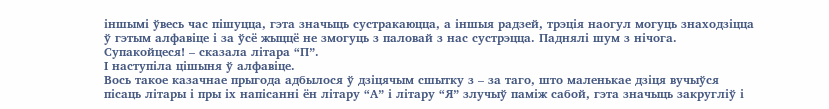іншымі ўвесь час пішуцца, гэта значыць сустракаюцца, а іншыя радзей, трэція наогул могуць знаходзіцца ў гэтым алфавіце і за ўсё жыццё не змогуць з паловай з нас сустрэцца. Паднялі шум з нічога. Супакойцеся! – сказала літара “П”.
І наступіла цішыня ў алфавіце.
Вось такое казачнае прыгода адбылося ў дзіцячым сшытку з – за таго, што маленькае дзіця вучыўся пісаць літары і пры іх напісанні ён літару “А” і літару “Я” злучыў паміж сабой, гэта значыць закругліў і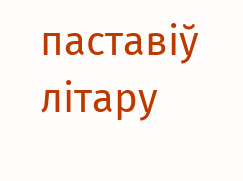паставіў літару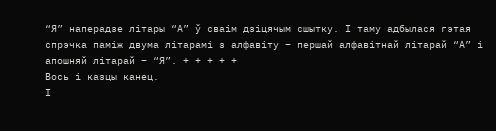“Я” наперадзе літары “А” ў сваім дзіцячым сшытку. І таму адбылася гэтая спрэчка паміж двума літарамі з алфавіту – першай алфавітнай літарай “А” і апошняй літарай – “Я”. + + + + +
Вось і казцы канец.
І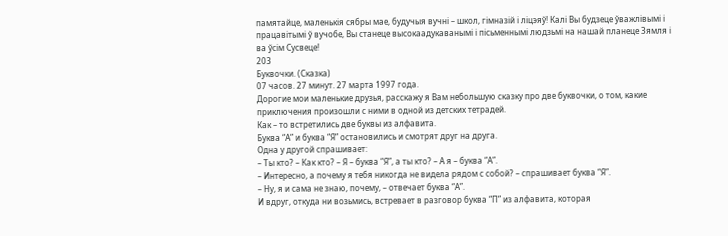памятайце, маленькія сябры мае, будучыя вучні – школ, гімназій і ліцэяў! Калі Вы будзеце ўважлівымі і працавітымі ў вучобе, Вы станеце высокаадукаванымі і пісьменнымі людзьмі на нашай планеце Зямля і ва ўсім Сусвеце!
203
Буквочки. (Сказка)
07 часов. 27 минут. 27 марта 1997 года.
Дорогие мои маленькие друзья, расскажу я Вам небольшую сказку про две буквочки, о том, какие приключения произошли с ними в одной из детских тетрадей.
Как – то встретились две буквы из алфавита.
Буква “А” и буква “Я” остановились и смотрят друг на друга.
Одна у другой спрашивает:
– Ты кто? – Как кто? – Я – буква “Я”, а ты кто? – А я – буква “А”.
– Интересно, а почему я тебя никогда не видела рядом с собой? – спрашивает буква “Я”.
– Ну, я и сама не знаю, почему, – отвечает буква “А”.
И вдруг, откуда ни возьмись, встревает в разговор буква “П” из алфавита, которая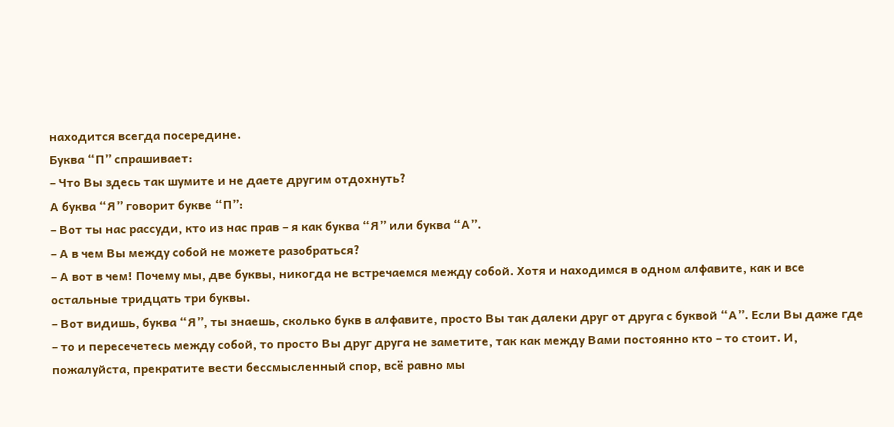находится всегда посередине.
Буква “П” спрашивает:
– Что Вы здесь так шумите и не даете другим отдохнуть?
А буква “Я” говорит букве “П”:
– Вот ты нас рассуди, кто из нас прав – я как буква “Я” или буква “А”.
– А в чем Вы между собой не можете разобраться?
– А вот в чем! Почему мы, две буквы, никогда не встречаемся между собой. Хотя и находимся в одном алфавите, как и все остальные тридцать три буквы.
– Вот видишь, буква “Я”, ты знаешь, сколько букв в алфавите, просто Вы так далеки друг от друга с буквой “А”. Если Вы даже где – то и пересечетесь между собой, то просто Вы друг друга не заметите, так как между Вами постоянно кто – то стоит. И, пожалуйста, прекратите вести бессмысленный спор, всё равно мы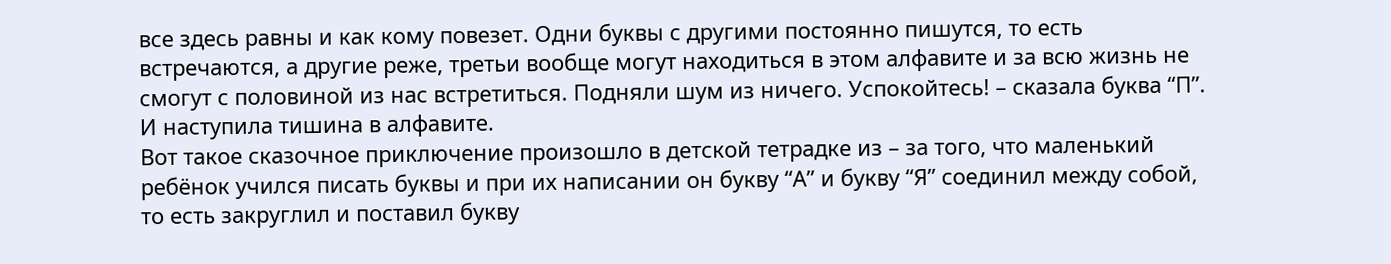все здесь равны и как кому повезет. Одни буквы с другими постоянно пишутся, то есть встречаются, а другие реже, третьи вообще могут находиться в этом алфавите и за всю жизнь не смогут с половиной из нас встретиться. Подняли шум из ничего. Успокойтесь! – сказала буква “П”.
И наступила тишина в алфавите.
Вот такое сказочное приключение произошло в детской тетрадке из – за того, что маленький ребёнок учился писать буквы и при их написании он букву “А” и букву “Я” соединил между собой, то есть закруглил и поставил букву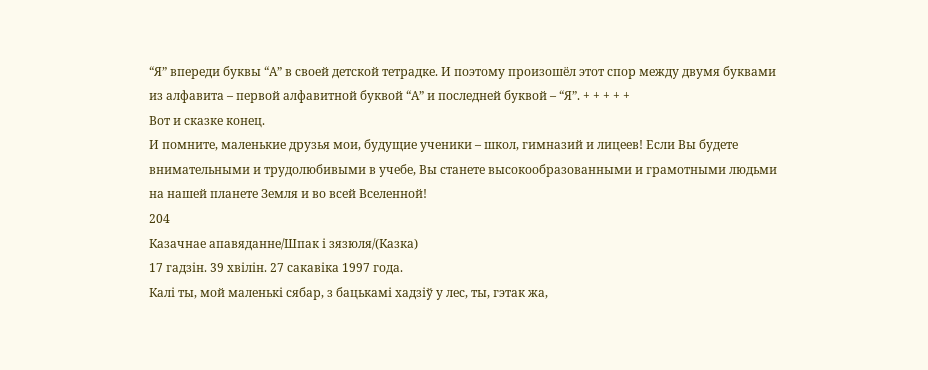“Я” впереди буквы “А” в своей детской тетрадке. И поэтому произошёл этот спор между двумя буквами из алфавита – первой алфавитной буквой “А” и последней буквой – “Я”. + + + + +
Вот и сказке конец.
И помните, маленькие друзья мои, будущие ученики – школ, гимназий и лицеев! Если Вы будете внимательными и трудолюбивыми в учебе, Вы станете высокообразованными и грамотными людьми на нашей планете Земля и во всей Вселенной!
204
Казачнае апавяданне/Шпак і зязюля/(Казка)
17 гадзін. 39 хвілін. 27 сакавіка 1997 года.
Калі ты, мой маленькі сябар, з бацькамі хадзіў у лес, ты, гэтак жа,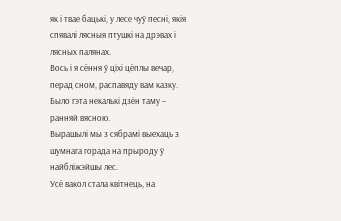як і твае бацькі, у лесе чуў песні, якія спявалі лясныя птушкі на дрэвах і лясных палянах.
Вось і я сёння ў ціхі цёплы вечар, перад сном, распавяду вам казку.
Было гэта некалькі дзён таму – ранняй вясною.
Вырашылі мы з сябрамі выехаць з шумнага горада на прыроду ў найбліжэйшы лес.
Усё вакол стала квітнець, на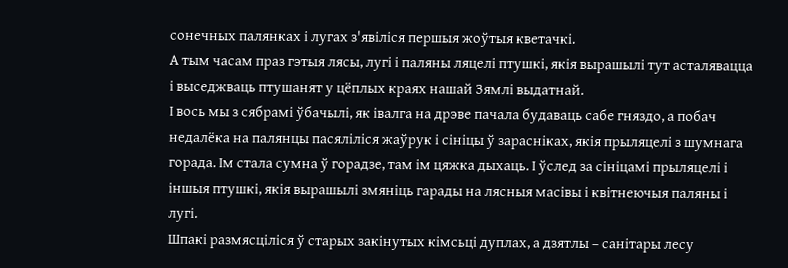сонечных палянках і лугах з'явіліся першыя жоўтыя кветачкі.
А тым часам праз гэтыя лясы, лугі і паляны ляцелі птушкі, якія вырашылі тут асталявацца і выседжваць птушанят у цёплых краях нашай Зямлі выдатнай.
І вось мы з сябрамі ўбачылі, як івалга на дрэве пачала будаваць сабе гняздо, а побач недалёка на палянцы пасяліліся жаўрук і сініцы ў зарасніках, якія прыляцелі з шумнага горада. Ім стала сумна ў горадзе, там ім цяжка дыхаць. І ўслед за сініцамі прыляцелі і іншыя птушкі, якія вырашылі змяніць гарады на лясныя масівы і квітнеючыя паляны і лугі.
Шпакі размясціліся ў старых закінутых кімсьці дуплах, а дзятлы – санітары лесу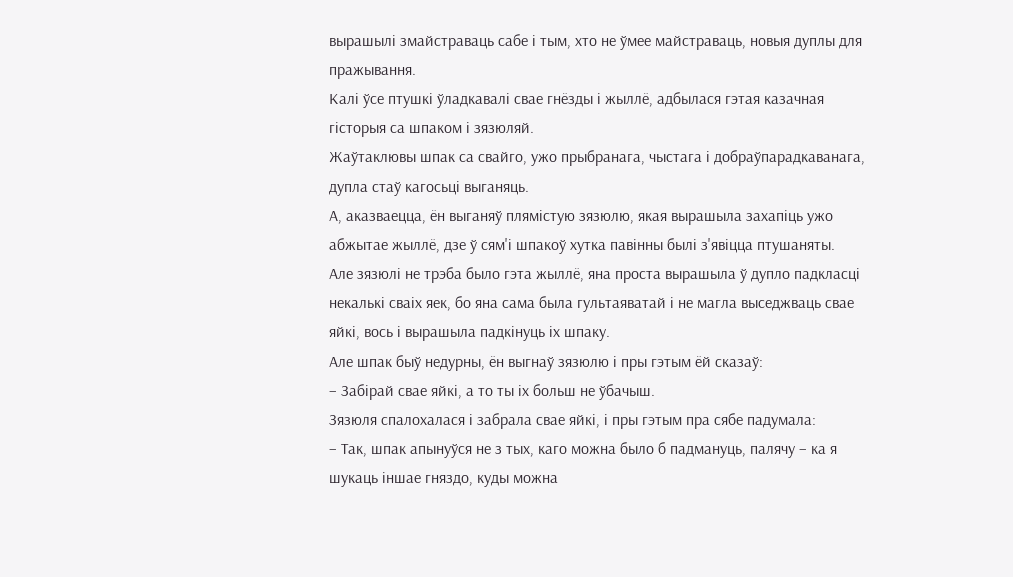вырашылі змайстраваць сабе і тым, хто не ўмее майстраваць, новыя дуплы для пражывання.
Калі ўсе птушкі ўладкавалі свае гнёзды і жыллё, адбылася гэтая казачная гісторыя са шпаком і зязюляй.
Жаўтаклювы шпак са свайго, ужо прыбранага, чыстага і добраўпарадкаванага, дупла стаў кагосьці выганяць.
А, аказваецца, ён выганяў плямістую зязюлю, якая вырашыла захапіць ужо абжытае жыллё, дзе ў сям'і шпакоў хутка павінны былі з'явіцца птушаняты.
Але зязюлі не трэба было гэта жыллё, яна проста вырашыла ў дупло падкласці некалькі сваіх яек, бо яна сама была гультаяватай і не магла выседжваць свае яйкі, вось і вырашыла падкінуць іх шпаку.
Але шпак быў недурны, ён выгнаў зязюлю і пры гэтым ёй сказаў:
– Забірай свае яйкі, а то ты іх больш не ўбачыш.
Зязюля спалохалася і забрала свае яйкі, і пры гэтым пра сябе падумала:
– Так, шпак апынуўся не з тых, каго можна было б падмануць, палячу – ка я шукаць іншае гняздо, куды можна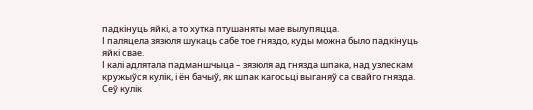падкінуць яйкі, а то хутка птушаняты мае вылупяцца.
І паляцела зязюля шукаць сабе тое гняздо, куды можна было падкінуць яйкі свае.
І калі адлятала падманшчыца – зязюля ад гнязда шпака, над узлескам кружыўся кулік, і ён бачыў, як шпак кагосьці выганяў са свайго гнязда.
Сеў кулік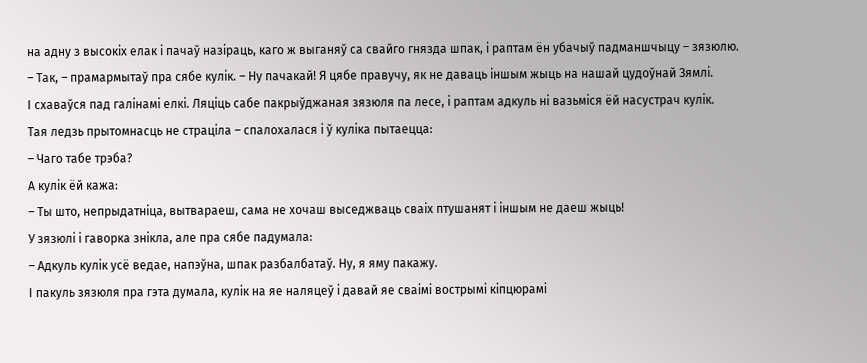на адну з высокіх елак і пачаў назіраць, каго ж выганяў са свайго гнязда шпак, і раптам ён убачыў падманшчыцу – зязюлю.
– Так, – прамармытаў пра сябе кулік. – Ну пачакай! Я цябе правучу, як не даваць іншым жыць на нашай цудоўнай Зямлі.
І схаваўся пад галінамі елкі. Ляціць сабе пакрыўджаная зязюля па лесе, і раптам адкуль ні вазьміся ёй насустрач кулік.
Тая ледзь прытомнасць не страціла – спалохалася і ў куліка пытаецца:
– Чаго табе трэба?
А кулік ёй кажа:
– Ты што, непрыдатніца, вытвараеш, сама не хочаш выседжваць сваіх птушанят і іншым не даеш жыць!
У зязюлі і гаворка знікла, але пра сябе падумала:
– Адкуль кулік усё ведае, напэўна, шпак разбалбатаў. Ну, я яму пакажу.
І пакуль зязюля пра гэта думала, кулік на яе наляцеў і давай яе сваімі вострымі кіпцюрамі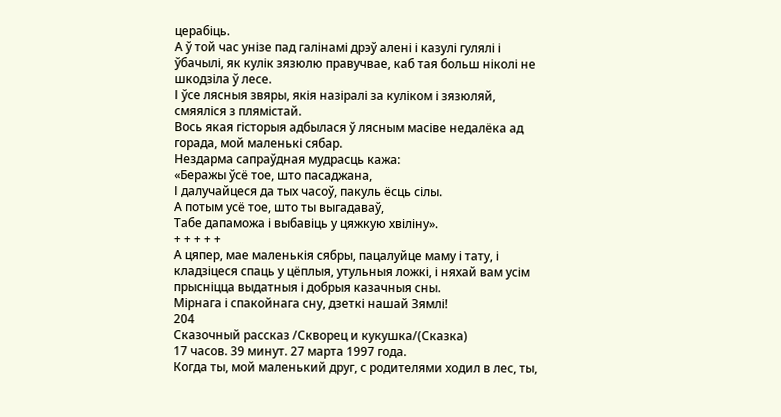церабіць.
А ў той час унізе пад галінамі дрэў алені і казулі гулялі і ўбачылі, як кулік зязюлю правучвае, каб тая больш ніколі не шкодзіла ў лесе.
І ўсе лясныя звяры, якія назіралі за куліком і зязюляй, смяяліся з плямістай.
Вось якая гісторыя адбылася ў лясным масіве недалёка ад горада, мой маленькі сябар.
Нездарма сапраўдная мудрасць кажа:
«Беражы ўсё тое, што пасаджана,
І далучайцеся да тых часоў, пакуль ёсць сілы.
А потым усё тое, што ты выгадаваў,
Табе дапаможа і выбавіць у цяжкую хвіліну».
+ + + + +
А цяпер, мае маленькія сябры, пацалуйце маму і тату, і кладзіцеся спаць у цёплыя, утульныя ложкі, і няхай вам усім прысніцца выдатныя і добрыя казачныя сны.
Мірнага і спакойнага сну, дзеткі нашай Зямлі!
204
Сказочный рассказ /Скворец и кукушка/(Сказка)
17 часов. 39 минут. 27 марта 1997 года.
Когда ты, мой маленький друг, с родителями ходил в лес, ты,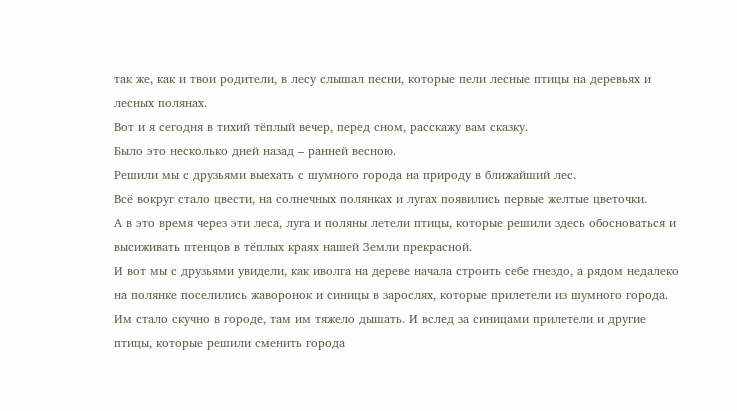так же, как и твои родители, в лесу слышал песни, которые пели лесные птицы на деревьях и лесных полянах.
Вот и я сегодня в тихий тёплый вечер, перед сном, расскажу вам сказку.
Было это несколько дней назад – ранней весною.
Решили мы с друзьями выехать с шумного города на природу в ближайший лес.
Всё вокруг стало цвести, на солнечных полянках и лугах появились первые желтые цветочки.
А в это время через эти леса, луга и поляны летели птицы, которые решили здесь обосноваться и высиживать птенцов в тёплых краях нашей Земли прекрасной.
И вот мы с друзьями увидели, как иволга на дереве начала строить себе гнездо, а рядом недалеко на полянке поселились жаворонок и синицы в зарослях, которые прилетели из шумного города. Им стало скучно в городе, там им тяжело дышать. И вслед за синицами прилетели и другие птицы, которые решили сменить города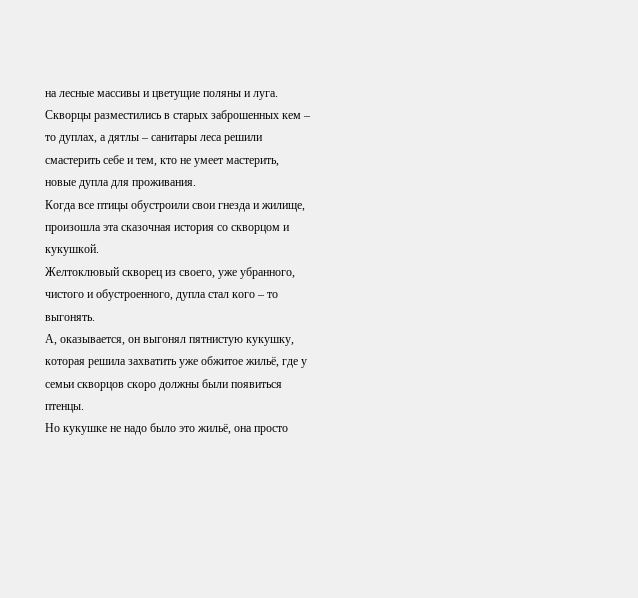на лесные массивы и цветущие поляны и луга.
Скворцы разместились в старых заброшенных кем – то дуплах, а дятлы – санитары леса решили смастерить себе и тем, кто не умеет мастерить, новые дупла для проживания.
Когда все птицы обустроили свои гнезда и жилище, произошла эта сказочная история со скворцом и кукушкой.
Желтоклювый скворец из своего, уже убранного, чистого и обустроенного, дупла стал кого – то выгонять.
А, оказывается, он выгонял пятнистую кукушку, которая решила захватить уже обжитое жильё, где у семьи скворцов скоро должны были появиться птенцы.
Но кукушке не надо было это жильё, она просто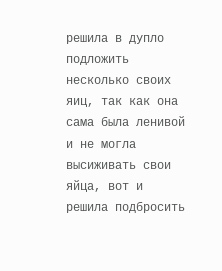решила в дупло подложить несколько своих яиц, так как она сама была ленивой и не могла высиживать свои яйца, вот и решила подбросить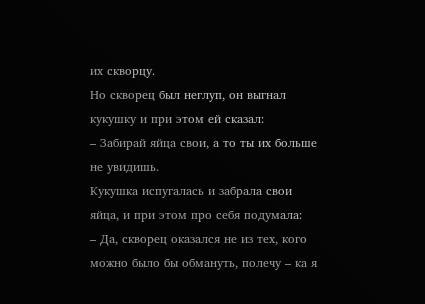их скворцу.
Но скворец был неглуп, он выгнал кукушку и при этом ей сказал:
– Забирай яйца свои, а то ты их больше не увидишь.
Кукушка испугалась и забрала свои яйца, и при этом про себя подумала:
– Да, скворец оказался не из тех, кого можно было бы обмануть, полечу – ка я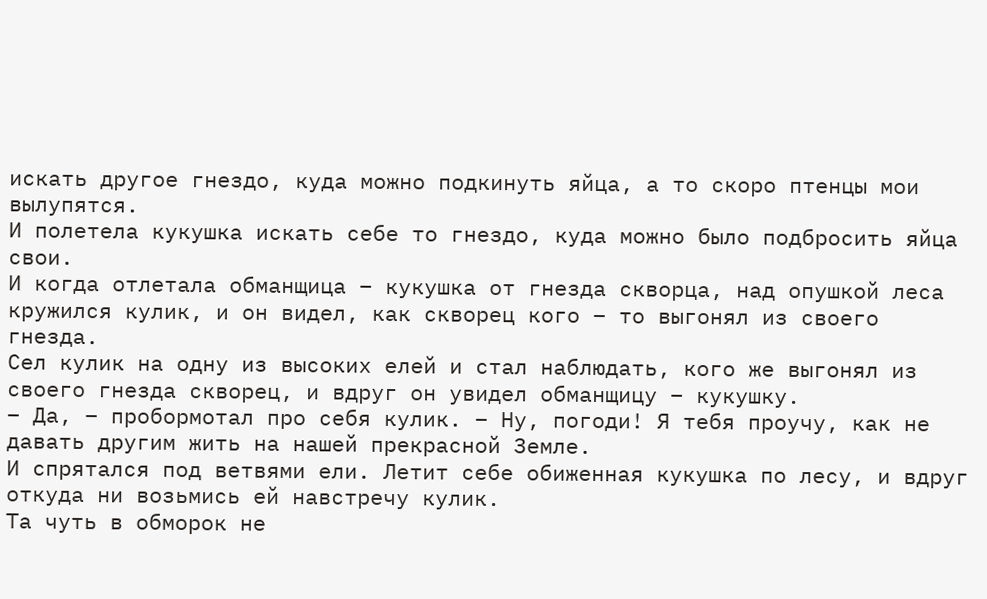искать другое гнездо, куда можно подкинуть яйца, а то скоро птенцы мои вылупятся.
И полетела кукушка искать себе то гнездо, куда можно было подбросить яйца свои.
И когда отлетала обманщица – кукушка от гнезда скворца, над опушкой леса кружился кулик, и он видел, как скворец кого – то выгонял из своего гнезда.
Сел кулик на одну из высоких елей и стал наблюдать, кого же выгонял из своего гнезда скворец, и вдруг он увидел обманщицу – кукушку.
– Да, – пробормотал про себя кулик. – Ну, погоди! Я тебя проучу, как не давать другим жить на нашей прекрасной Земле.
И спрятался под ветвями ели. Летит себе обиженная кукушка по лесу, и вдруг откуда ни возьмись ей навстречу кулик.
Та чуть в обморок не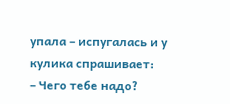упала – испугалась и у кулика спрашивает:
– Чего тебе надо?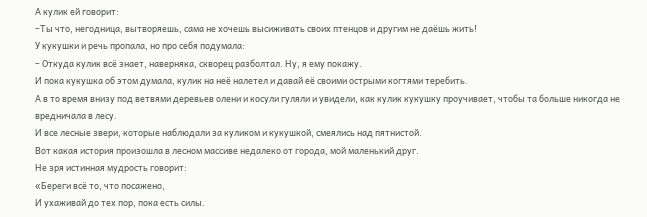А кулик ей говорит:
–Ты что, негодница, вытворяешь, сама не хочешь высиживать своих птенцов и другим не даёшь жить!
У кукушки и речь пропала, но про себя подумала:
– Откуда кулик всё знает, наверняка, скворец разболтал. Ну, я ему покажу.
И пока кукушка об этом думала, кулик на неё налетел и давай её своими острыми когтями теребить.
А в то время внизу под ветвями деревьев олени и косули гуляли и увидели, как кулик кукушку проучивает, чтобы та больше никогда не вредничала в лесу.
И все лесные звери, которые наблюдали за куликом и кукушкой, смеялись над пятнистой.
Вот какая история произошла в лесном массиве недалеко от города, мой маленький друг.
Не зря истинная мудрость говорит:
«Береги всё то, что посажено,
И ухаживай до тех пор, пока есть силы.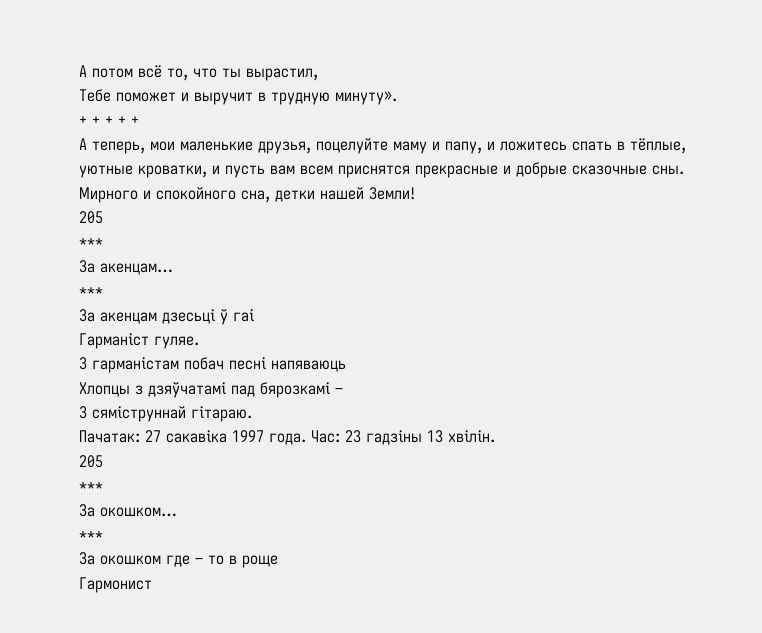А потом всё то, что ты вырастил,
Тебе поможет и выручит в трудную минуту».
+ + + + +
А теперь, мои маленькие друзья, поцелуйте маму и папу, и ложитесь спать в тёплые, уютные кроватки, и пусть вам всем приснятся прекрасные и добрые сказочные сны.
Мирного и спокойного сна, детки нашей Земли!
205
***
За акенцам…
***
За акенцам дзесьці ў гаі
Гарманіст гуляе.
З гарманістам побач песні напяваюць
Хлопцы з дзяўчатамі пад бярозкамі –
З сяміструннай гітараю.
Пачатак: 27 сакавіка 1997 года. Час: 23 гадзіны 13 хвілін.
205
***
За окошком…
***
За окошком где – то в роще
Гармонист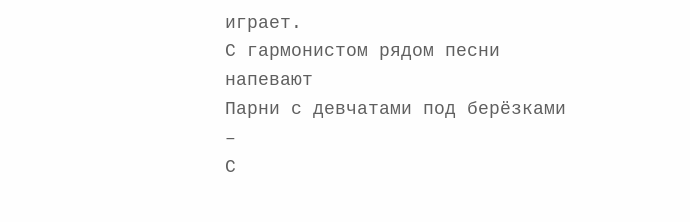играет.
С гармонистом рядом песни напевают
Парни с девчатами под берёзками –
С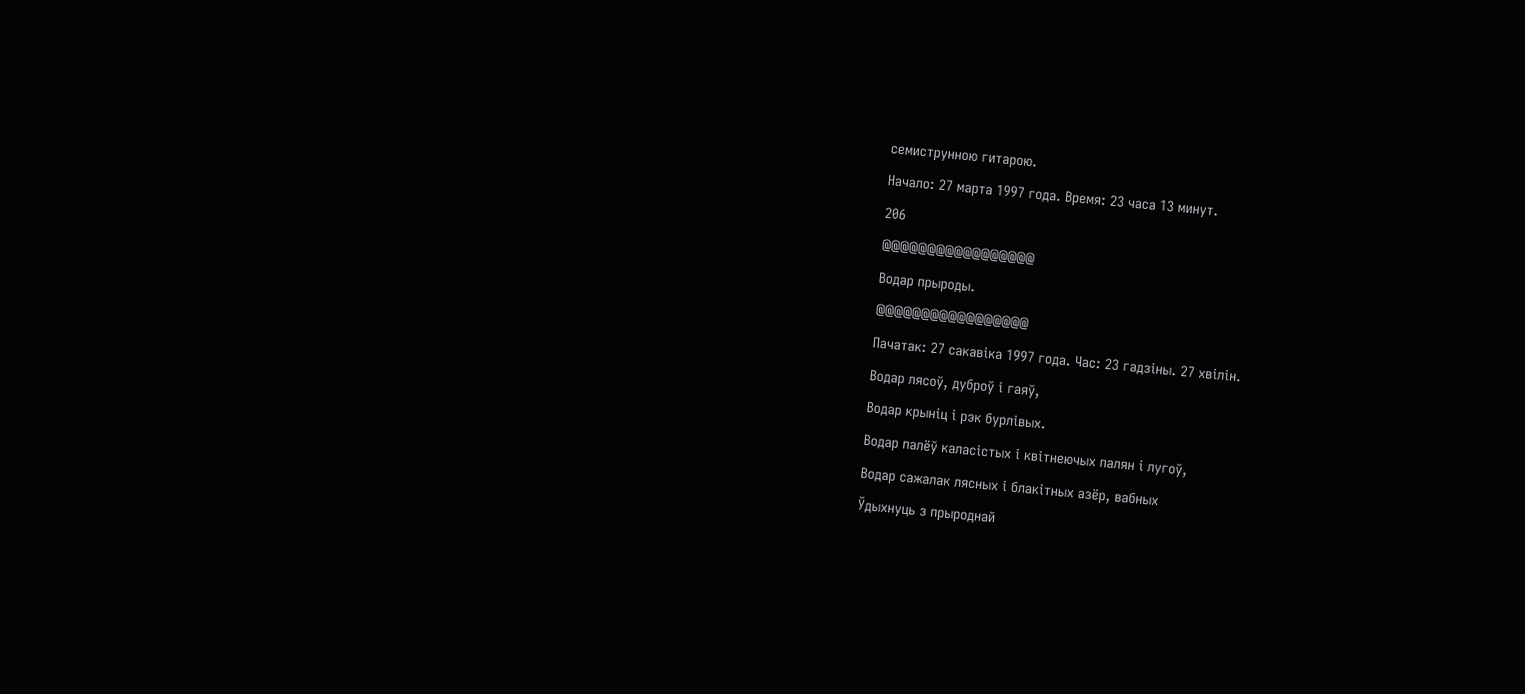семиструнною гитарою.
Начало: 27 марта 1997 года. Время: 23 часа 13 минут.
206
@@@@@@@@@@@@@@@@@
Водар прыроды.
@@@@@@@@@@@@@@@@@
Пачатак: 27 сакавіка 1997 года. Час: 23 гадзіны. 27 хвілін.
Водар лясоў, дуброў і гаяў,
Водар крыніц і рэк бурлівых.
Водар палёў каласістых і квітнеючых палян і лугоў,
Водар сажалак лясных і блакітных азёр, вабных
Ўдыхнуць з прыроднай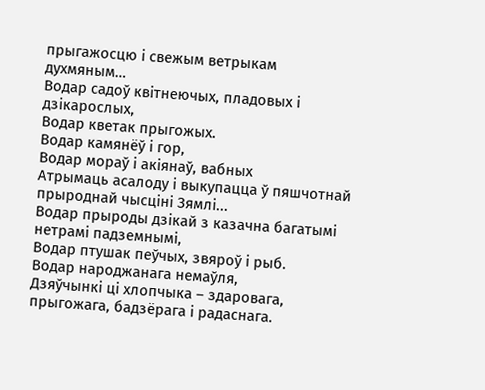прыгажосцю і свежым ветрыкам духмяным…
Водар садоў квітнеючых, пладовых і дзікарослых,
Водар кветак прыгожых.
Водар камянёў і гор,
Водар мораў і акіянаў, вабных
Атрымаць асалоду і выкупацца ў пяшчотнай
прыроднай чысціні Зямлі...
Водар прыроды дзікай з казачна багатымі нетрамі падземнымі,
Водар птушак пеўчых, звяроў і рыб.
Водар народжанага немаўля,
Дзяўчынкі ці хлопчыка – здаровага,
прыгожага, бадзёрага і радаснага.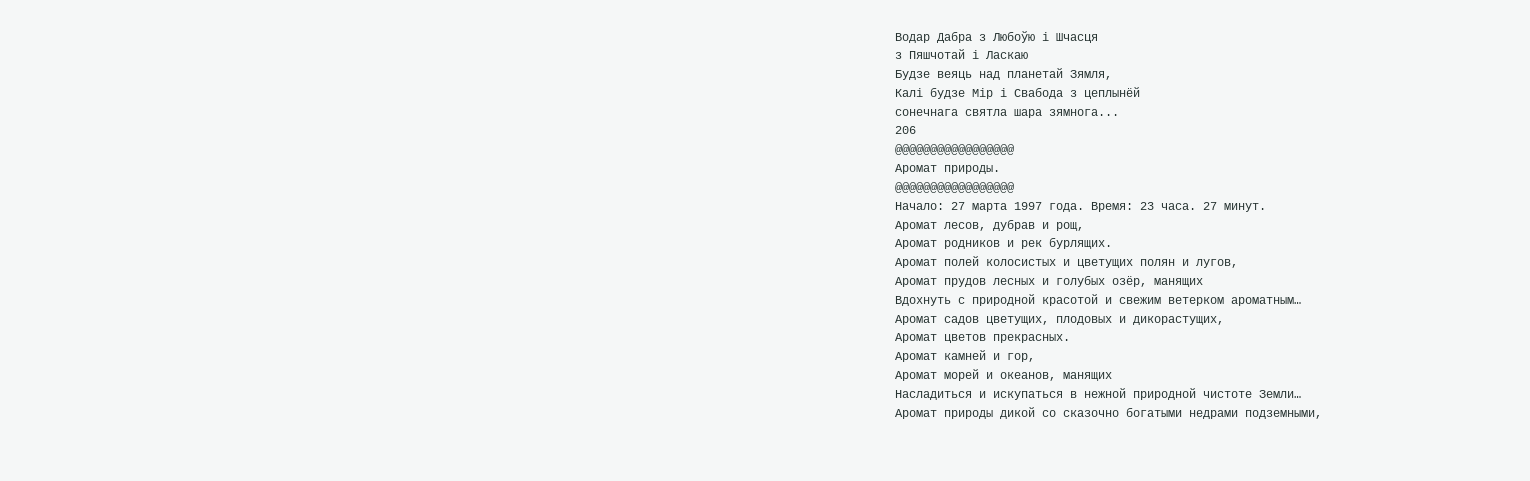Водар Дабра з Любоўю і Шчасця
з Пяшчотай і Ласкаю
Будзе веяць над планетай Зямля,
Калі будзе Мір і Свабода з цеплынёй
сонечнага святла шара зямнога...
206
@@@@@@@@@@@@@@@@@
Аромат природы.
@@@@@@@@@@@@@@@@@
Начало: 27 марта 1997 года. Время: 23 часа. 27 минут.
Аромат лесов, дубрав и рощ,
Аромат родников и рек бурлящих.
Аромат полей колосистых и цветущих полян и лугов,
Аромат прудов лесных и голубых озёр, манящих
Вдохнуть с природной красотой и свежим ветерком ароматным…
Аромат садов цветущих, плодовых и дикорастущих,
Аромат цветов прекрасных.
Аромат камней и гор,
Аромат морей и океанов, манящих
Насладиться и искупаться в нежной природной чистоте Земли…
Аромат природы дикой со сказочно богатыми недрами подземными,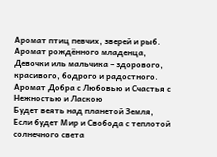Аромат птиц певчих, зверей и рыб.
Аромат рождённого младенца,
Девочки иль мальчика – здорового, красивого, бодрого и радостного.
Аромат Добра с Любовью и Счастья с Нежностью и Ласкою
Будет веять над планетой Земля,
Если будет Мир и Свобода с теплотой солнечного света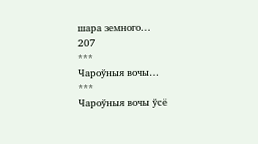шара земного…
207
***
Чароўныя вочы…
***
Чароўныя вочы ўсё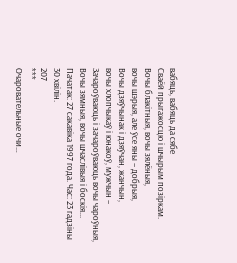вабяць, вабяць да сябе
Сваёй прыгажосцю і шчырым позіркам.
Вочы блакітныя, вочы зялёныя,
вочы шэрыя, але ўсе яны – добрыя,
Вочы дзяўчынак і дзяўчан, жанчын,
вочы хлопчыкаў і юнакоў, мужчын –
Зачароўваюць і зачароўваюць вочы чароўныя,
Вочы зямныя, вочы шчаслівыя і боскія...
Пачатак: 27 сакавіка 1997 года. Час: 23 гадзіны 30 хвілін.
207
***
Очаровательные очи…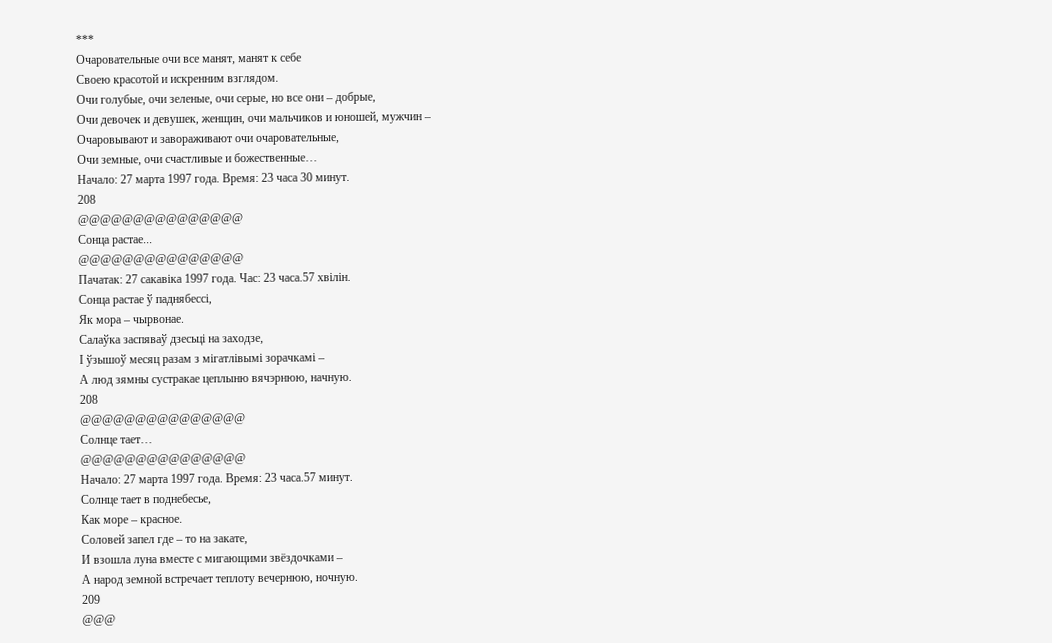***
Очаровательные очи все манят, манят к себе
Своею красотой и искренним взглядом.
Очи голубые, очи зеленые, очи серые, но все они – добрые,
Очи девочек и девушек, женщин, очи мальчиков и юношей, мужчин –
Очаровывают и завораживают очи очаровательные,
Очи земные, очи счастливые и божественные…
Начало: 27 марта 1997 года. Время: 23 часа 30 минут.
208
@@@@@@@@@@@@@@@
Сонца растае...
@@@@@@@@@@@@@@@
Пачатак: 27 сакавіка 1997 года. Час: 23 часа.57 хвілін.
Сонца растае ў паднябессі,
Як мора – чырвонае.
Салаўка заспяваў дзесьці на заходзе,
І ўзышоў месяц разам з мігатлівымі зорачкамі –
А люд зямны сустракае цеплыню вячэрнюю, начную.
208
@@@@@@@@@@@@@@@
Солнце тает…
@@@@@@@@@@@@@@@
Начало: 27 марта 1997 года. Время: 23 часа.57 минут.
Солнце тает в поднебесье,
Как море – красное.
Соловей запел где – то на закате,
И взошла луна вместе с мигающими звёздочками –
А народ земной встречает теплоту вечернюю, ночную.
209
@@@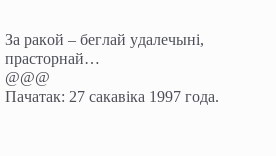За ракой – беглай удалечыні, прасторнай…
@@@
Пачатак: 27 сакавіка 1997 года.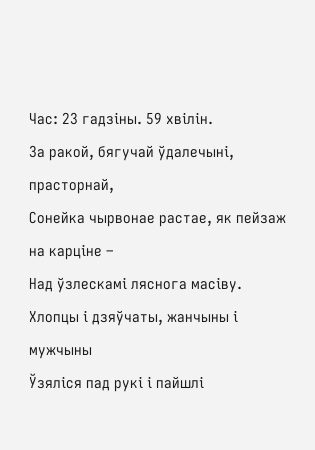Час: 23 гадзіны. 59 хвілін.
За ракой, бягучай ўдалечыні, прасторнай,
Сонейка чырвонае растае, як пейзаж на карціне –
Над ўзлескамі ляснога масіву.
Хлопцы і дзяўчаты, жанчыны і мужчыны
Ўзяліся пад рукі і пайшлі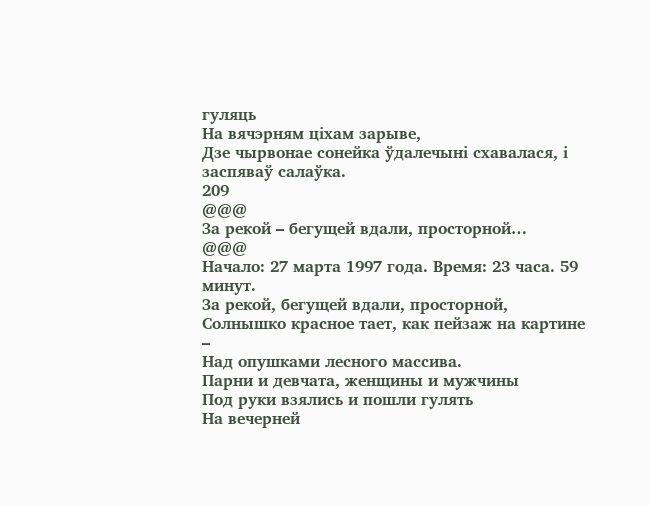гуляць
На вячэрням ціхам зарыве,
Дзе чырвонае сонейка ўдалечыні схавалася, і заспяваў салаўка.
209
@@@
За рекой – бегущей вдали, просторной…
@@@
Начало: 27 марта 1997 года. Время: 23 часа. 59 минут.
За рекой, бегущей вдали, просторной,
Солнышко красное тает, как пейзаж на картине –
Над опушками лесного массива.
Парни и девчата, женщины и мужчины
Под руки взялись и пошли гулять
На вечерней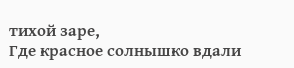тихой заре,
Где красное солнышко вдали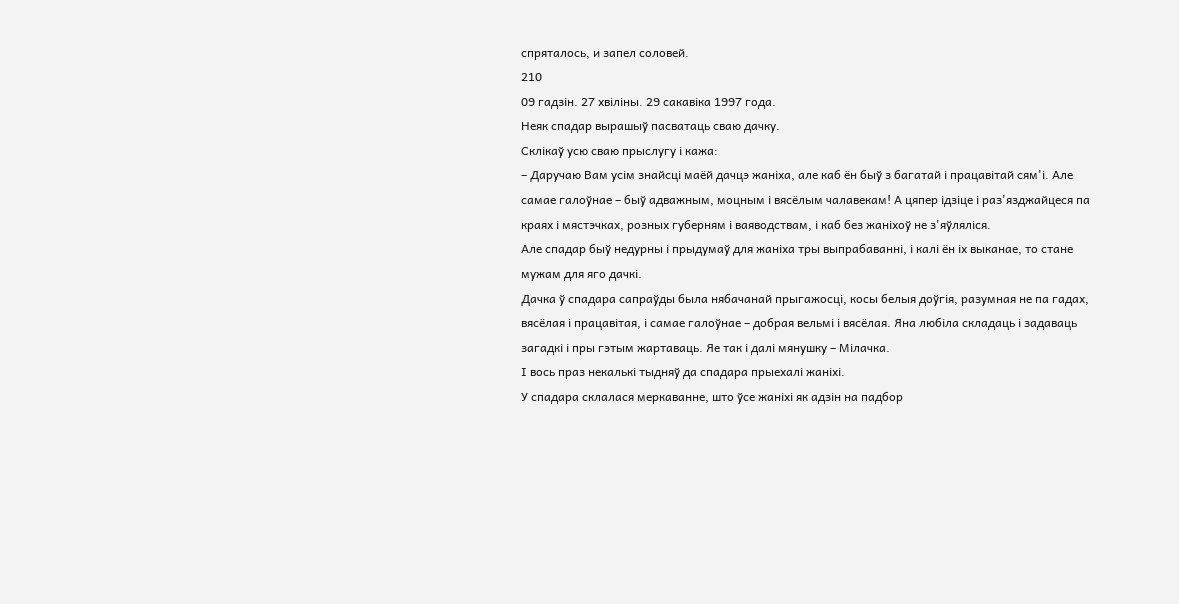спряталось, и запел соловей.
210
09 гадзін. 27 хвіліны. 29 сакавіка 1997 года.
Неяк спадар вырашыў пасватаць сваю дачку.
Склікаў усю сваю прыслугу і кажа:
– Даручаю Вам усім знайсці маёй дачцэ жаніха, але каб ён быў з багатай і працавітай сям'і. Але самае галоўнае – быў адважным, моцным і вясёлым чалавекам! А цяпер ідзіце і раз'язджайцеся па краях і мястэчках, розных губерням і ваяводствам, і каб без жаніхоў не з'яўляліся.
Але спадар быў недурны і прыдумаў для жаніха тры выпрабаванні, і калі ён іх выканае, то стане мужам для яго дачкі.
Дачка ў спадара сапраўды была нябачанай прыгажосці, косы белыя доўгія, разумная не па гадах, вясёлая і працавітая, і самае галоўнае – добрая вельмі і вясёлая. Яна любіла складаць і задаваць загадкі і пры гэтым жартаваць. Яе так і далі мянушку – Мілачка.
І вось праз некалькі тыдняў да спадара прыехалі жаніхі.
У спадара склалася меркаванне, што ўсе жаніхі як адзін на падбор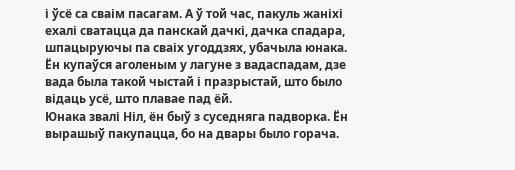і ўсё са сваім пасагам. А ў той час, пакуль жаніхі ехалі сватацца да панскай дачкі, дачка спадара, шпацыруючы па сваіх угоддзях, убачыла юнака.
Ён купаўся аголеным у лагуне з вадаспадам, дзе вада была такой чыстай і празрыстай, што было відаць усё, што плавае пад ёй.
Юнака звалі Ніл, ён быў з суседняга падворка. Ён вырашыў пакупацца, бо на двары было горача.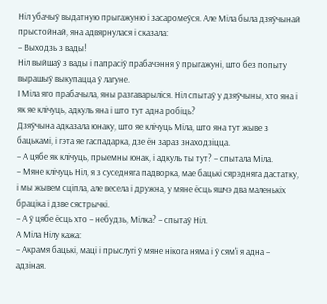Ніл убачыў выдатную прыгажуню і засаромеўся. Але Міла была дзяўчынай прыстойнай, яна адвярнулася і сказала:
– Выходзь з вады!
Ніл выйшаў з вады і папрасіў прабачэння ў прыгажуні, што без попыту вырашыў выкупацца ў лагуне.
І Міла яго прабачыла, яны разгаварыліся. Ніл спытаў у дзяўчыны, хто яна і як яе клічуць, адкуль яна і што тут адна робіць?
Дзяўчына адказала юнаку, што яе клічуць Міла, што яна тут жыве з бацькамі, і гэта яе гаспадарка, дзе ён зараз знаходзіцца.
– А цябе як клічуць, прыемны юнак, і адкуль ты тут? – спытала Міла.
– Мяне клічуць Ніл, я з суседняга падворка, мае бацькі сярэдняга дастатку, і мы жывем сціпла, але весела і дружна, у мяне ёсць яшчэ два маленькіх браціка і дзве сястрычкі.
– А ў цябе ёсць хто – небудзь, Мілка? – спытаў Ніл.
А Міла Нілу кажа:
– Акрамя бацькі, маці і прыслугі ў мяне нікога няма і ў сям'і я адна – адзіная.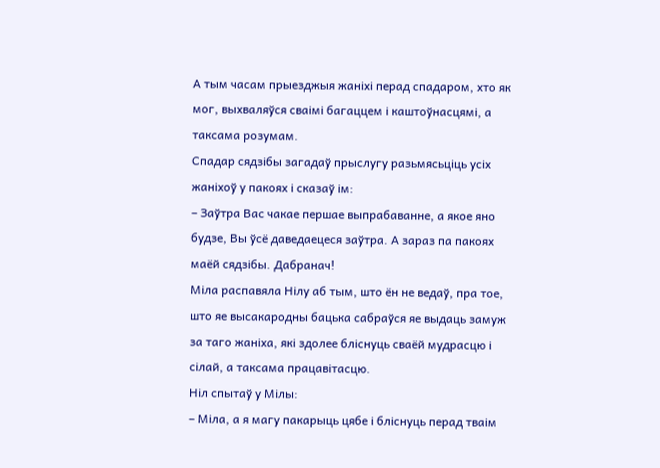А тым часам прыезджыя жаніхі перад спадаром, хто як мог, выхваляўся сваімі багаццем і каштоўнасцямі, а таксама розумам.
Спадар сядзібы загадаў прыслугу разьмясьціць усіх жаніхоў у пакоях і сказаў ім:
– Заўтра Вас чакае першае выпрабаванне, а якое яно будзе, Вы ўсё даведаецеся заўтра. А зараз па пакоях маёй сядзібы. Дабранач!
Міла распавяла Нілу аб тым, што ён не ведаў, пра тое, што яе высакародны бацька сабраўся яе выдаць замуж за таго жаніха, які здолее бліснуць сваёй мудрасцю і сілай, а таксама працавітасцю.
Ніл спытаў у Мілы:
– Міла, а я магу пакарыць цябе і бліснуць перад тваім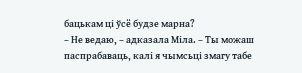бацькам ці ўсё будзе марна?
– Не ведаю, – адказала Міла. – Ты можаш паспрабаваць, калі я чымсьці змагу табе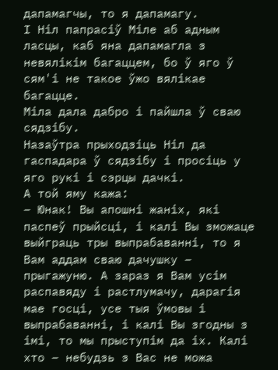дапамагчы, то я дапамагу.
І Ніл папрасіў Міле аб адным ласцы, каб яна дапамагла з невялікім багаццем, бо ў яго ў сям'і не такое ўжо вялікае багацце.
Міла дала дабро і пайшла ў сваю сядзібу.
Назаўтра прыходзіць Ніл да гаспадара ў сядзібу і просіць у яго рукі і сэрцы дачкі.
А той яму кажа:
– Юнак! Вы апошні жаніх, які паспеў прыйсці, і калі Вы зможаце выйграць тры выпрабаванні, то я Вам аддам сваю дачушку – прыгажуню. А зараз я Вам усім распавяду і растлумачу, дарагія мае госці, усе тыя ўмовы і выпрабаванні, і калі Вы згодны з імі, то мы прыступім да іх. Калі хто – небудзь з Вас не можа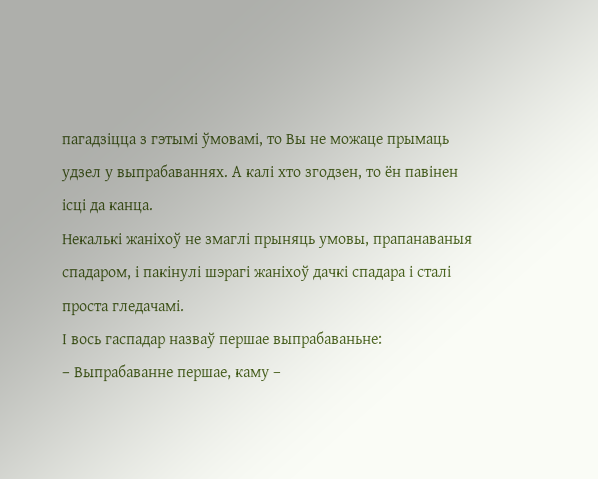пагадзіцца з гэтымі ўмовамі, то Вы не можаце прымаць удзел у выпрабаваннях. А калі хто згодзен, то ён павінен ісці да канца.
Некалькі жаніхоў не змаглі прыняць умовы, прапанаваныя спадаром, і пакінулі шэрагі жаніхоў дачкі спадара і сталі проста гледачамі.
І вось гаспадар назваў першае выпрабаваньне:
– Выпрабаванне першае, каму –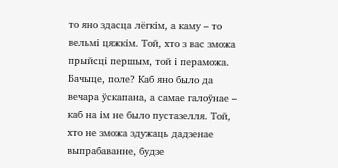то яно здасца лёгкім, а каму – то вельмі цяжкім. Той, хто з вас зможа прыйсці першым, той і пераможа. Бачыце, поле? Каб яно было да вечара ўскапана, а самае галоўнае – каб на ім не было пустазелля. Той, хто не зможа здужаць дадзенае выпрабаванне, будзе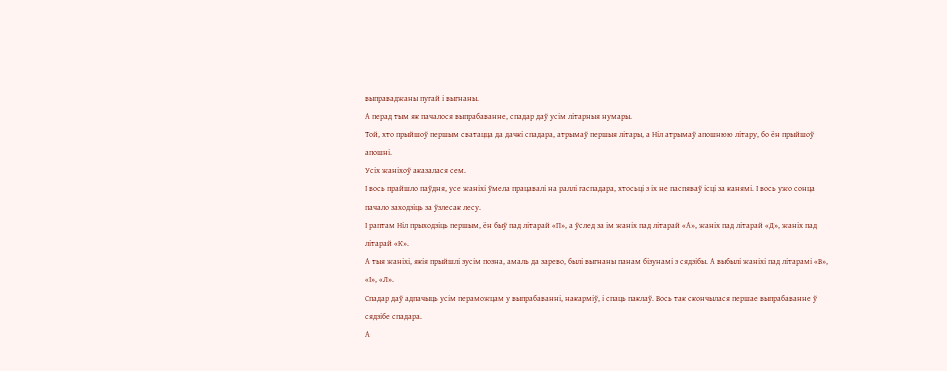выправаджаны пугай і выгнаны.
А перад тым як пачалося выпрабаванне, спадар даў усім літарныя нумары.
Той, хто прыйшоў першым сватацца да дачкі спадара, атрымаў першыя літары, а Ніл атрымаў апошнюю літару, бо ён прыйшоў апошні.
Усіх жаніхоў аказалася сем.
І вось прайшло паўдня, усе жаніхі ўмела працавалі на раллі гаспадара, хтосьці з іх не паспяваў ісці за канямі. І вось ужо сонца пачало заходзіць за ўзлесак лесу.
І раптам Ніл прыходзіць першым, ён быў пад літарай «П», а ўслед за ім жаніх пад літарай «А», жаніх пад літарай «Д», жаніх пад літарай «К».
А тыя жаніхі, якія прыйшлі зусім позна, амаль да зарево, былі выгнаны панам бізунамі з сядзібы. А выбылі жаніхі пад літарамі «В», «І», «Л».
Спадар даў адпачыць усім пераможцам у выпрабаванні, накарміў, і спаць паклаў. Вось так скончылася першае выпрабаванне ў сядзібе спадара.
А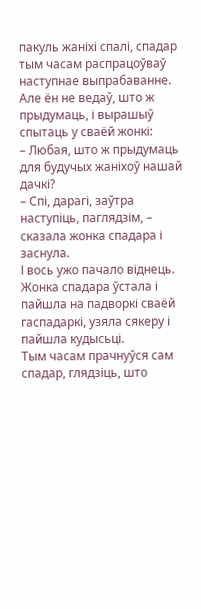пакуль жаніхі спалі, спадар тым часам распрацоўваў наступнае выпрабаванне. Але ён не ведаў, што ж прыдумаць, і вырашыў спытаць у сваёй жонкі:
– Любая, што ж прыдумаць для будучых жаніхоў нашай дачкі?
– Спі, дарагі, заўтра наступіць, паглядзім, – сказала жонка спадара і заснула.
І вось ужо пачало віднець.
Жонка спадара ўстала і пайшла на падворкі сваёй гаспадаркі, узяла сякеру і пайшла кудысьці.
Тым часам прачнуўся сам спадар, глядзіць, што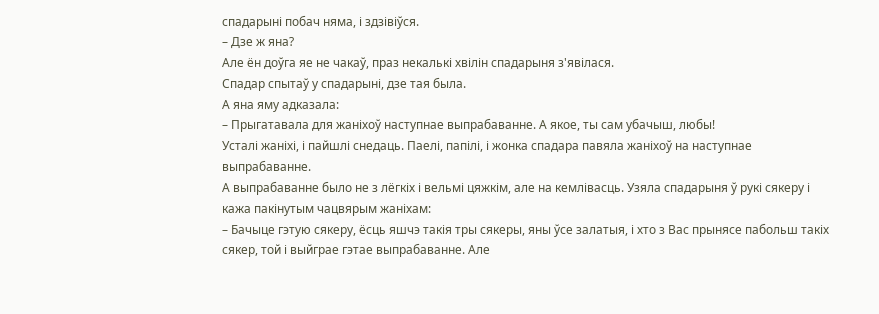спадарыні побач няма, і здзівіўся.
– Дзе ж яна?
Але ён доўга яе не чакаў, праз некалькі хвілін спадарыня з'явілася.
Спадар спытаў у спадарыні, дзе тая была.
А яна яму адказала:
– Прыгатавала для жаніхоў наступнае выпрабаванне. А якое, ты сам убачыш, любы!
Усталі жаніхі, і пайшлі снедаць. Паелі, папілі, і жонка спадара павяла жаніхоў на наступнае выпрабаванне.
А выпрабаванне было не з лёгкіх і вельмі цяжкім, але на кемлівасць. Узяла спадарыня ў рукі сякеру і кажа пакінутым чацвярым жаніхам:
– Бачыце гэтую сякеру, ёсць яшчэ такія тры сякеры, яны ўсе залатыя, і хто з Вас прынясе пабольш такіх сякер, той і выйграе гэтае выпрабаванне. Але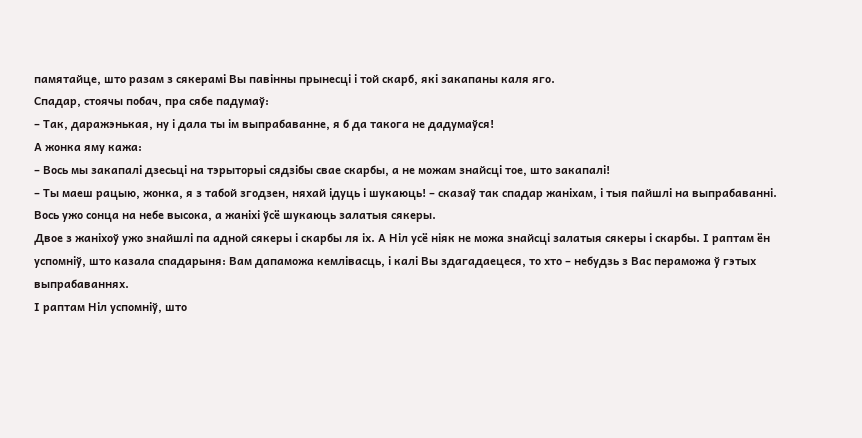памятайце, што разам з сякерамі Вы павінны прынесці і той скарб, які закапаны каля яго.
Спадар, стоячы побач, пра сябе падумаў:
– Так, даражэнькая, ну і дала ты ім выпрабаванне, я б да такога не дадумаўся!
А жонка яму кажа:
– Вось мы закапалі дзесьці на тэрыторыі сядзібы свае скарбы, а не можам знайсці тое, што закапалі!
– Ты маеш рацыю, жонка, я з табой згодзен, няхай ідуць і шукаюць! – сказаў так спадар жаніхам, і тыя пайшлі на выпрабаванні.
Вось ужо сонца на небе высока, а жаніхі ўсё шукаюць залатыя сякеры.
Двое з жаніхоў ужо знайшлі па адной сякеры і скарбы ля іх. А Ніл усё ніяк не можа знайсці залатыя сякеры і скарбы. І раптам ён успомніў, што казала спадарыня: Вам дапаможа кемлівасць, і калі Вы здагадаецеся, то хто – небудзь з Вас пераможа ў гэтых выпрабаваннях.
І раптам Ніл успомніў, што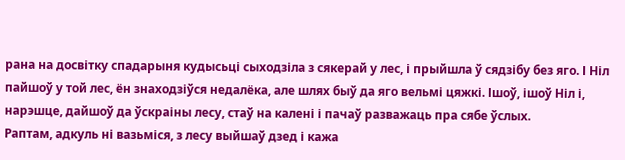рана на досвітку спадарыня кудысьці сыходзіла з сякерай у лес, і прыйшла ў сядзібу без яго. І Ніл пайшоў у той лес, ён знаходзіўся недалёка, але шлях быў да яго вельмі цяжкі. Ішоў, ішоў Ніл і, нарэшце, дайшоў да ўскраіны лесу, стаў на калені і пачаў разважаць пра сябе ўслых.
Раптам, адкуль ні вазьміся, з лесу выйшаў дзед і кажа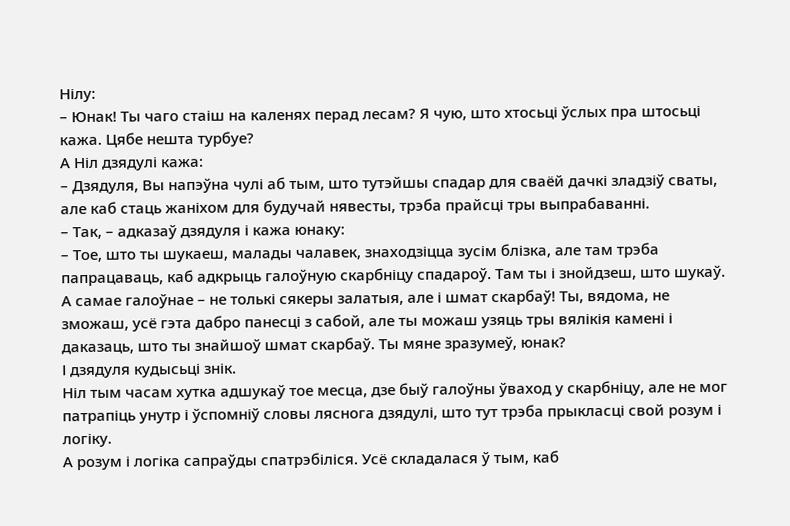Нілу:
– Юнак! Ты чаго стаіш на каленях перад лесам? Я чую, што хтосьці ўслых пра штосьці кажа. Цябе нешта турбуе?
А Ніл дзядулі кажа:
– Дзядуля, Вы напэўна чулі аб тым, што тутэйшы спадар для сваёй дачкі зладзіў сваты, але каб стаць жаніхом для будучай нявесты, трэба прайсці тры выпрабаванні.
– Так, – адказаў дзядуля і кажа юнаку:
– Тое, што ты шукаеш, малады чалавек, знаходзіцца зусім блізка, але там трэба папрацаваць, каб адкрыць галоўную скарбніцу спадароў. Там ты і знойдзеш, што шукаў. А самае галоўнае – не толькі сякеры залатыя, але і шмат скарбаў! Ты, вядома, не зможаш, усё гэта дабро панесці з сабой, але ты можаш узяць тры вялікія камені і даказаць, што ты знайшоў шмат скарбаў. Ты мяне зразумеў, юнак?
І дзядуля кудысьці знік.
Ніл тым часам хутка адшукаў тое месца, дзе быў галоўны ўваход у скарбніцу, але не мог патрапіць унутр і ўспомніў словы ляснога дзядулі, што тут трэба прыкласці свой розум і логіку.
А розум і логіка сапраўды спатрэбіліся. Усё складалася ў тым, каб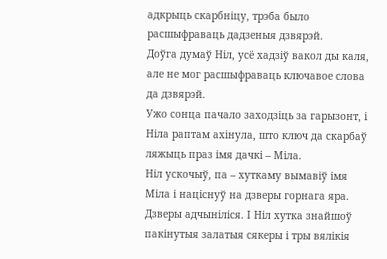адкрыць скарбніцу, трэба было расшыфраваць дадзеныя дзвярэй.
Доўга думаў Ніл, усё хадзіў вакол ды каля, але не мог расшыфраваць ключавое слова да дзвярэй.
Ужо сонца пачало заходзіць за гарызонт, і Ніла раптам ахінула, што ключ да скарбаў ляжыць праз імя дачкі – Міла.
Ніл ускочыў, па – хуткаму вымавіў імя Міла і націснуў на дзверы горнага яра.
Дзверы адчыніліся. І Ніл хутка знайшоў пакінутыя залатыя сякеры і тры вялікія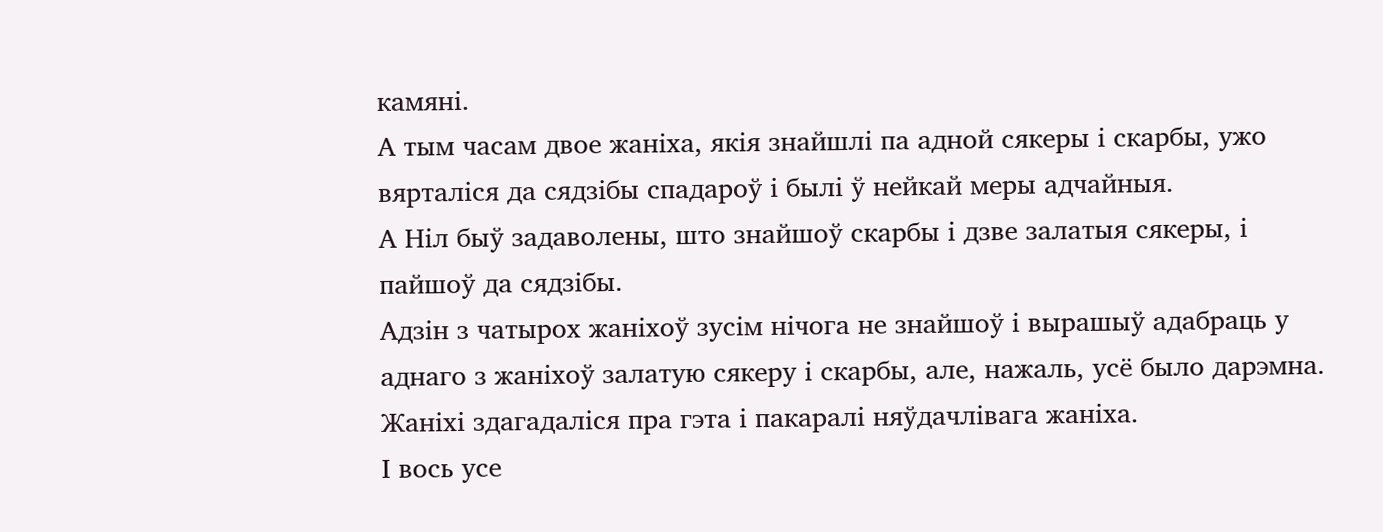камяні.
А тым часам двое жаніха, якія знайшлі па адной сякеры і скарбы, ужо вярталіся да сядзібы спадароў і былі ў нейкай меры адчайныя.
А Ніл быў задаволены, што знайшоў скарбы і дзве залатыя сякеры, і пайшоў да сядзібы.
Адзін з чатырох жаніхоў зусім нічога не знайшоў і вырашыў адабраць у аднаго з жаніхоў залатую сякеру і скарбы, але, нажаль, усё было дарэмна.
Жаніхі здагадаліся пра гэта і пакаралі няўдачлівага жаніха.
І вось усе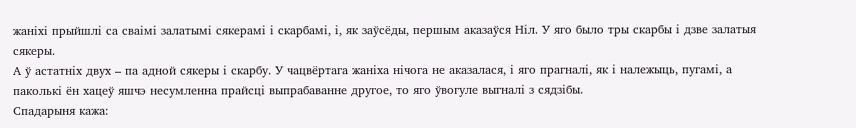жаніхі прыйшлі са сваімі залатымі сякерамі і скарбамі, і, як заўсёды, першым аказаўся Ніл. У яго было тры скарбы і дзве залатыя сякеры.
А ў астатніх двух – па адной сякеры і скарбу. У чацвёртага жаніха нічога не аказалася, і яго прагналі, як і належыць, пугамі, а паколькі ён хацеў яшчэ несумленна прайсці выпрабаванне другое, то яго ўвогуле выгналі з сядзібы.
Спадарыня кажа: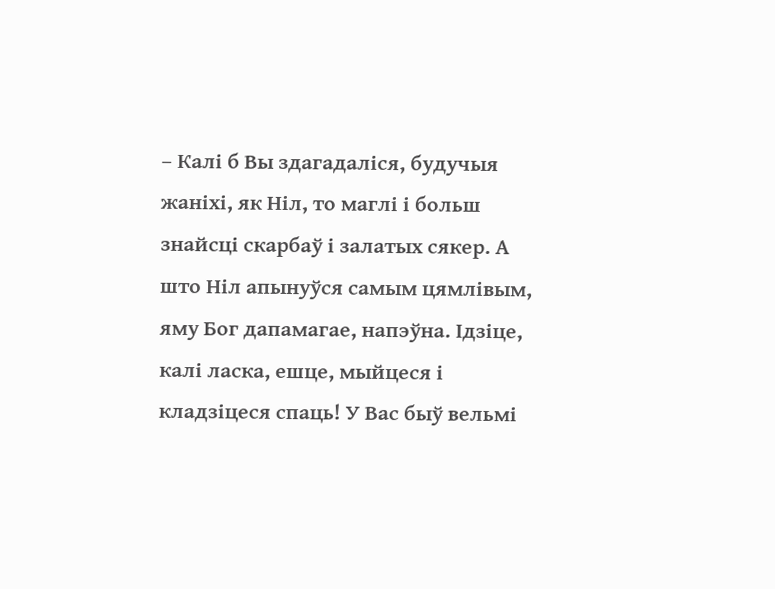– Калі б Вы здагадаліся, будучыя жаніхі, як Ніл, то маглі і больш знайсці скарбаў і залатых сякер. А што Ніл апынуўся самым цямлівым, яму Бог дапамагае, напэўна. Ідзіце, калі ласка, ешце, мыйцеся і кладзіцеся спаць! У Вас быў вельмі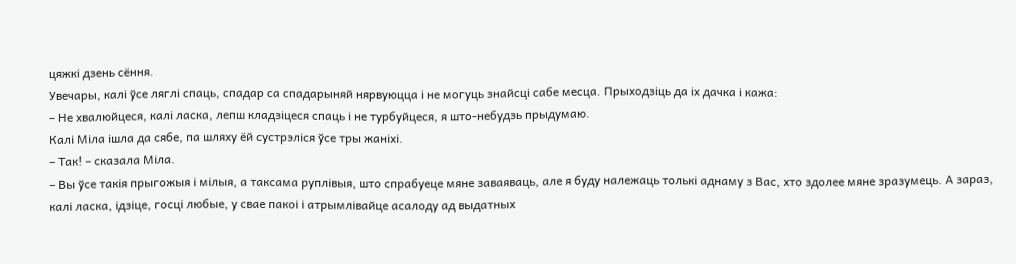цяжкі дзень сёння.
Увечары, калі ўсе ляглі спаць, спадар са спадарыняй нярвуюцца і не могуць знайсці сабе месца. Прыходзіць да іх дачка і кажа:
– Не хвалюйцеся, калі ласка, лепш кладзіцеся спаць і не турбуйцеся, я што-небудзь прыдумаю.
Калі Міла ішла да сябе, па шляху ёй сустрэліся ўсе тры жаніхі.
– Так! – сказала Міла.
– Вы ўсе такія прыгожыя і мілыя, а таксама руплівыя, што спрабуеце мяне заваяваць, але я буду належаць толькі аднаму з Вас, хто здолее мяне зразумець. А зараз, калі ласка, ідзіце, госці любые, у свае пакоі і атрымлівайце асалоду ад выдатных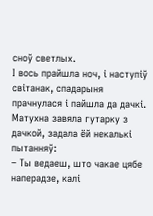сноў светлых.
І вось прайшла ноч, і наступіў світанак, спадарыня прачнулася і пайшла да дачкі.
Матухна завяла гутарку з дачкой, задала ёй некалькі пытанняў:
– Ты ведаеш, што чакае цябе наперадзе, калі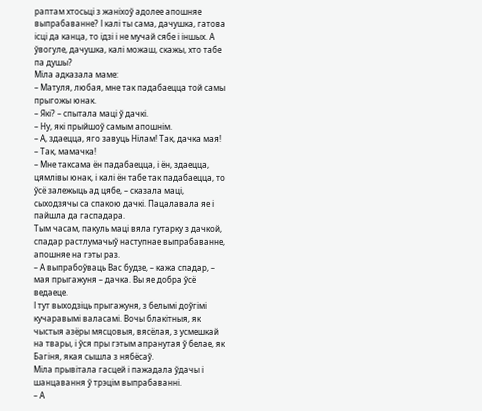раптам хтосьці з жаніхоў адолее апошняе выпрабаванне? І калі ты сама, дачушка, гатова ісці да канца, то ідзі і не мучай сябе і іншых. А ўвогуле, дачушка, калі можаш, скажы, хто табе па душы?
Міла адказала маме:
– Матуля, любая, мне так падабаецца той самы прыгожы юнак.
– Які? – спытала маці ў дачкі.
– Ну, які прыйшоў самым апошнім.
– А, здаецца, яго завуць Нілам! Так, дачка мая!
– Так, мамачка!
– Мне таксама ён падабаецца, і ён, здаецца, цямлівы юнак, і калі ён табе так падабаецца, то ўсё залежыць ад цябе, – сказала маці, сыходзячы са спакою дачкі. Пацалавала яе і пайшла да гаспадара.
Тым часам, пакуль маці вяла гутарку з дачкой, спадар растлумачыў наступнае выпрабаванне, апошняе на гэты раз.
– А выпрабоўваць Вас будзе, – кажа спадар, – мая прыгажуня – дачка. Вы яе добра ўсё ведаеце.
І тут выходзіць прыгажуня, з белымі доўгімі кучаравымі валасамі. Вочы блакітныя, як чыстыя азёры мясцовыя, вясёлая, з усмешкай на твары, і ўся пры гэтым апранутая ў белае, як Багіня, якая сышла з нябёсаў.
Міла прывітала гасцей і пажадала ўдачы і шанцавання ў трэцім выпрабаванні.
– А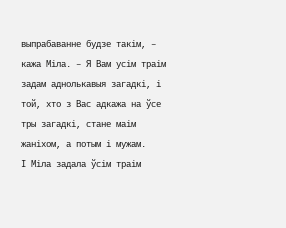выпрабаванне будзе такім, – кажа Міла. – Я Вам усім траім задам аднолькавыя загадкі, і той, хто з Вас адкажа на ўсе тры загадкі, стане маім жаніхом, а потым і мужам.
І Міла задала ўсім траім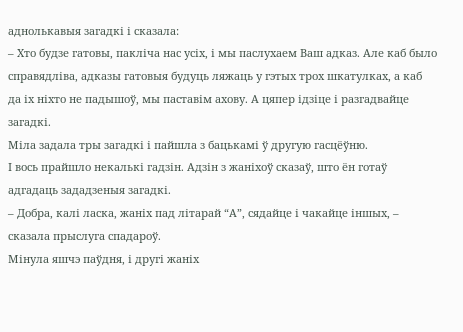аднолькавыя загадкі і сказала:
– Хто будзе гатовы, пакліча нас усіх, і мы паслухаем Ваш адказ. Але каб было справядліва, адказы гатовыя будуць ляжаць у гэтых трох шкатулках, а каб да іх ніхто не падышоў, мы паставім ахову. А цяпер ідзіце і разгадвайце загадкі.
Міла задала тры загадкі і пайшла з бацькамі ў другую гасцёўню.
І вось прайшло некалькі гадзін. Адзін з жаніхоў сказаў, што ён готаў адгадаць зададзеныя загадкі.
– Добра, калі ласка, жаніх пад літарай “А”, сядайце і чакайце іншых, – сказала прыслуга спадароў.
Мінула яшчэ паўдня, і другі жаніх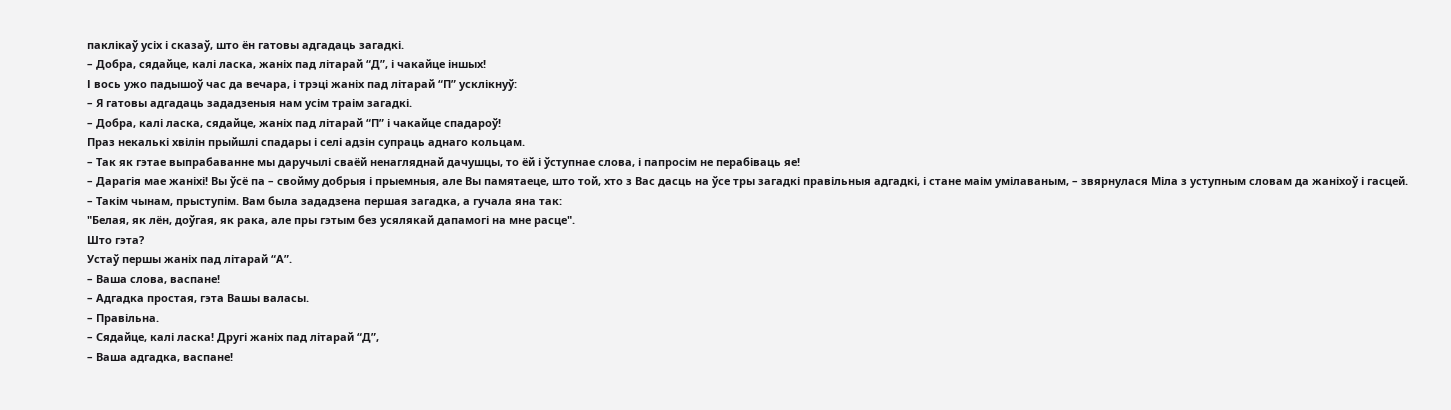паклікаў усіх і сказаў, што ён гатовы адгадаць загадкі.
– Добра, сядайце, калі ласка, жаніх пад літарай “Д”, і чакайце іншых!
І вось ужо падышоў час да вечара, і трэці жаніх пад літарай “П” усклікнуў:
– Я гатовы адгадаць зададзеныя нам усім траім загадкі.
– Добра, калі ласка, сядайце, жаніх пад літарай “П” і чакайце спадароў!
Праз некалькі хвілін прыйшлі спадары і селі адзін супраць аднаго кольцам.
– Так як гэтае выпрабаванне мы даручылі сваёй ненагляднай дачушцы, то ёй і ўступнае слова, і папросім не перабіваць яе!
– Дарагія мае жаніхі! Вы ўсё па – свойму добрыя і прыемныя, але Вы памятаеце, што той, хто з Вас дасць на ўсе тры загадкі правільныя адгадкі, і стане маім умілаваным, – звярнулася Міла з уступным словам да жаніхоў і гасцей.
– Такім чынам, прыступім. Вам была зададзена першая загадка, а гучала яна так:
"Белая, як лён, доўгая, як рака, але пры гэтым без усялякай дапамогі на мне расце".
Што гэта?
Устаў першы жаніх пад літарай “А”.
– Ваша слова, васпане!
– Адгадка простая, гэта Вашы валасы.
– Правільна.
– Сядайце, калі ласка! Другі жаніх пад літарай “Д”,
– Ваша адгадка, васпане!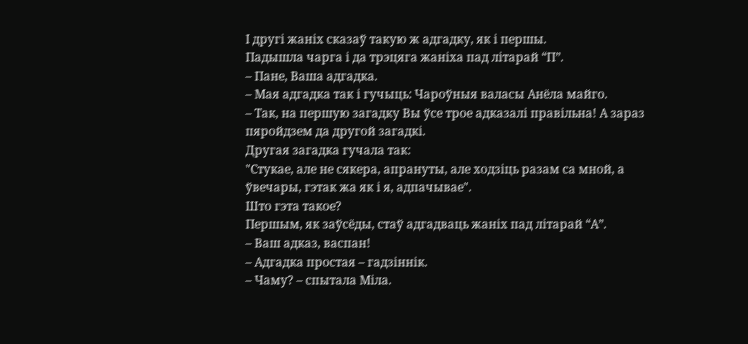І другі жаніх сказаў такую ж адгадку, як і першы.
Падышла чарга і да трэцяга жаніха пад літарай “П”.
– Пане, Ваша адгадка.
– Мая адгадка так і гучыць: Чароўныя валасы Анёла майго.
– Так, на першую загадку Вы ўсе трое адказалі правільна! А зараз пяройдзем да другой загадкі.
Другая загадка гучала так:
"Стукае, але не сякера, апрануты, але ходзіць разам са мной, а ўвечары, гэтак жа як і я, адпачывае".
Што гэта такое?
Першым, як заўсёды, стаў адгадваць жаніх пад літарай “А”.
– Ваш адказ, васпан!
– Адгадка простая – гадзіннік.
– Чаму? – спытала Міла.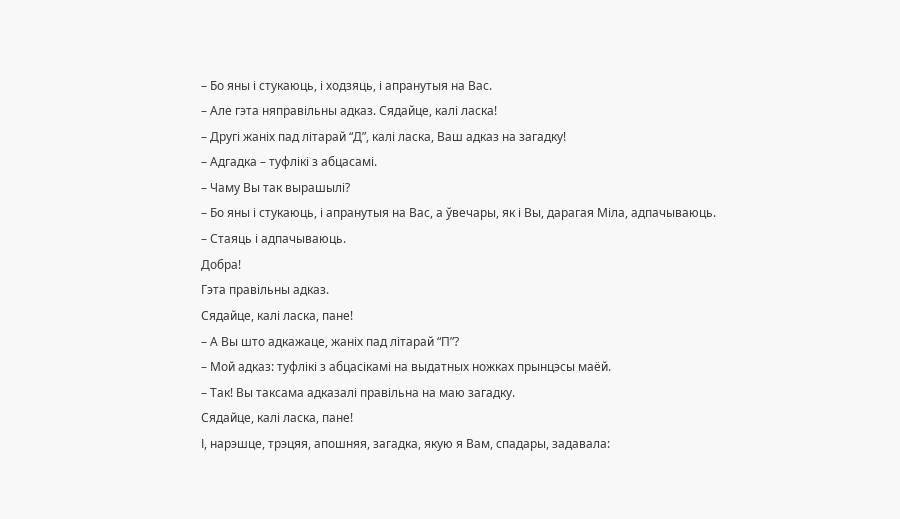– Бо яны і стукаюць, і ходзяць, і апранутыя на Вас.
– Але гэта няправільны адказ. Сядайце, калі ласка!
– Другі жаніх пад літарай “Д”, калі ласка, Ваш адказ на загадку!
– Адгадка – туфлікі з абцасамі.
– Чаму Вы так вырашылі?
– Бо яны і стукаюць, і апранутыя на Вас, а ўвечары, як і Вы, дарагая Міла, адпачываюць.
– Стаяць і адпачываюць.
Добра!
Гэта правільны адказ.
Сядайце, калі ласка, пане!
– А Вы што адкажаце, жаніх пад літарай “П”?
– Мой адказ: туфлікі з абцасікамі на выдатных ножках прынцэсы маёй.
– Так! Вы таксама адказалі правільна на маю загадку.
Сядайце, калі ласка, пане!
І, нарэшце, трэцяя, апошняя, загадка, якую я Вам, спадары, задавала: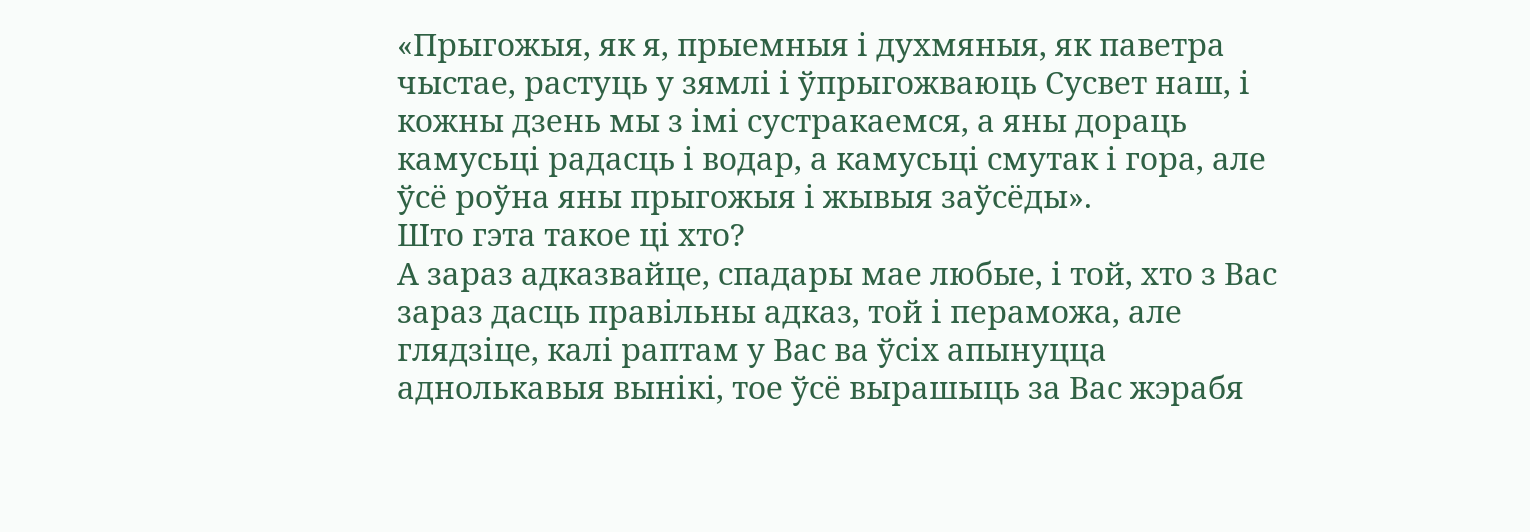«Прыгожыя, як я, прыемныя і духмяныя, як паветра чыстае, растуць у зямлі і ўпрыгожваюць Сусвет наш, і кожны дзень мы з імі сустракаемся, а яны дораць камусьці радасць і водар, а камусьці смутак і гора, але ўсё роўна яны прыгожыя і жывыя заўсёды».
Што гэта такое ці хто?
А зараз адказвайце, спадары мае любые, і той, хто з Вас зараз дасць правільны адказ, той і пераможа, але глядзіце, калі раптам у Вас ва ўсіх апынуцца аднолькавыя вынікі, тое ўсё вырашыць за Вас жэрабя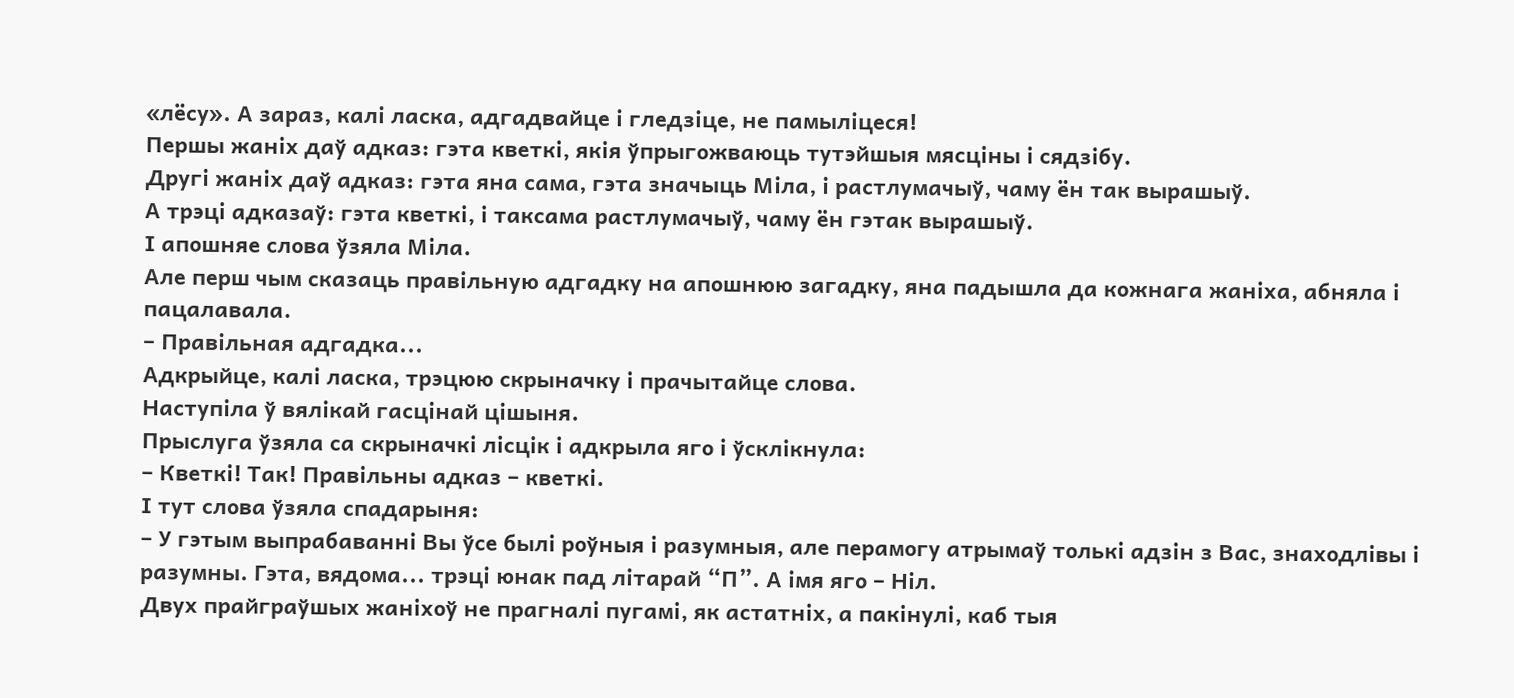«лёсу». А зараз, калі ласка, адгадвайце і гледзіце, не памыліцеся!
Першы жаніх даў адказ: гэта кветкі, якія ўпрыгожваюць тутэйшыя мясціны і сядзібу.
Другі жаніх даў адказ: гэта яна сама, гэта значыць Міла, і растлумачыў, чаму ён так вырашыў.
А трэці адказаў: гэта кветкі, і таксама растлумачыў, чаму ён гэтак вырашыў.
І апошняе слова ўзяла Міла.
Але перш чым сказаць правільную адгадку на апошнюю загадку, яна падышла да кожнага жаніха, абняла і пацалавала.
– Правільная адгадка...
Адкрыйце, калі ласка, трэцюю скрыначку і прачытайце слова.
Наступіла ў вялікай гасцінай цішыня.
Прыслуга ўзяла са скрыначкі лісцік і адкрыла яго і ўсклікнула:
– Кветкі! Так! Правільны адказ – кветкі.
І тут слова ўзяла спадарыня:
– У гэтым выпрабаванні Вы ўсе былі роўныя і разумныя, але перамогу атрымаў толькі адзін з Вас, знаходлівы і разумны. Гэта, вядома... трэці юнак пад літарай “П”. А імя яго – Ніл.
Двух прайграўшых жаніхоў не прагналі пугамі, як астатніх, а пакінулі, каб тыя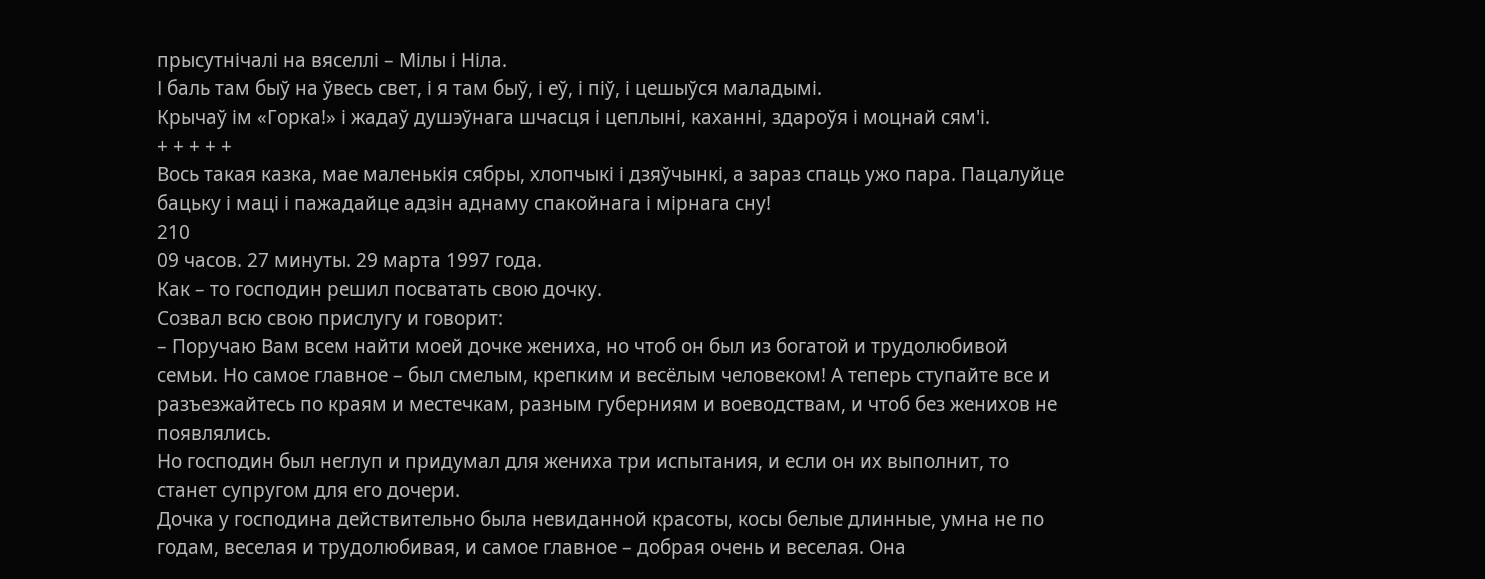прысутнічалі на вяселлі – Мілы і Ніла.
І баль там быў на ўвесь свет, і я там быў, і еў, і піў, і цешыўся маладымі.
Крычаў ім «Горка!» і жадаў душэўнага шчасця і цеплыні, каханні, здароўя і моцнай сям'і.
+ + + + +
Вось такая казка, мае маленькія сябры, хлопчыкі і дзяўчынкі, а зараз спаць ужо пара. Пацалуйце бацьку і маці і пажадайце адзін аднаму спакойнага і мірнага сну!
210
09 часов. 27 минуты. 29 марта 1997 года.
Как – то господин решил посватать свою дочку.
Созвал всю свою прислугу и говорит:
– Поручаю Вам всем найти моей дочке жениха, но чтоб он был из богатой и трудолюбивой семьи. Но самое главное – был смелым, крепким и весёлым человеком! А теперь ступайте все и разъезжайтесь по краям и местечкам, разным губерниям и воеводствам, и чтоб без женихов не появлялись.
Но господин был неглуп и придумал для жениха три испытания, и если он их выполнит, то станет супругом для его дочери.
Дочка у господина действительно была невиданной красоты, косы белые длинные, умна не по годам, веселая и трудолюбивая, и самое главное – добрая очень и веселая. Она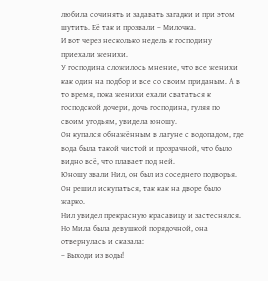любила сочинять и задавать загадки и при этом шутить. Её так и прозвали – Милочка.
И вот через несколько недель к господину приехали женихи.
У господина сложилось мнение, что все женихи как один на подбор и все со своим приданым. А в то время, пока женихи ехали свататься к господской дочери, дочь господина, гуляя по своим угодьям, увидела юношу.
Он купался обнажённым в лагуне с водопадом, где вода была такой чистой и прозрачной, что было видно всё, что плавает под ней.
Юношу звали Нил, он был из соседнего подворья. Он решил искупаться, так как на дворе было жарко.
Нил увидел прекрасную красавицу и застеснялся. Но Мила была девушкой порядочной, она отвернулась и сказала:
– Выходи из воды!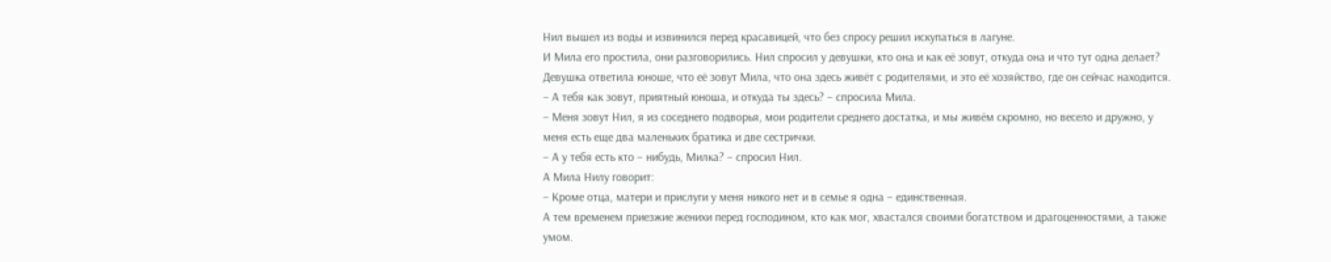Нил вышел из воды и извинился перед красавицей, что без спросу решил искупаться в лагуне.
И Мила его простила, они разговорились. Нил спросил у девушки, кто она и как её зовут, откуда она и что тут одна делает?
Девушка ответила юноше, что её зовут Мила, что она здесь живёт с родителями, и это её хозяйство, где он сейчас находится.
– А тебя как зовут, приятный юноша, и откуда ты здесь? – спросила Мила.
– Меня зовут Нил, я из соседнего подворья, мои родители среднего достатка, и мы живём скромно, но весело и дружно, у меня есть еще два маленьких братика и две сестрички.
– А у тебя есть кто – нибудь, Милка? – спросил Нил.
А Мила Нилу говорит:
– Кроме отца, матери и прислуги у меня никого нет и в семье я одна – единственная.
А тем временем приезжие женихи перед господином, кто как мог, хвастался своими богатством и драгоценностями, а также умом.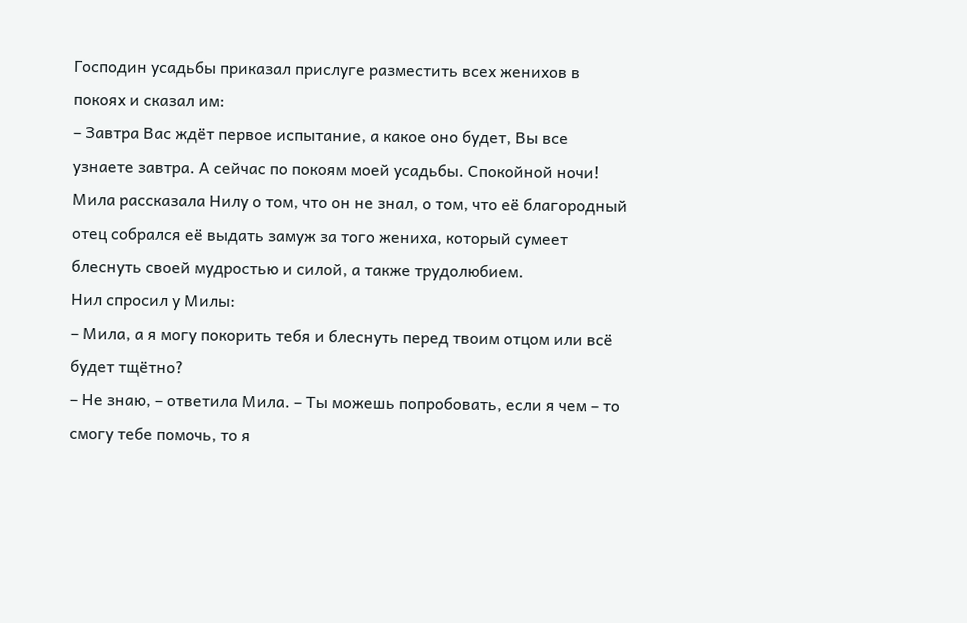Господин усадьбы приказал прислуге разместить всех женихов в покоях и сказал им:
– Завтра Вас ждёт первое испытание, а какое оно будет, Вы все узнаете завтра. А сейчас по покоям моей усадьбы. Спокойной ночи!
Мила рассказала Нилу о том, что он не знал, о том, что её благородный отец собрался её выдать замуж за того жениха, который сумеет блеснуть своей мудростью и силой, а также трудолюбием.
Нил спросил у Милы:
– Мила, а я могу покорить тебя и блеснуть перед твоим отцом или всё будет тщётно?
– Не знаю, – ответила Мила. – Ты можешь попробовать, если я чем – то смогу тебе помочь, то я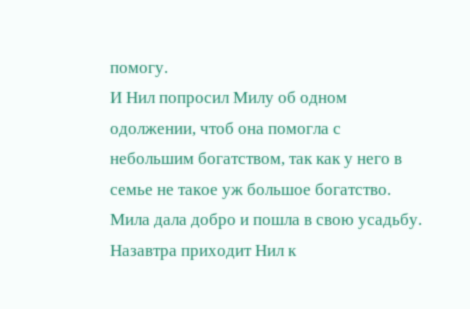помогу.
И Нил попросил Милу об одном одолжении, чтоб она помогла с небольшим богатством, так как у него в семье не такое уж большое богатство.
Мила дала добро и пошла в свою усадьбу.
Назавтра приходит Нил к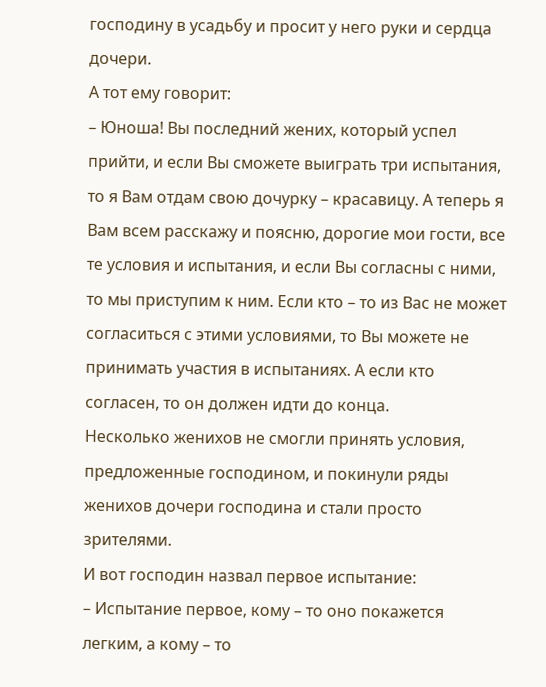господину в усадьбу и просит у него руки и сердца дочери.
А тот ему говорит:
– Юноша! Вы последний жених, который успел прийти, и если Вы сможете выиграть три испытания, то я Вам отдам свою дочурку – красавицу. А теперь я Вам всем расскажу и поясню, дорогие мои гости, все те условия и испытания, и если Вы согласны с ними, то мы приступим к ним. Если кто – то из Вас не может согласиться с этими условиями, то Вы можете не принимать участия в испытаниях. А если кто согласен, то он должен идти до конца.
Несколько женихов не смогли принять условия, предложенные господином, и покинули ряды женихов дочери господина и стали просто зрителями.
И вот господин назвал первое испытание:
– Испытание первое, кому – то оно покажется легким, а кому – то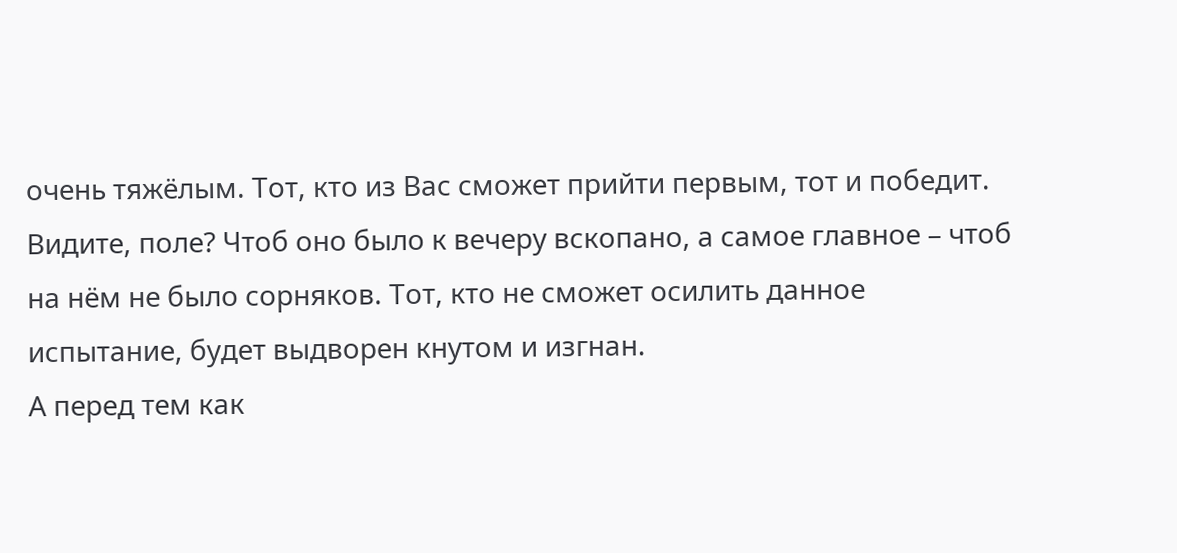очень тяжёлым. Тот, кто из Вас сможет прийти первым, тот и победит. Видите, поле? Чтоб оно было к вечеру вскопано, а самое главное – чтоб на нём не было сорняков. Тот, кто не сможет осилить данное испытание, будет выдворен кнутом и изгнан.
А перед тем как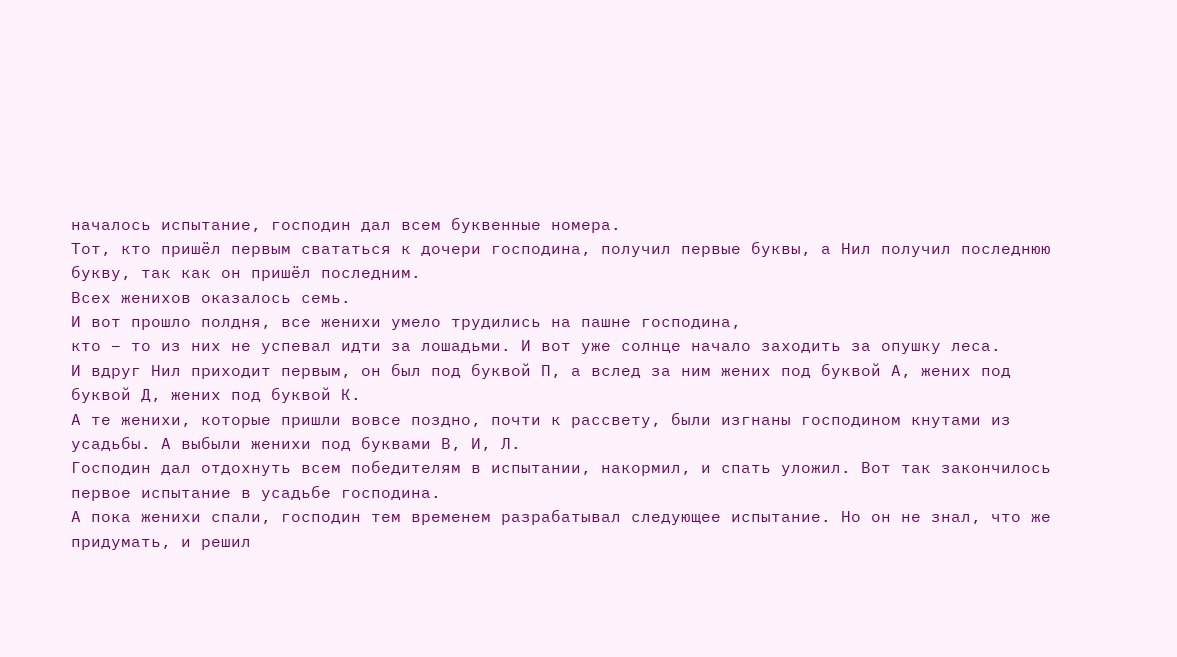началось испытание, господин дал всем буквенные номера.
Тот, кто пришёл первым свататься к дочери господина, получил первые буквы, а Нил получил последнюю букву, так как он пришёл последним.
Всех женихов оказалось семь.
И вот прошло полдня, все женихи умело трудились на пашне господина,
кто – то из них не успевал идти за лошадьми. И вот уже солнце начало заходить за опушку леса.
И вдруг Нил приходит первым, он был под буквой П, а вслед за ним жених под буквой А, жених под буквой Д, жених под буквой К.
А те женихи, которые пришли вовсе поздно, почти к рассвету, были изгнаны господином кнутами из усадьбы. А выбыли женихи под буквами В, И, Л.
Господин дал отдохнуть всем победителям в испытании, накормил, и спать уложил. Вот так закончилось первое испытание в усадьбе господина.
А пока женихи спали, господин тем временем разрабатывал следующее испытание. Но он не знал, что же придумать, и решил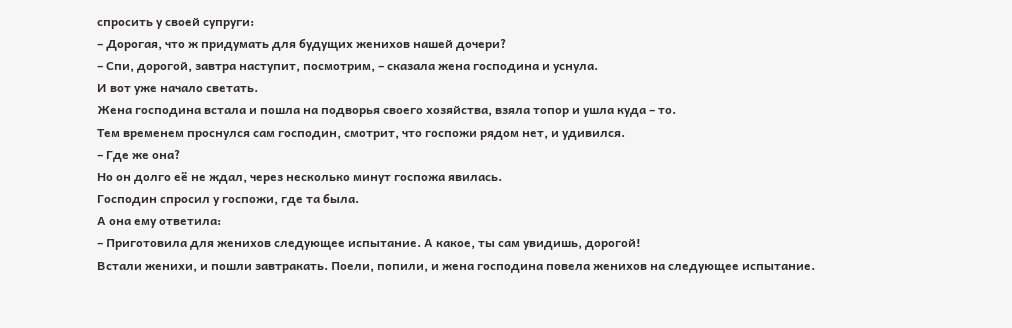спросить у своей супруги:
– Дорогая, что ж придумать для будущих женихов нашей дочери?
– Спи, дорогой, завтра наступит, посмотрим, – сказала жена господина и уснула.
И вот уже начало светать.
Жена господина встала и пошла на подворья своего хозяйства, взяла топор и ушла куда – то.
Тем временем проснулся сам господин, смотрит, что госпожи рядом нет, и удивился.
– Где же она?
Но он долго её не ждал, через несколько минут госпожа явилась.
Господин спросил у госпожи, где та была.
А она ему ответила:
– Приготовила для женихов следующее испытание. А какое, ты сам увидишь, дорогой!
Встали женихи, и пошли завтракать. Поели, попили, и жена господина повела женихов на следующее испытание.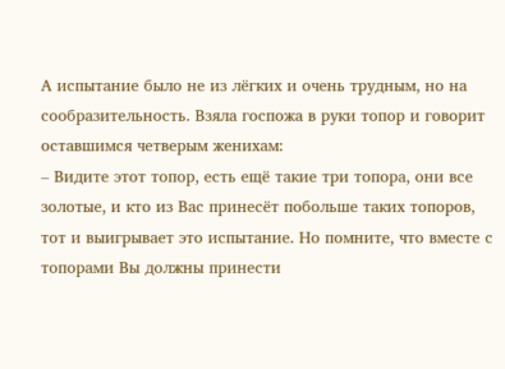А испытание было не из лёгких и очень трудным, но на сообразительность. Взяла госпожа в руки топор и говорит оставшимся четверым женихам:
– Видите этот топор, есть ещё такие три топора, они все золотые, и кто из Вас принесёт побольше таких топоров, тот и выигрывает это испытание. Но помните, что вместе с топорами Вы должны принести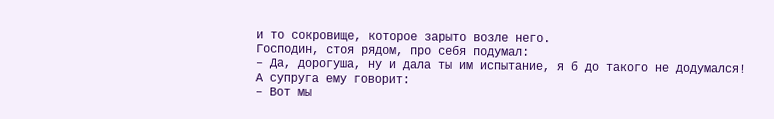и то сокровище, которое зарыто возле него.
Господин, стоя рядом, про себя подумал:
– Да, дорогуша, ну и дала ты им испытание, я б до такого не додумался!
А супруга ему говорит:
– Вот мы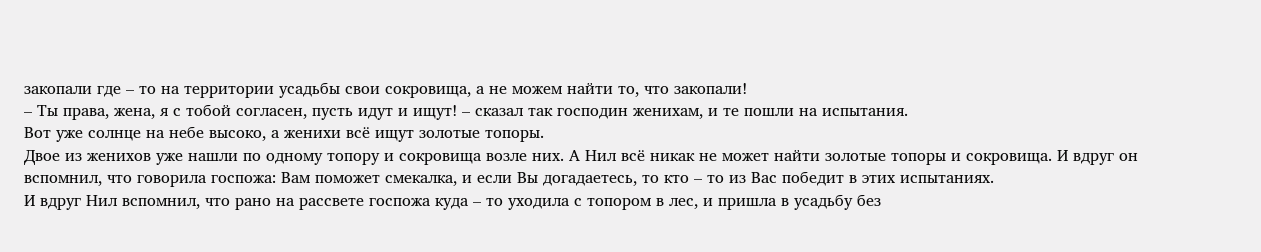закопали где – то на территории усадьбы свои сокровища, а не можем найти то, что закопали!
– Ты права, жена, я с тобой согласен, пусть идут и ищут! – сказал так господин женихам, и те пошли на испытания.
Вот уже солнце на небе высоко, а женихи всё ищут золотые топоры.
Двое из женихов уже нашли по одному топору и сокровища возле них. А Нил всё никак не может найти золотые топоры и сокровища. И вдруг он вспомнил, что говорила госпожа: Вам поможет смекалка, и если Вы догадаетесь, то кто – то из Вас победит в этих испытаниях.
И вдруг Нил вспомнил, что рано на рассвете госпожа куда – то уходила с топором в лес, и пришла в усадьбу без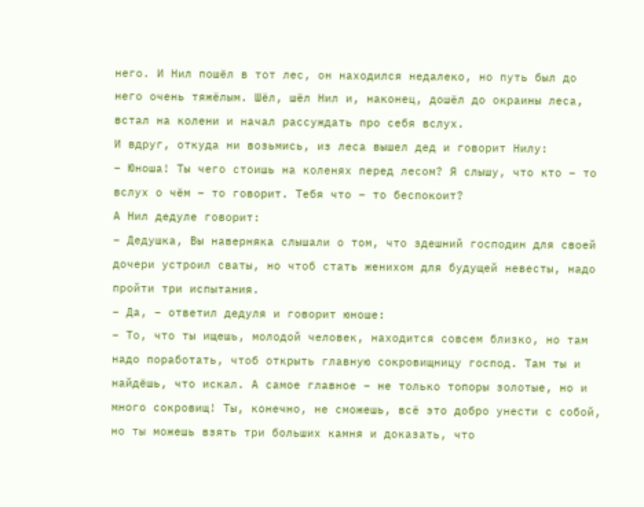него. И Нил пошёл в тот лес, он находился недалеко, но путь был до него очень тяжёлым. Шёл, шёл Нил и, наконец, дошёл до окраины леса, встал на колени и начал рассуждать про себя вслух.
И вдруг, откуда ни возьмись, из леса вышел дед и говорит Нилу:
– Юноша! Ты чего стоишь на коленях перед лесом? Я слышу, что кто – то вслух о чём – то говорит. Тебя что – то беспокоит?
А Нил дедуле говорит:
– Дедушка, Вы наверняка слышали о том, что здешний господин для своей дочери устроил сваты, но чтоб стать женихом для будущей невесты, надо пройти три испытания.
– Да, – ответил дедуля и говорит юноше:
– То, что ты ищешь, молодой человек, находится совсем близко, но там надо поработать, чтоб открыть главную сокровищницу господ. Там ты и найдёшь, что искал. А самое главное – не только топоры золотые, но и много сокровищ! Ты, конечно, не сможешь, всё это добро унести с собой, но ты можешь взять три больших камня и доказать, что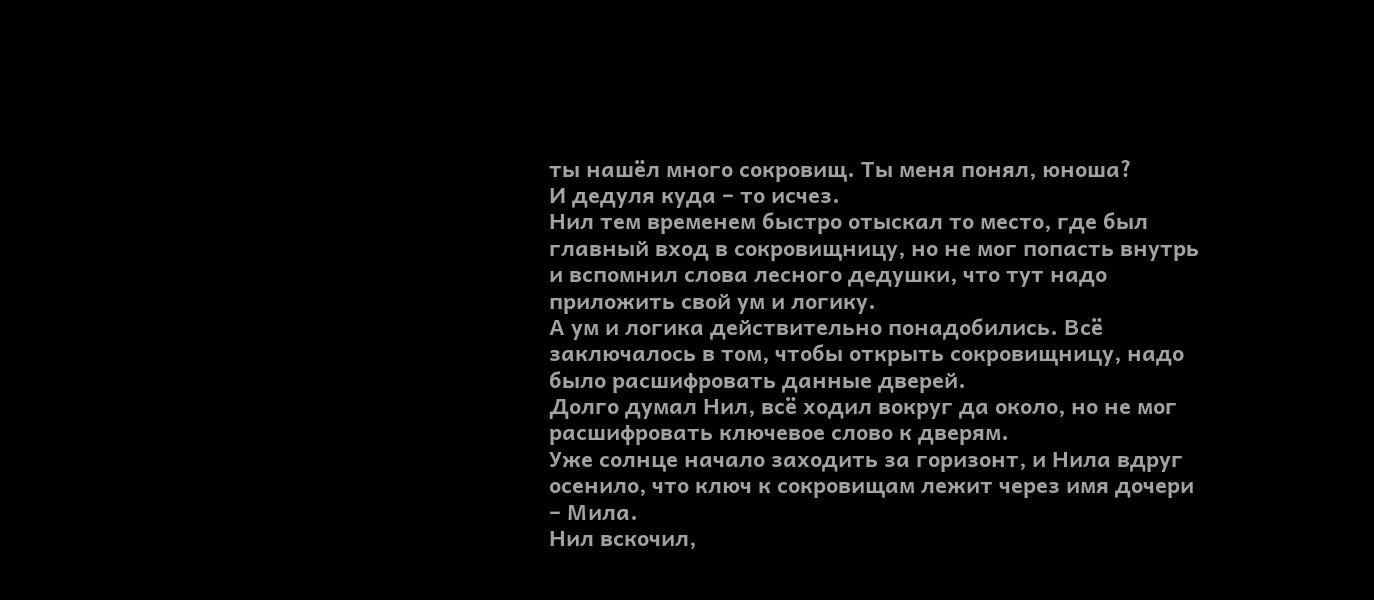ты нашёл много сокровищ. Ты меня понял, юноша?
И дедуля куда – то исчез.
Нил тем временем быстро отыскал то место, где был главный вход в сокровищницу, но не мог попасть внутрь и вспомнил слова лесного дедушки, что тут надо приложить свой ум и логику.
А ум и логика действительно понадобились. Всё заключалось в том, чтобы открыть сокровищницу, надо было расшифровать данные дверей.
Долго думал Нил, всё ходил вокруг да около, но не мог расшифровать ключевое слово к дверям.
Уже солнце начало заходить за горизонт, и Нила вдруг осенило, что ключ к сокровищам лежит через имя дочери – Мила.
Нил вскочил,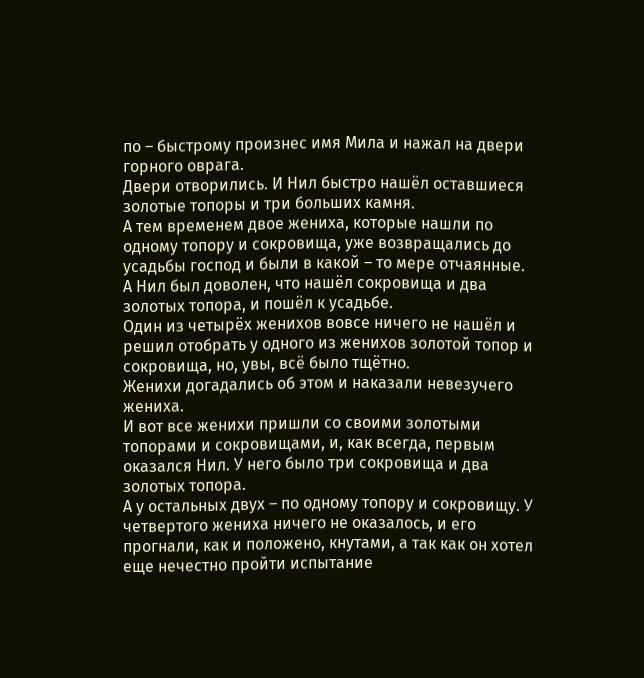по – быстрому произнес имя Мила и нажал на двери горного оврага.
Двери отворились. И Нил быстро нашёл оставшиеся золотые топоры и три больших камня.
А тем временем двое жениха, которые нашли по одному топору и сокровища, уже возвращались до усадьбы господ и были в какой – то мере отчаянные.
А Нил был доволен, что нашёл сокровища и два золотых топора, и пошёл к усадьбе.
Один из четырёх женихов вовсе ничего не нашёл и решил отобрать у одного из женихов золотой топор и сокровища, но, увы, всё было тщётно.
Женихи догадались об этом и наказали невезучего жениха.
И вот все женихи пришли со своими золотыми топорами и сокровищами, и, как всегда, первым оказался Нил. У него было три сокровища и два золотых топора.
А у остальных двух – по одному топору и сокровищу. У четвертого жениха ничего не оказалось, и его прогнали, как и положено, кнутами, а так как он хотел еще нечестно пройти испытание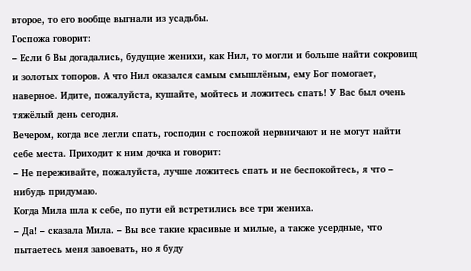второе, то его вообще выгнали из усадьбы.
Госпожа говорит:
– Если б Вы догадались, будущие женихи, как Нил, то могли и больше найти сокровищ и золотых топоров. А что Нил оказался самым смышлёным, ему Бог помогает, наверное. Идите, пожалуйста, кушайте, мойтесь и ложитесь спать! У Вас был очень тяжёлый день сегодня.
Вечером, когда все легли спать, господин с госпожой нервничают и не могут найти себе места. Приходит к ним дочка и говорит:
– Не переживайте, пожалуйста, лучше ложитесь спать и не беспокойтесь, я что – нибудь придумаю.
Когда Мила шла к себе, по пути ей встретились все три жениха.
– Да! – сказала Мила. – Вы все такие красивые и милые, а также усердные, что пытаетесь меня завоевать, но я буду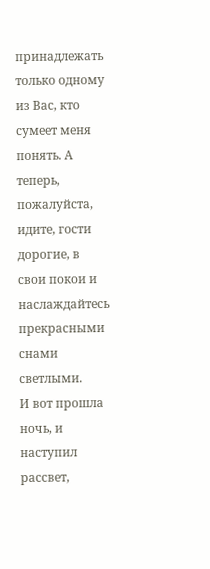принадлежать только одному из Вас, кто сумеет меня понять. А теперь, пожалуйста, идите, гости дорогие, в свои покои и наслаждайтесь прекрасными снами светлыми.
И вот прошла ночь, и наступил рассвет,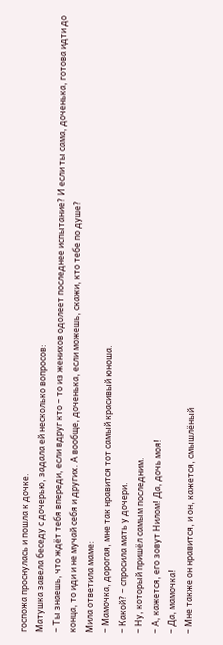госпожа проснулась и пошла к дочке.
Матушка завела беседу с дочерью, задала ей несколько вопросов:
– Ты знаешь, что ждёт тебя впереди, если вдруг кто – то из женихов одолеет последнее испытание? И если ты сама, доченька, готова идти до конца, то иди и не мучай себя и других. А вообще, доченька, если можешь, скажи, кто тебе по душе?
Мила ответила маме:
– Мамочка, дорогая, мне так нравится тот самый красивый юноша.
– Какой? – спросила мать у дочери.
– Ну, который пришёл самым последним.
– А, кажется, его зовут Нилом! Да, дочь моя!
– Да, мамочка!
– Мне также он нравится, и он, кажется, смышлёный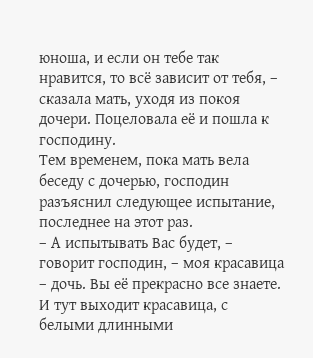юноша, и если он тебе так нравится, то всё зависит от тебя, – сказала мать, уходя из покоя дочери. Поцеловала её и пошла к господину.
Тем временем, пока мать вела беседу с дочерью, господин разъяснил следующее испытание, последнее на этот раз.
– А испытывать Вас будет, – говорит господин, – моя красавица – дочь. Вы её прекрасно все знаете.
И тут выходит красавица, с белыми длинными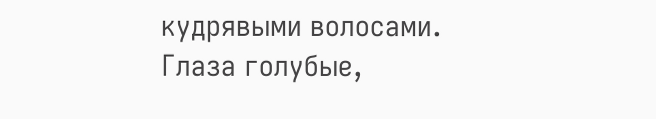кудрявыми волосами. Глаза голубые,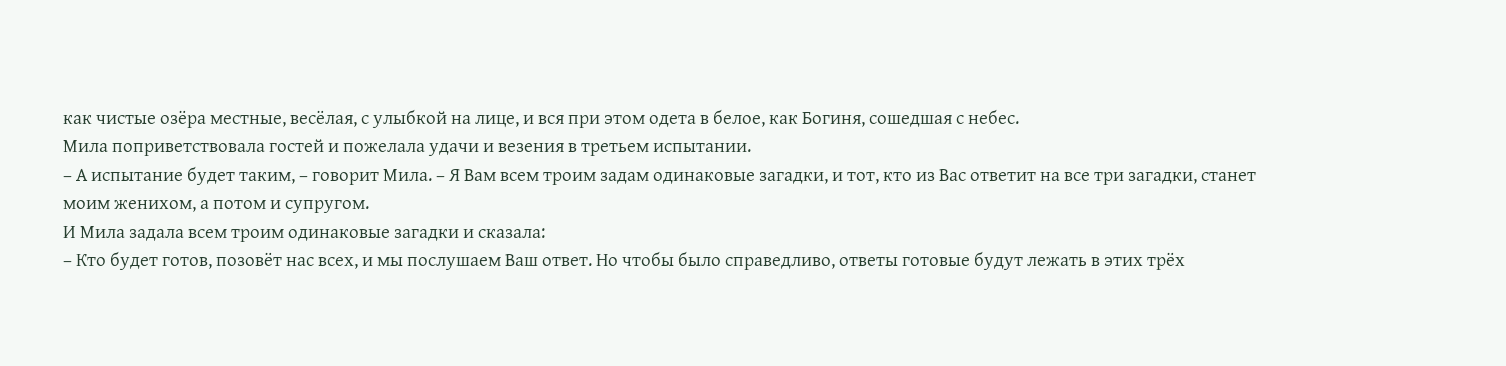как чистые озёра местные, весёлая, с улыбкой на лице, и вся при этом одета в белое, как Богиня, сошедшая с небес.
Мила поприветствовала гостей и пожелала удачи и везения в третьем испытании.
– А испытание будет таким, – говорит Мила. – Я Вам всем троим задам одинаковые загадки, и тот, кто из Вас ответит на все три загадки, станет моим женихом, а потом и супругом.
И Мила задала всем троим одинаковые загадки и сказала:
– Кто будет готов, позовёт нас всех, и мы послушаем Ваш ответ. Но чтобы было справедливо, ответы готовые будут лежать в этих трёх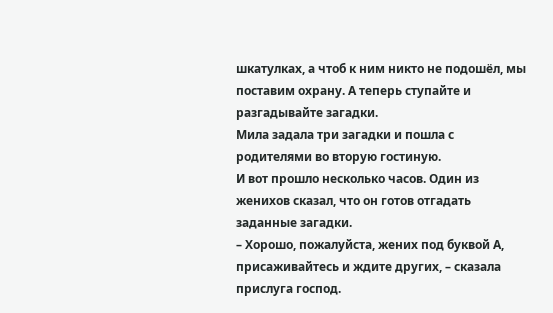шкатулках, а чтоб к ним никто не подошёл, мы поставим охрану. А теперь ступайте и разгадывайте загадки.
Мила задала три загадки и пошла с родителями во вторую гостиную.
И вот прошло несколько часов. Один из женихов сказал, что он готов отгадать заданные загадки.
– Хорошо, пожалуйста, жених под буквой А, присаживайтесь и ждите других, – сказала прислуга господ.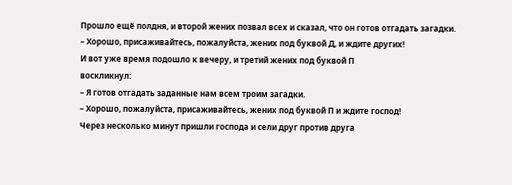Прошло ещё полдня, и второй жених позвал всех и сказал, что он готов отгадать загадки.
– Хорошо, присаживайтесь, пожалуйста, жених под буквой Д, и ждите других!
И вот уже время подошло к вечеру, и третий жених под буквой П
воскликнул:
– Я готов отгадать заданные нам всем троим загадки.
– Хорошо, пожалуйста, присаживайтесь, жених под буквой П и ждите господ!
Через несколько минут пришли господа и сели друг против друга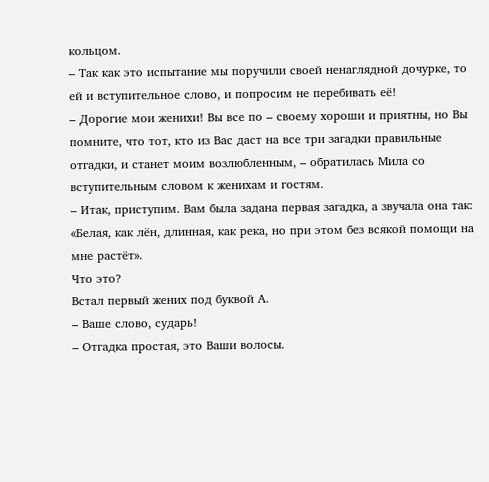кольцом.
– Так как это испытание мы поручили своей ненаглядной дочурке, то ей и вступительное слово, и попросим не перебивать её!
– Дорогие мои женихи! Вы все по – своему хороши и приятны, но Вы помните, что тот, кто из Вас даст на все три загадки правильные отгадки, и станет моим возлюбленным, – обратилась Мила со вступительным словом к женихам и гостям.
– Итак, приступим. Вам была задана первая загадка, а звучала она так:
«Белая, как лён, длинная, как река, но при этом без всякой помощи на мне растёт».
Что это?
Встал первый жених под буквой А.
– Ваше слово, сударь!
– Отгадка простая, это Ваши волосы.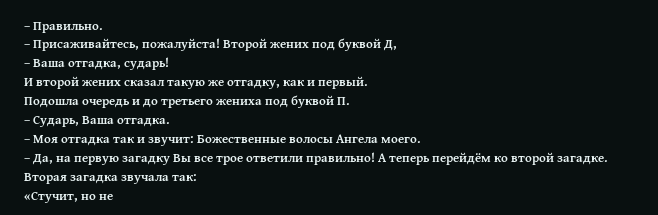– Правильно.
– Присаживайтесь, пожалуйста! Второй жених под буквой Д,
– Ваша отгадка, сударь!
И второй жених сказал такую же отгадку, как и первый.
Подошла очередь и до третьего жениха под буквой П.
– Сударь, Ваша отгадка.
– Моя отгадка так и звучит: Божественные волосы Ангела моего.
– Да, на первую загадку Вы все трое ответили правильно! А теперь перейдём ко второй загадке.
Вторая загадка звучала так:
«Стучит, но не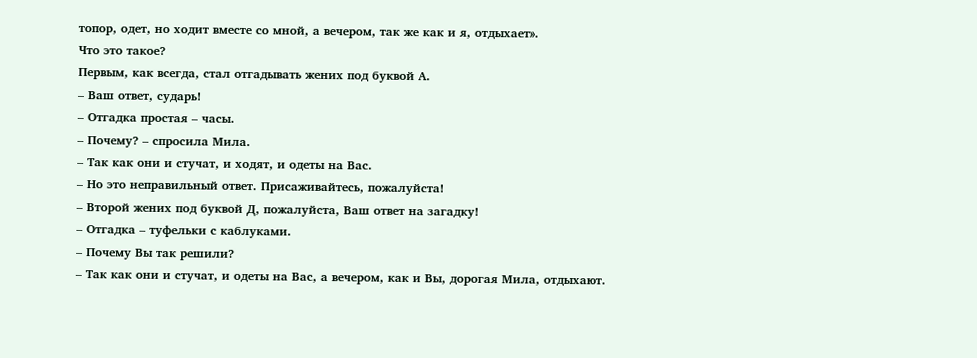топор, одет, но ходит вместе со мной, а вечером, так же как и я, отдыхает».
Что это такое?
Первым, как всегда, стал отгадывать жених под буквой А.
– Ваш ответ, сударь!
– Отгадка простая – часы.
– Почему? – спросила Мила.
– Так как они и стучат, и ходят, и одеты на Вас.
– Но это неправильный ответ. Присаживайтесь, пожалуйста!
– Второй жених под буквой Д, пожалуйста, Ваш ответ на загадку!
– Отгадка – туфельки с каблуками.
– Почему Вы так решили?
– Так как они и стучат, и одеты на Вас, а вечером, как и Вы, дорогая Мила, отдыхают.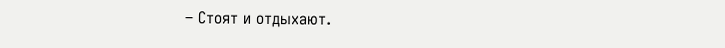– Стоят и отдыхают.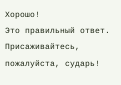Хорошо!
Это правильный ответ.
Присаживайтесь, пожалуйста, сударь!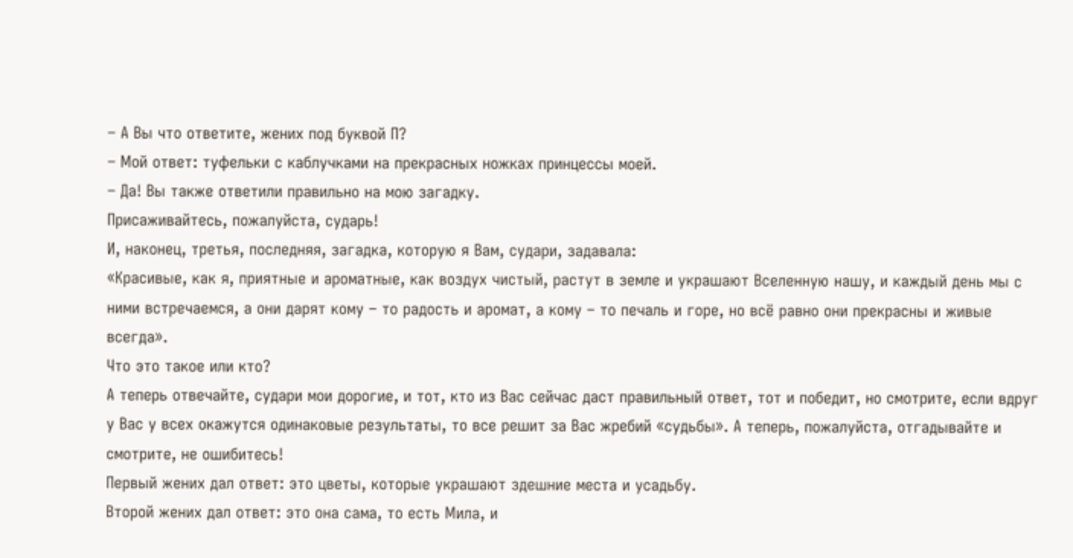– А Вы что ответите, жених под буквой П?
– Мой ответ: туфельки с каблучками на прекрасных ножках принцессы моей.
– Да! Вы также ответили правильно на мою загадку.
Присаживайтесь, пожалуйста, сударь!
И, наконец, третья, последняя, загадка, которую я Вам, судари, задавала:
«Красивые, как я, приятные и ароматные, как воздух чистый, растут в земле и украшают Вселенную нашу, и каждый день мы с ними встречаемся, а они дарят кому – то радость и аромат, а кому – то печаль и горе, но всё равно они прекрасны и живые всегда».
Что это такое или кто?
А теперь отвечайте, судари мои дорогие, и тот, кто из Вас сейчас даст правильный ответ, тот и победит, но смотрите, если вдруг у Вас у всех окажутся одинаковые результаты, то все решит за Вас жребий «судьбы». А теперь, пожалуйста, отгадывайте и смотрите, не ошибитесь!
Первый жених дал ответ: это цветы, которые украшают здешние места и усадьбу.
Второй жених дал ответ: это она сама, то есть Мила, и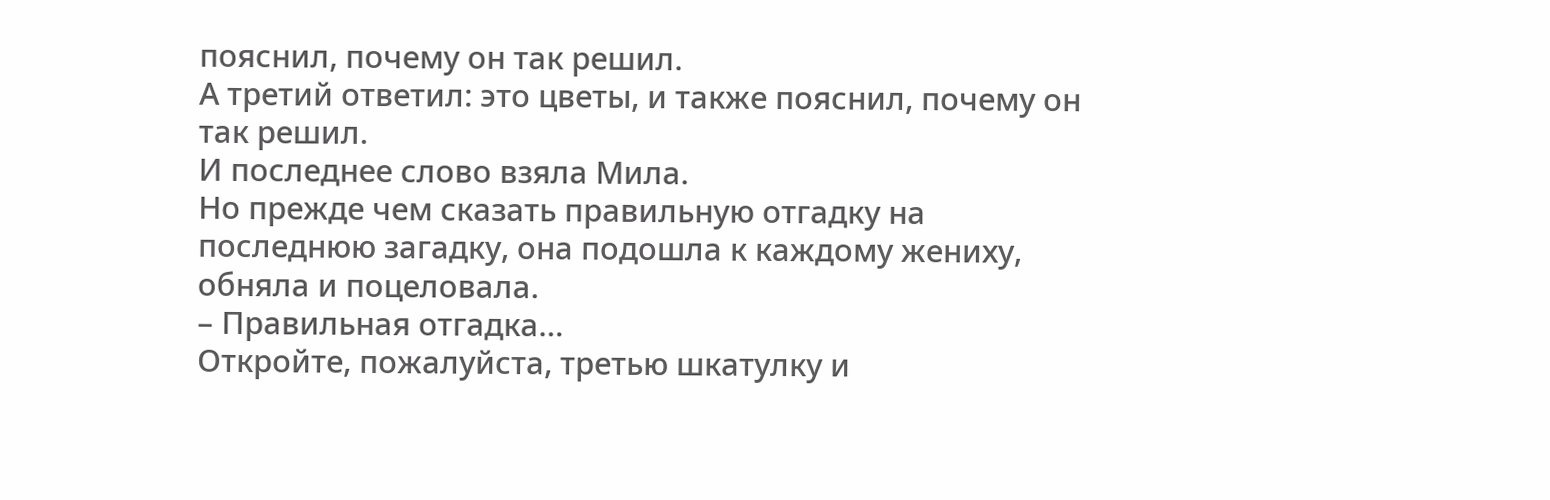пояснил, почему он так решил.
А третий ответил: это цветы, и также пояснил, почему он так решил.
И последнее слово взяла Мила.
Но прежде чем сказать правильную отгадку на последнюю загадку, она подошла к каждому жениху, обняла и поцеловала.
– Правильная отгадка…
Откройте, пожалуйста, третью шкатулку и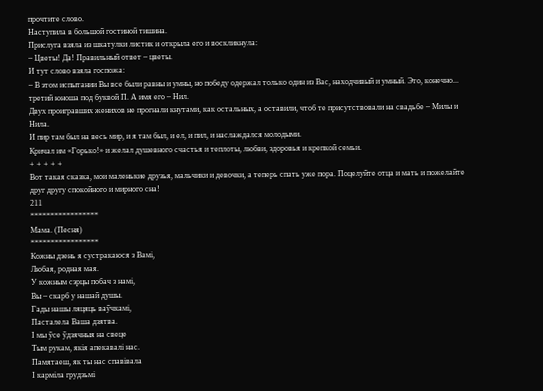прочтите слово.
Наступила в большой гостиной тишина.
Прислуга взяла из шкатулки листик и открыла его и воскликнула:
– Цветы! Да! Правильный ответ – цветы.
И тут слово взяла госпожа:
– В этом испытании Вы все были равны и умны, но победу одержал только один из Вас, находчивый и умный. Это, конечно... третий юноша под буквой П. А имя его – Нил.
Двух проигравших женихов не прогнали кнутами, как остальных, а оставили, чтоб те присутствовали на свадьбе – Милы и Нила.
И пир там был на весь мир, и я там был, и ел, и пил, и наслаждался молодыми.
Кричал им «Горько!» и желал душевного счастья и теплоты, любви, здоровья и крепкой семьи.
+ + + + +
Вот такая сказка, мои маленькие друзья, мальчики и девочки, а теперь спать уже пора. Поцелуйте отца и мать и пожелайте друг другу спокойного и мирного сна!
211
*****************
Мама. (Песня)
*****************
Кожны дзень я сустракаюся з Вамі,
Любая, родная мая.
У кожным сэрцы побач з намі,
Вы – скарб у нашай душы.
Гады нашы ляцяць ваўчкамі,
Пасталела Ваша дзятва.
І мы ўсе ўдзячныя на свеце
Тым рукам, якія апекавалі нас.
Памятаеш, як ты нас спавівала
І карміла грудзьмі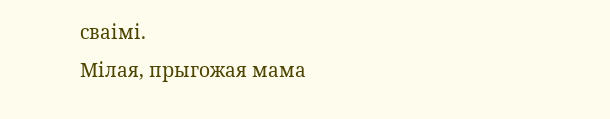сваімі.
Мілая, прыгожая мама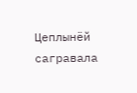Цеплынёй сагравала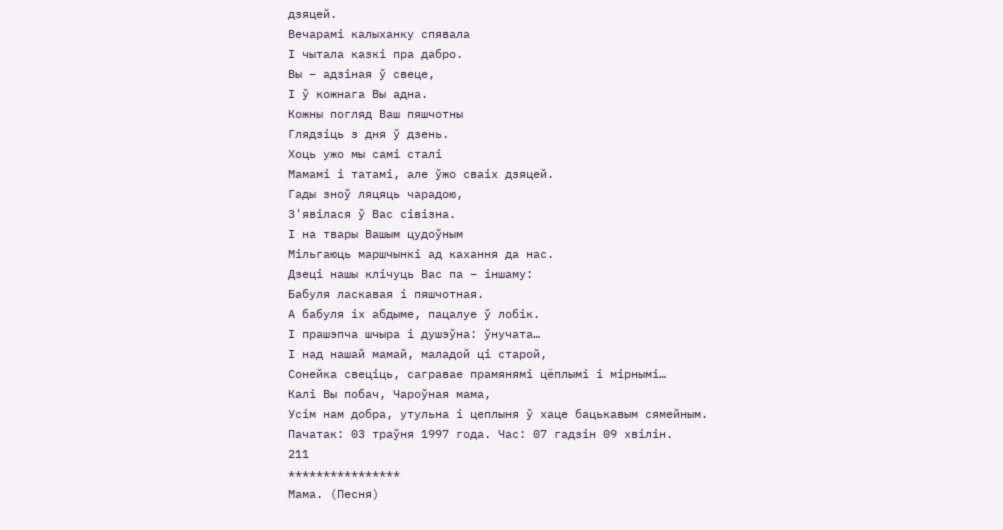дзяцей.
Вечарамі калыханку спявала
І чытала казкі пра дабро.
Вы – адзіная ў свеце,
І ў кожнага Вы адна.
Кожны погляд Ваш пяшчотны
Глядзіць з дня ў дзень.
Хоць ужо мы самі сталі
Мамамі і татамі, але ўжо сваіх дзяцей.
Гады зноў ляцяць чарадою,
З'явілася ў Вас сівізна.
І на твары Вашым цудоўным
Мільгаюць маршчынкі ад кахання да нас.
Дзеці нашы клічуць Вас па – іншаму:
Бабуля ласкавая і пяшчотная.
А бабуля іх абдыме, пацалуе ў лобік.
І прашэпча шчыра і душэўна: ўнучата…
І над нашай мамай, маладой ці старой,
Сонейка свеціць, сагравае прамянямі цёплымі і мірнымі…
Калі Вы побач, Чароўная мама,
Усім нам добра, утульна і цеплыня ў хаце бацькавым сямейным.
Пачатак: 03 траўня 1997 года. Час: 07 гадзін 09 хвілін.
211
****************
Мама. (Песня)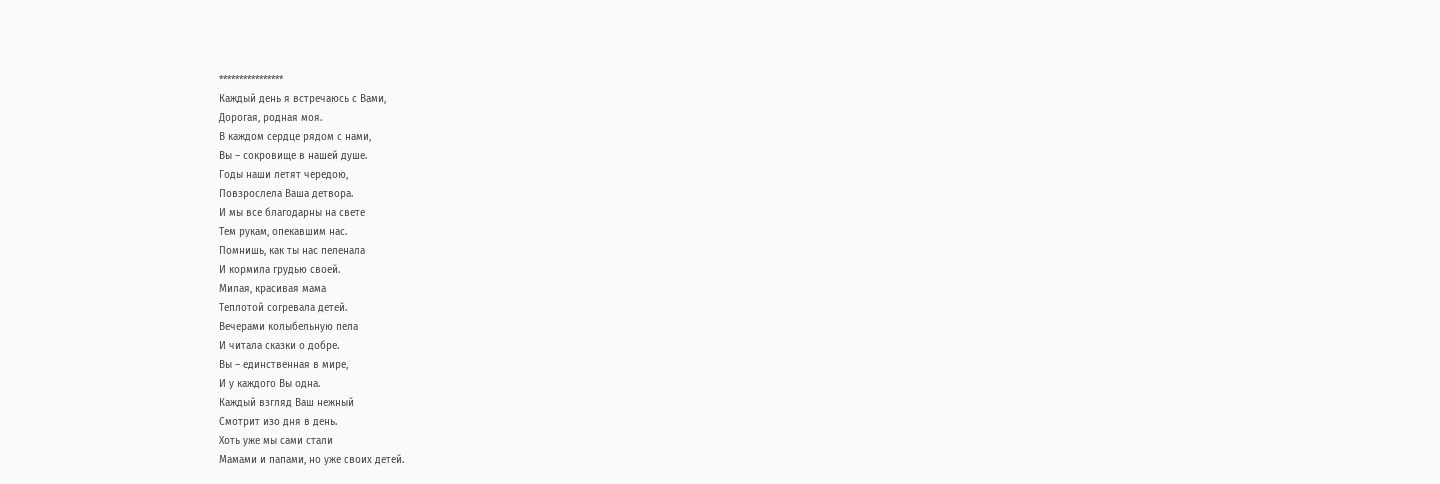****************
Каждый день я встречаюсь с Вами,
Дорогая, родная моя.
В каждом сердце рядом с нами,
Вы – сокровище в нашей душе.
Годы наши летят чередою,
Повзрослела Ваша детвора.
И мы все благодарны на свете
Тем рукам, опекавшим нас.
Помнишь, как ты нас пеленала
И кормила грудью своей.
Милая, красивая мама
Теплотой согревала детей.
Вечерами колыбельную пела
И читала сказки о добре.
Вы – единственная в мире,
И у каждого Вы одна.
Каждый взгляд Ваш нежный
Смотрит изо дня в день.
Хоть уже мы сами стали
Мамами и папами, но уже своих детей.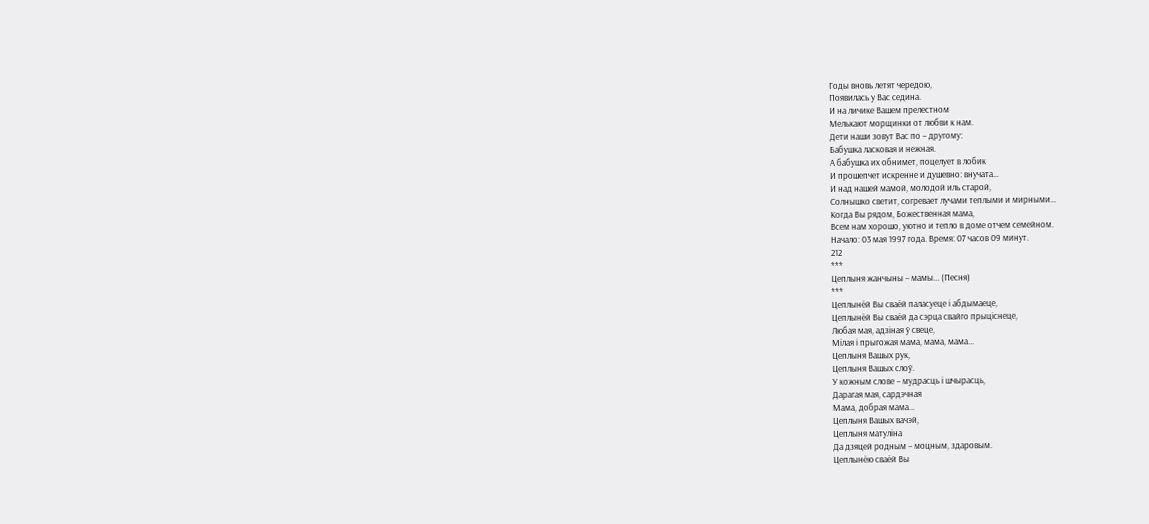Годы вновь летят чередою,
Появилась у Вас седина.
И на личике Вашем прелестном
Мелькают морщинки от любви к нам.
Дети наши зовут Вас по – другому:
Бабушка ласковая и нежная.
А бабушка их обнимет, поцелует в лобик
И прошепчет искренне и душевно: внучата…
И над нашей мамой, молодой иль старой,
Солнышко светит, согревает лучами теплыми и мирными…
Когда Вы рядом, Божественная мама,
Всем нам хорошо, уютно и тепло в доме отчем семейном.
Начало: 03 мая 1997 года. Время: 07 часов 09 минут.
212
***
Цеплыня жанчыны – мамы... (Песня)
***
Цеплынёй Вы сваёй паласуеце і абдымаеце,
Цеплынёй Вы сваёй да сэрца свайго прыціснеце,
Любая мая, адзіная ў свеце,
Мілая і прыгожая мама, мама, мама...
Цеплыня Вашых рук,
Цеплыня Вашых слоў.
У кожным слове – мудрасць і шчырасць,
Дарагая мая, сардэчная
Мама, добрая мама...
Цеплыня Вашых вачэй,
Цеплыня матуліна
Да дзяцей родным – моцным, здаровым.
Цеплынёю сваёй Вы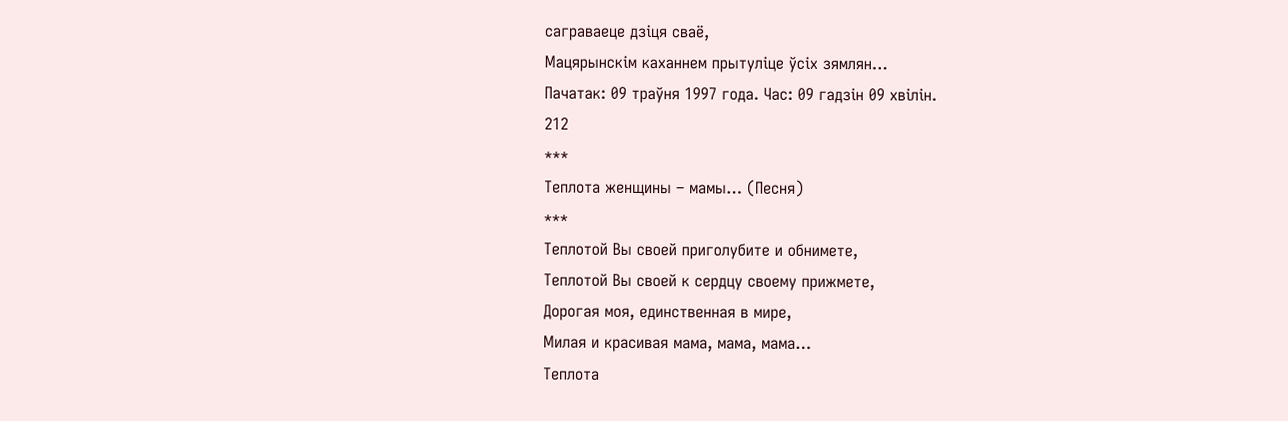саграваеце дзіця сваё,
Мацярынскім каханнем прытуліце ўсіх зямлян…
Пачатак: 09 траўня 1997 года. Час: 09 гадзін 09 хвілін.
212
***
Теплота женщины – мамы… (Песня)
***
Теплотой Вы своей приголубите и обнимете,
Теплотой Вы своей к сердцу своему прижмете,
Дорогая моя, единственная в мире,
Милая и красивая мама, мама, мама…
Теплота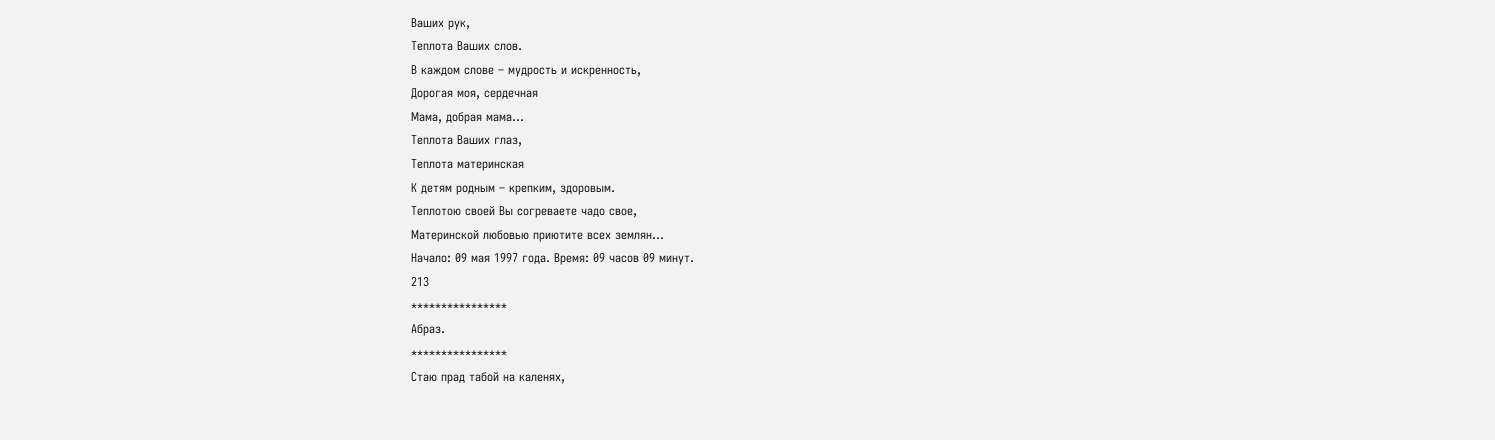Ваших рук,
Теплота Ваших слов.
В каждом слове – мудрость и искренность,
Дорогая моя, сердечная
Мама, добрая мама…
Теплота Ваших глаз,
Теплота материнская
К детям родным – крепким, здоровым.
Теплотою своей Вы согреваете чадо свое,
Материнской любовью приютите всех землян…
Начало: 09 мая 1997 года. Время: 09 часов 09 минут.
213
****************
Абраз.
****************
Стаю прад табой на каленях,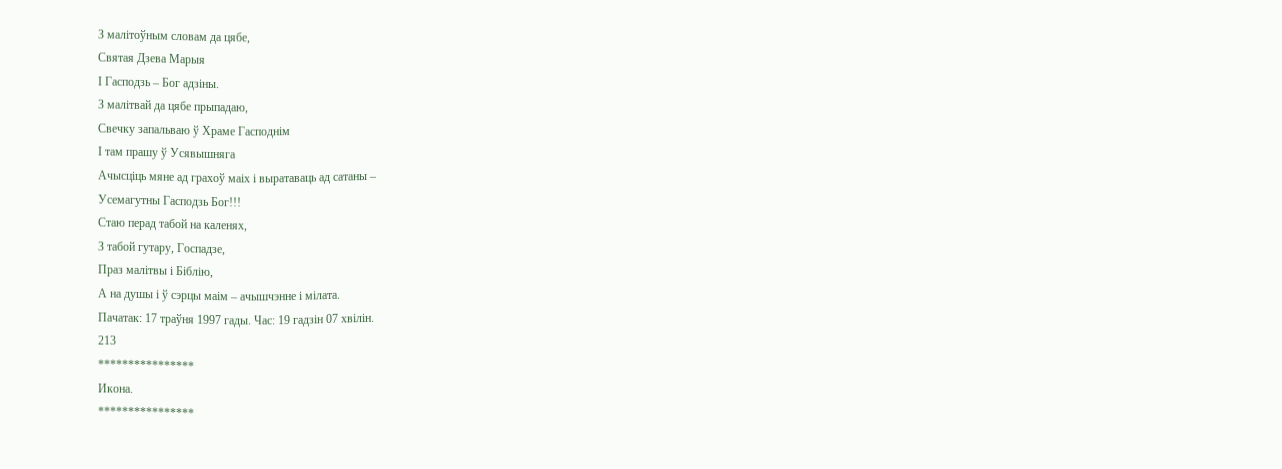З малітоўным словам да цябе,
Святая Дзева Марыя
І Гасподзь – Бог адзіны.
З малітвай да цябе прыпадаю,
Свечку запальваю ў Храме Гасподнім
І там прашу ў Усявышняга
Ачысціць мяне ад грахоў маіх і выратаваць ад сатаны –
Усемагутны Гасподзь Бог!!!
Стаю перад табой на каленях,
З табой гутару, Госпадзе,
Праз малітвы і Біблію,
А на душы і ў сэрцы маім – ачышчэнне і мілата.
Пачатак: 17 траўня 1997 гады. Час: 19 гадзін 07 хвілін.
213
****************
Икона.
****************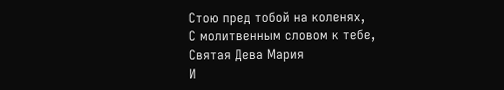Стою пред тобой на коленях,
С молитвенным словом к тебе,
Святая Дева Мария
И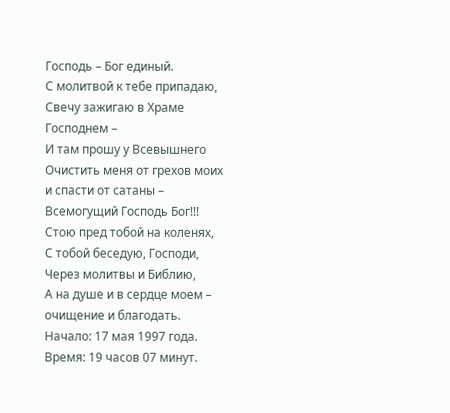Господь – Бог единый.
С молитвой к тебе припадаю,
Свечу зажигаю в Храме Господнем –
И там прошу у Всевышнего
Очистить меня от грехов моих и спасти от сатаны –
Всемогущий Господь Бог!!!
Стою пред тобой на коленях,
С тобой беседую, Господи,
Через молитвы и Библию,
А на душе и в сердце моем – очищение и благодать.
Начало: 17 мая 1997 года. Время: 19 часов 07 минут.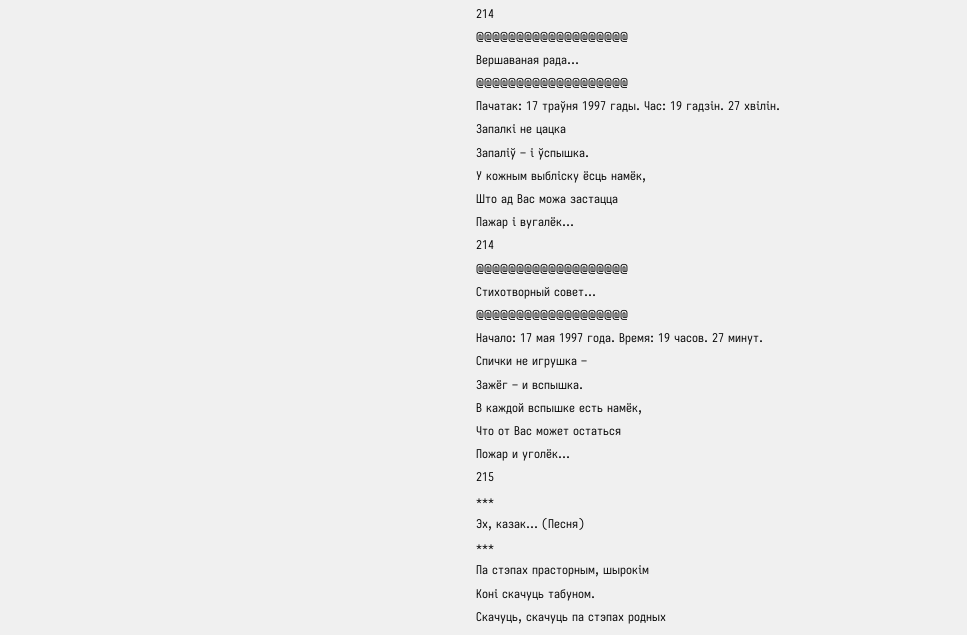214
@@@@@@@@@@@@@@@@@@@
Вершаваная рада…
@@@@@@@@@@@@@@@@@@@
Пачатак: 17 траўня 1997 гады. Час: 19 гадзін. 27 хвілін.
Запалкі не цацка
Запаліў – і ўспышка.
У кожным выбліску ёсць намёк,
Што ад Вас можа застацца
Пажар і вугалёк…
214
@@@@@@@@@@@@@@@@@@@
Стихотворный совет…
@@@@@@@@@@@@@@@@@@@
Начало: 17 мая 1997 года. Время: 19 часов. 27 минут.
Спички не игрушка –
Зажёг – и вспышка.
В каждой вспышке есть намёк,
Что от Вас может остаться
Пожар и уголёк…
215
***
Эх, казак... (Песня)
***
Па стэпах прасторным, шырокім
Коні скачуць табуном.
Скачуць, скачуць па стэпах родных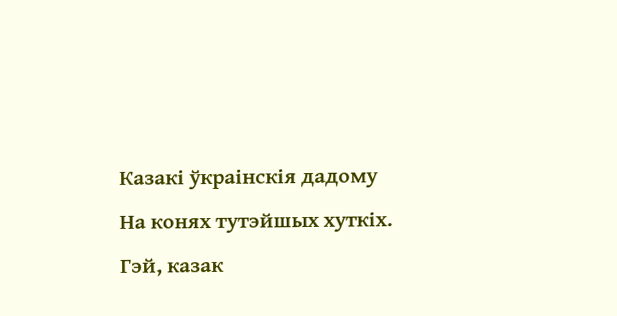Казакі ўкраінскія дадому
На конях тутэйшых хуткіх.
Гэй, казак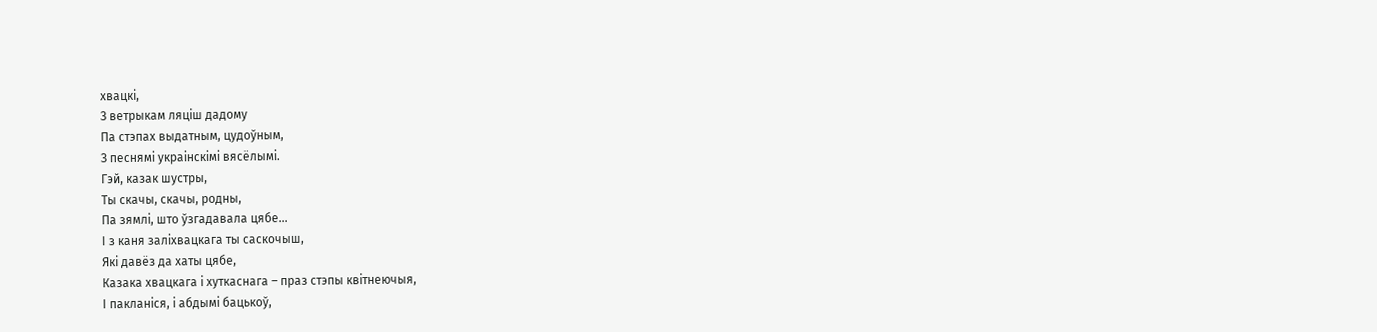хвацкі,
З ветрыкам ляціш дадому
Па стэпах выдатным, цудоўным,
З песнямі украінскімі вясёлымі.
Гэй, казак шустры,
Ты скачы, скачы, родны,
Па зямлі, што ўзгадавала цябе...
І з каня заліхвацкага ты саскочыш,
Які давёз да хаты цябе,
Казака хвацкага і хуткаснага – праз стэпы квітнеючыя,
І пакланіся, і абдымі бацькоў,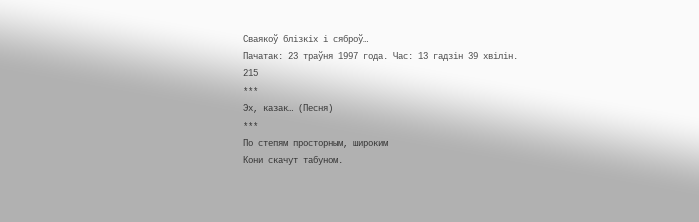Сваякоў блізкіх і сяброў…
Пачатак: 23 траўня 1997 года. Час: 13 гадзін 39 хвілін.
215
***
Эх, казак… (Песня)
***
По степям просторным, широким
Кони скачут табуном.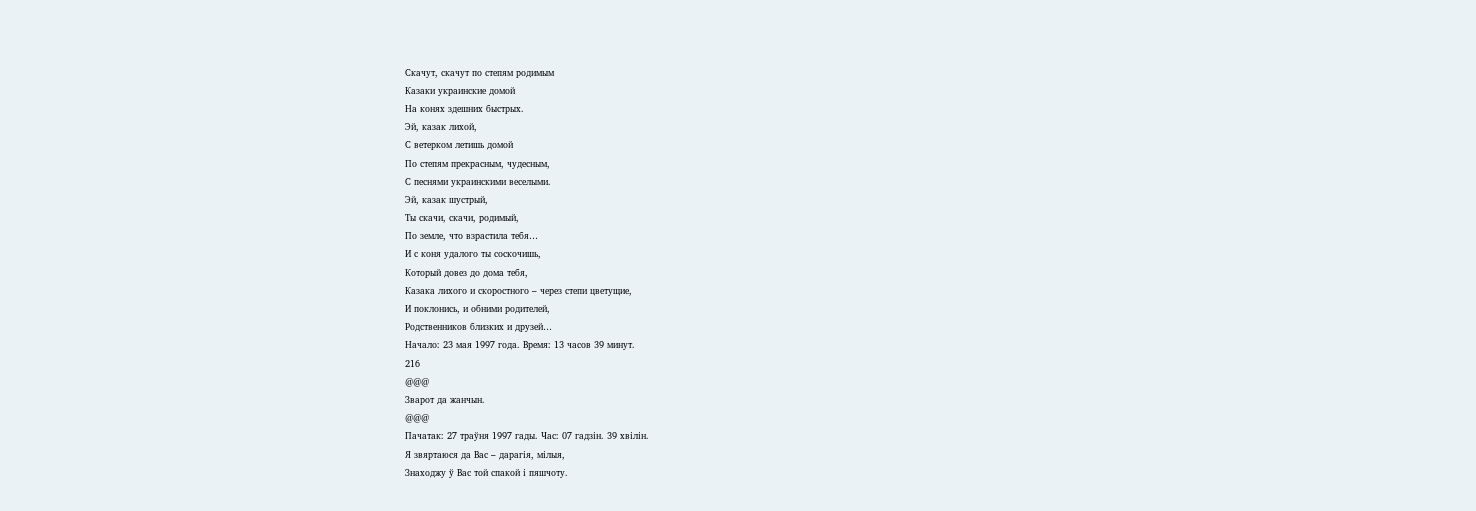Скачут, скачут по степям родимым
Казаки украинские домой
На конях здешних быстрых.
Эй, казак лихой,
С ветерком летишь домой
По степям прекрасным, чудесным,
С песнями украинскими веселыми.
Эй, казак шустрый,
Ты скачи, скачи, родимый,
По земле, что взрастила тебя…
И с коня удалого ты соскочишь,
Который довез до дома тебя,
Казака лихого и скоростного – через степи цветущие,
И поклонись, и обними родителей,
Родственников близких и друзей…
Начало: 23 мая 1997 года. Время: 13 часов 39 минут.
216
@@@
Зварот да жанчын.
@@@
Пачатак: 27 траўня 1997 гады. Час: 07 гадзін. 39 хвілін.
Я звяртаюся да Вас – дарагія, мілыя,
Знаходжу ў Вас той спакой і пяшчоту.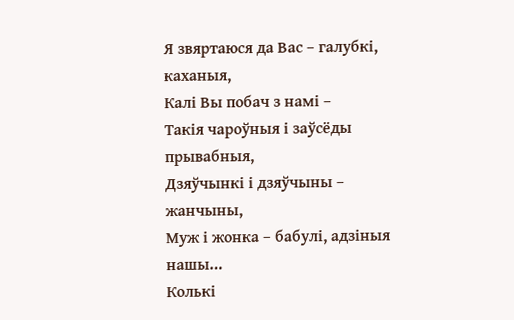Я звяртаюся да Вас – галубкі, каханыя,
Калі Вы побач з намі –
Такія чароўныя і заўсёды прывабныя,
Дзяўчынкі і дзяўчыны – жанчыны,
Муж і жонка – бабулі, адзіныя нашы…
Колькі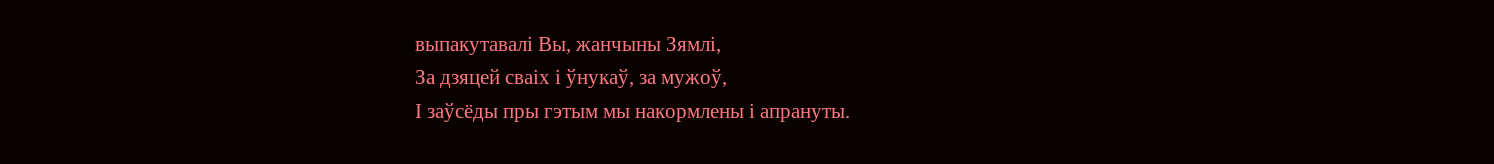выпакутавалі Вы, жанчыны Зямлі,
За дзяцей сваіх і ўнукаў, за мужоў,
І заўсёды пры гэтым мы накормлены і апрануты.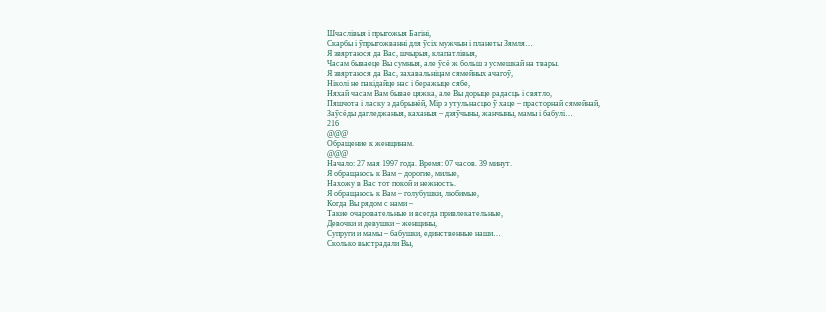Шчаслівыя і прыгожыя Багіні,
Скарбы і ўпрыгожванні для ўсіх мужчын і планеты Зямля…
Я звяртаюся да Вас, шчырыя, клапатлівыя,
Часам бываеце Вы сумныя, але ўсё ж больш з усмешкай на твары.
Я звяртаюся да Вас, захавальніцам сямейных ачагоў,
Ніколі не пакідайце нас і беражыце сябе,
Няхай часам Вам бывае цяжка, але Вы дорыце радасць і святло,
Пяшчота і ласку з дабрынёй, Мір з утульнасцю ў хаце – прасторнай сямейнай,
Заўсёды дагледжаныя, каханыя – дзяўчыны, жанчыны, мамы і бабулі…
216
@@@
Обращение к женщинам.
@@@
Начало: 27 мая 1997 года. Время: 07 часов. 39 минут.
Я обращаюсь к Вам – дорогие, милые,
Нахожу в Вас тот покой и нежность.
Я обращаюсь к Вам – голубушки, любимые,
Когда Вы рядом с нами –
Такие очаровательные и всегда привлекательные,
Девочки и девушки – женщины,
Супруги и мамы – бабушки, единственные наши…
Сколько выстрадали Вы,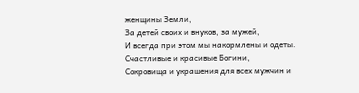женщины Земли,
За детей своих и внуков, за мужей,
И всегда при этом мы накормлены и одеты.
Счастливые и красивые Богини,
Сокровища и украшения для всех мужчин и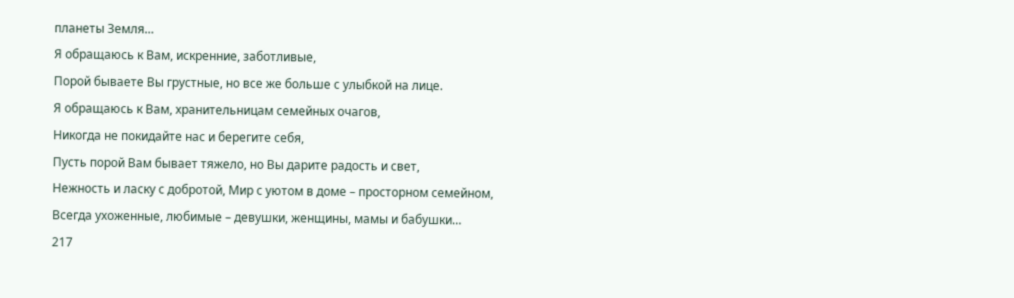планеты Земля…
Я обращаюсь к Вам, искренние, заботливые,
Порой бываете Вы грустные, но все же больше с улыбкой на лице.
Я обращаюсь к Вам, хранительницам семейных очагов,
Никогда не покидайте нас и берегите себя,
Пусть порой Вам бывает тяжело, но Вы дарите радость и свет,
Нежность и ласку с добротой, Мир с уютом в доме – просторном семейном,
Всегда ухоженные, любимые – девушки, женщины, мамы и бабушки…
217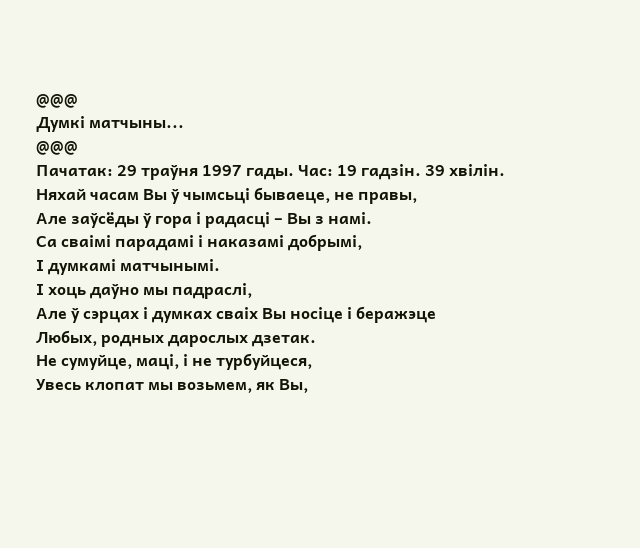@@@
Думкі матчыны...
@@@
Пачатак: 29 траўня 1997 гады. Час: 19 гадзін. 39 хвілін.
Няхай часам Вы ў чымсьці бываеце, не правы,
Але заўсёды ў гора і радасці – Вы з намі.
Са сваімі парадамі і наказамі добрымі,
І думкамі матчынымі.
І хоць даўно мы падраслі,
Але ў сэрцах і думках сваіх Вы носіце і беражэце
Любых, родных дарослых дзетак.
Не сумуйце, маці, і не турбуйцеся,
Увесь клопат мы возьмем, як Вы,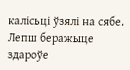калісьці ўзялі на сябе.
Лепш беражыце здароўе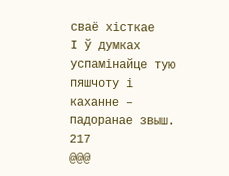сваё хісткае
І ў думках успамінайце тую пяшчоту і каханне – падоранае звыш.
217
@@@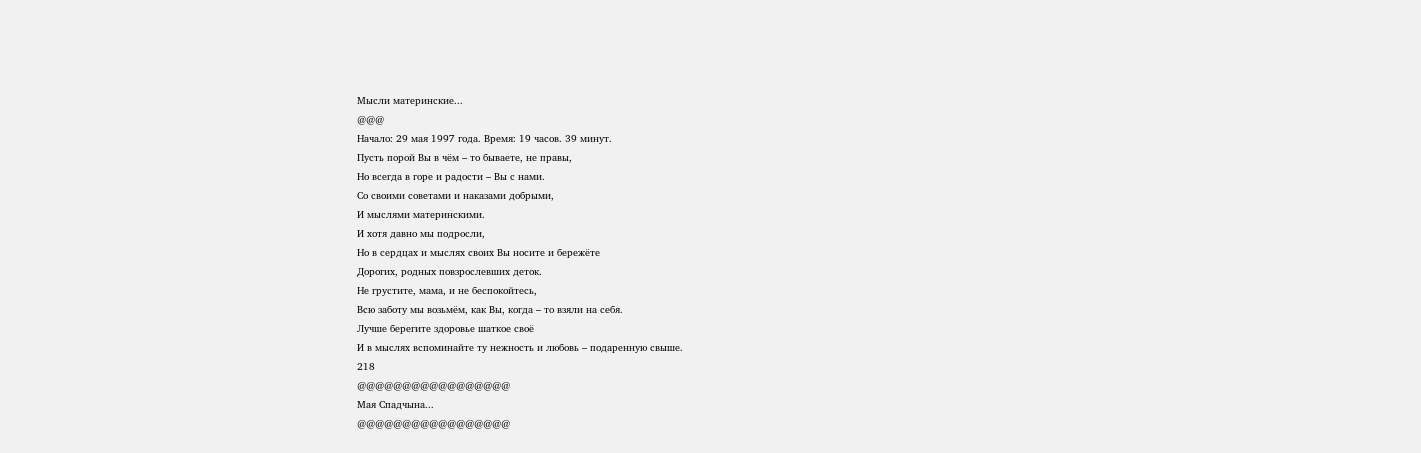Мысли материнские...
@@@
Начало: 29 мая 1997 года. Время: 19 часов. 39 минут.
Пусть порой Вы в чём – то бываете, не правы,
Но всегда в горе и радости – Вы с нами.
Со своими советами и наказами добрыми,
И мыслями материнскими.
И хотя давно мы подросли,
Но в сердцах и мыслях своих Вы носите и бережёте
Дорогих, родных повзрослевших деток.
Не грустите, мама, и не беспокойтесь,
Всю заботу мы возьмём, как Вы, когда – то взяли на себя.
Лучше берегите здоровье шаткое своё
И в мыслях вспоминайте ту нежность и любовь – подаренную свыше.
218
@@@@@@@@@@@@@@@@@
Мая Спадчына...
@@@@@@@@@@@@@@@@@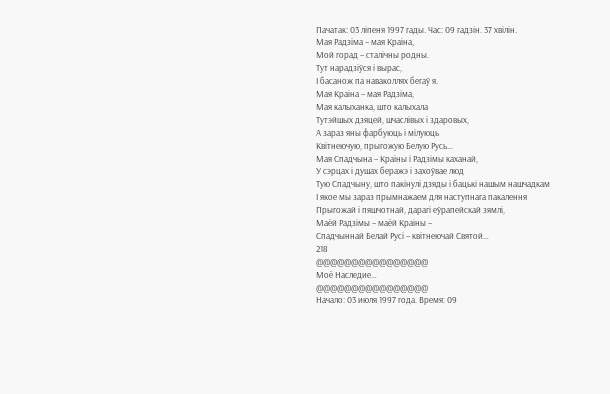Пачатак: 03 ліпеня 1997 гады. Час: 09 гадзін. 37 хвілін.
Мая Радзіма – мая Краіна,
Мой горад – сталічны родны.
Тут нарадзіўся і вырас,
І басанож па наваколлях бегаў я.
Мая Краіна – мая Радзіма,
Мая калыханка, што калыхала
Тутэйшых дзяцей, шчаслівых і здаровых,
А зараз яны фарбуюць і мілуюць
Квітнеючую, прыгожую Белую Русь…
Мая Спадчына – Краіны і Радзімы каханай,
У сэрцах і душах беражэ і захоўвае люд
Тую Спадчыну, што пакінулі дзяды і бацькі нашым нашчадкам
І якое мы зараз прымнажаем для наступнага пакалення
Прыгожай і пяшчотнай, дарагі еўрапейскай зямлі,
Маёй Радзімы – маёй Краіны –
Спадчыннай Белай Русі – квітнеючай Святой…
218
@@@@@@@@@@@@@@@@
Моё Наследие…
@@@@@@@@@@@@@@@@
Начало: 03 июля 1997 года. Время: 09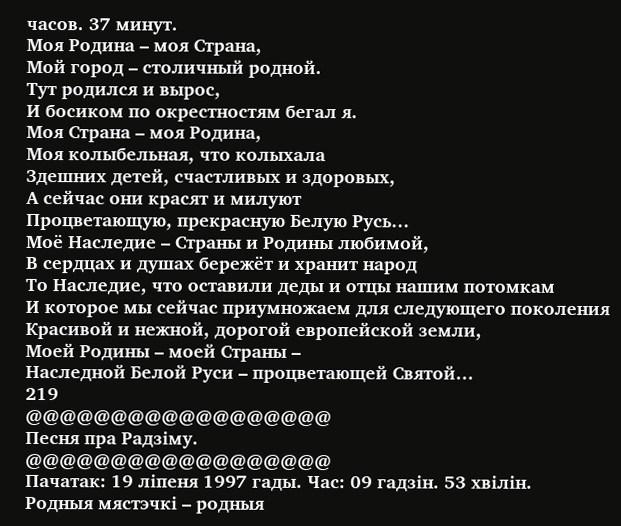часов. 37 минут.
Моя Родина – моя Страна,
Мой город – столичный родной.
Тут родился и вырос,
И босиком по окрестностям бегал я.
Моя Страна – моя Родина,
Моя колыбельная, что колыхала
Здешних детей, счастливых и здоровых,
А сейчас они красят и милуют
Процветающую, прекрасную Белую Русь…
Моё Наследие – Страны и Родины любимой,
В сердцах и душах бережёт и хранит народ
То Наследие, что оставили деды и отцы нашим потомкам
И которое мы сейчас приумножаем для следующего поколения
Красивой и нежной, дорогой европейской земли,
Моей Родины – моей Страны –
Наследной Белой Руси – процветающей Святой…
219
@@@@@@@@@@@@@@@@@@
Песня пра Радзіму.
@@@@@@@@@@@@@@@@@@
Пачатак: 19 ліпеня 1997 гады. Час: 09 гадзін. 53 хвілін.
Родныя мястэчкі – родныя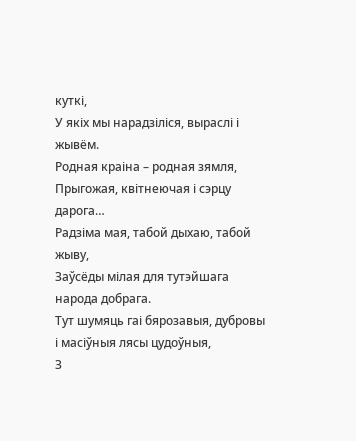куткі,
У якіх мы нарадзіліся, выраслі і жывём.
Родная краіна – родная зямля,
Прыгожая, квітнеючая і сэрцу дарога…
Радзіма мая, табой дыхаю, табой жыву,
Заўсёды мілая для тутэйшага народа добрага.
Тут шумяць гаі бярозавыя, дубровы і масіўныя лясы цудоўныя,
З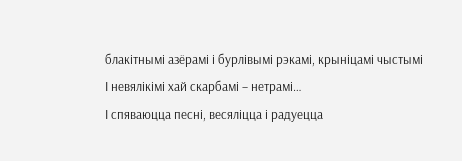блакітнымі азёрамі і бурлівымі рэкамі, крыніцамі чыстымі
І невялікімі хай скарбамі – нетрамі…
І спяваюцца песні, весяліцца і радуецца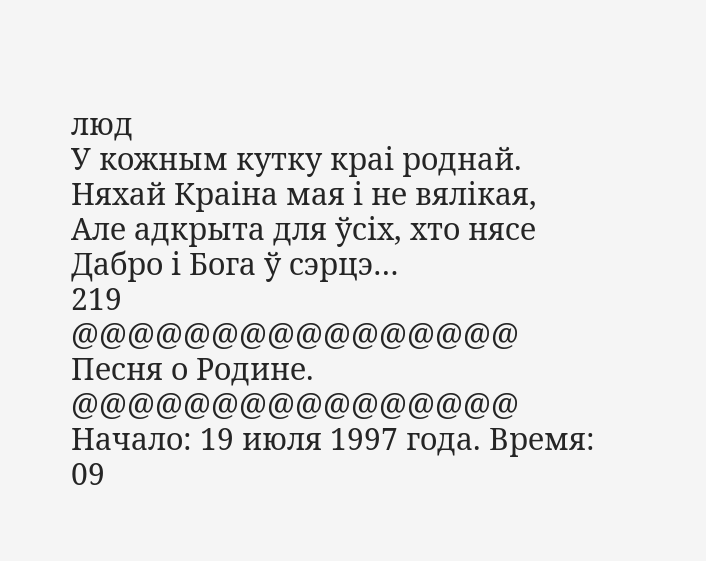люд
У кожным кутку краі роднай.
Няхай Краіна мая і не вялікая,
Але адкрыта для ўсіх, хто нясе Дабро і Бога ў сэрцэ…
219
@@@@@@@@@@@@@@@@
Песня о Родине.
@@@@@@@@@@@@@@@@
Начало: 19 июля 1997 года. Время: 09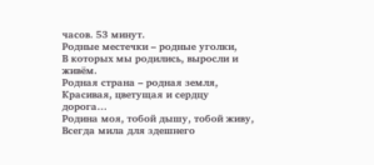часов. 53 минут.
Родные местечки – родные уголки,
В которых мы родились, выросли и живём.
Родная страна – родная земля,
Красивая, цветущая и сердцу дорога…
Родина моя, тобой дышу, тобой живу,
Всегда мила для здешнего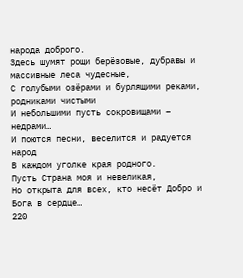народа доброго.
Здесь шумят рощи берёзовые, дубравы и массивные леса чудесные,
С голубыми озёрами и бурлящими реками, родниками чистыми
И небольшими пусть сокровищами – недрами…
И поются песни, веселится и радуется народ
В каждом уголке края родного.
Пусть Страна моя и невеликая,
Но открыта для всех, кто несёт Добро и Бога в сердце…
220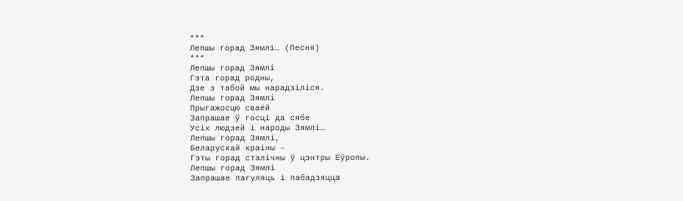***
Лепшы горад Зямлі… (Песня)
***
Лепшы горад Зямлі
Гэта горад родны,
Дзе з табой мы нарадзіліся.
Лепшы горад Зямлі
Прыгажосцю сваёй
Запрашае ў госці да сябе
Усіх людзей і народы Зямлі…
Лепшы горад Зямлі,
Беларускай краіны –
Гэты горад сталічны ў цэнтры Еўропы.
Лепшы горад Зямлі
Запрашае пагуляць і пабадзяцца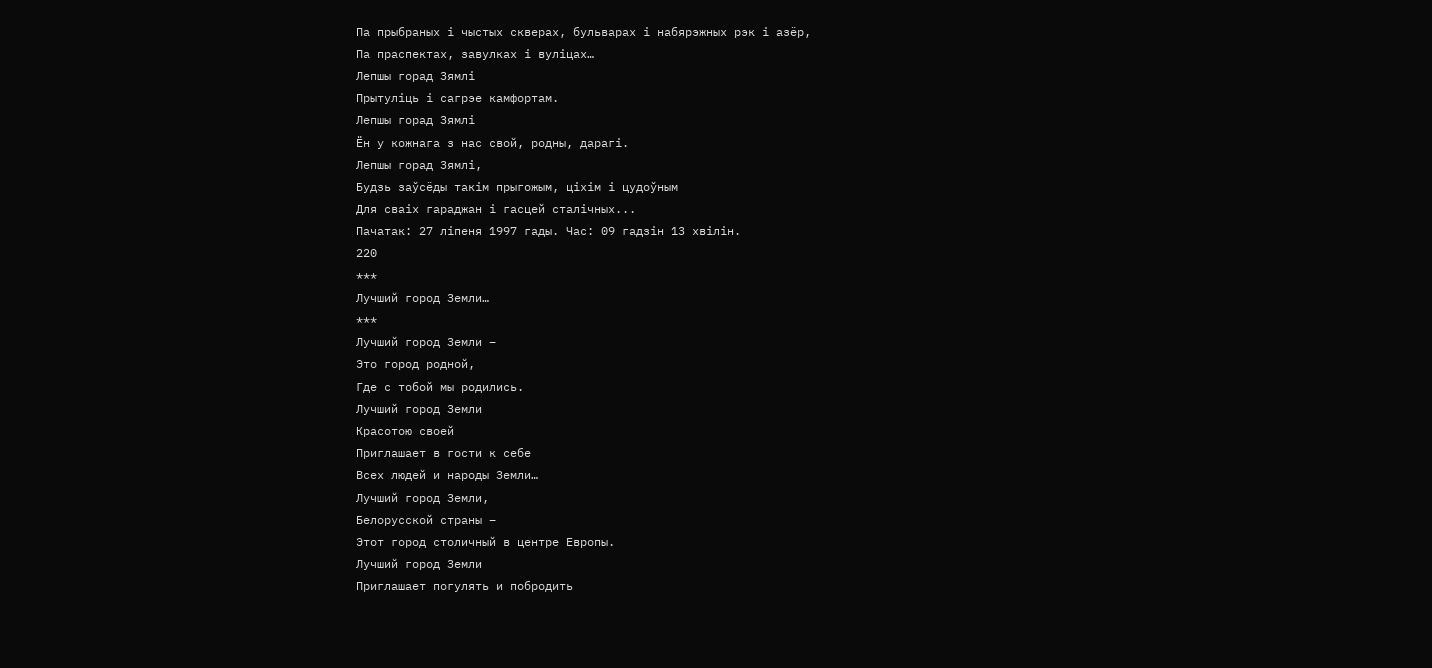Па прыбраных і чыстых скверах, бульварах і набярэжных рэк і азёр,
Па праспектах, завулках і вуліцах…
Лепшы горад Зямлі
Прытуліць і сагрэе камфортам.
Лепшы горад Зямлі
Ён у кожнага з нас свой, родны, дарагі.
Лепшы горад Зямлі,
Будзь заўсёды такім прыгожым, ціхім і цудоўным
Для сваіх гараджан і гасцей сталічных...
Пачатак: 27 ліпеня 1997 гады. Час: 09 гадзін 13 хвілін.
220
***
Лучший город Земли…
***
Лучший город Земли –
Это город родной,
Где с тобой мы родились.
Лучший город Земли
Красотою своей
Приглашает в гости к себе
Всех людей и народы Земли…
Лучший город Земли,
Белорусской страны –
Этот город столичный в центре Европы.
Лучший город Земли
Приглашает погулять и побродить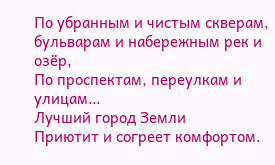По убранным и чистым скверам, бульварам и набережным рек и озёр,
По проспектам, переулкам и улицам…
Лучший город Земли
Приютит и согреет комфортом.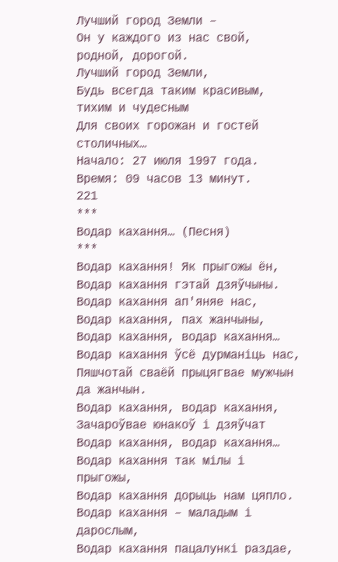Лучший город Земли –
Он у каждого из нас свой, родной, дорогой.
Лучший город Земли,
Будь всегда таким красивым, тихим и чудесным
Для своих горожан и гостей столичных…
Начало: 27 июля 1997 года. Время: 09 часов 13 минут.
221
***
Водар кахання… (Песня)
***
Водар кахання! Як прыгожы ён,
Водар кахання гэтай дзяўчыны.
Водар кахання ап'яняе нас,
Водар кахання, пах жанчыны,
Водар кахання, водар кахання…
Водар кахання ўсё дурманіць нас,
Пяшчотай сваёй прыцягвае мужчын да жанчын.
Водар кахання, водар кахання,
Зачароўвае юнакоў і дзяўчат
Водар кахання, водар кахання…
Водар кахання так мілы і прыгожы,
Водар кахання дорыць нам цяпло.
Водар кахання – маладым і дарослым,
Водар кахання пацалункі раздае,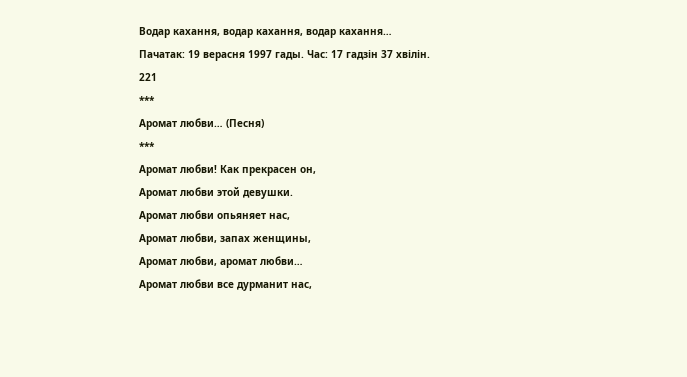Водар кахання, водар кахання, водар кахання…
Пачатак: 19 верасня 1997 гады. Час: 17 гадзін 37 хвілін.
221
***
Аромат любви… (Песня)
***
Аромат любви! Как прекрасен он,
Аромат любви этой девушки.
Аромат любви опьяняет нас,
Аромат любви, запах женщины,
Аромат любви, аромат любви…
Аромат любви все дурманит нас,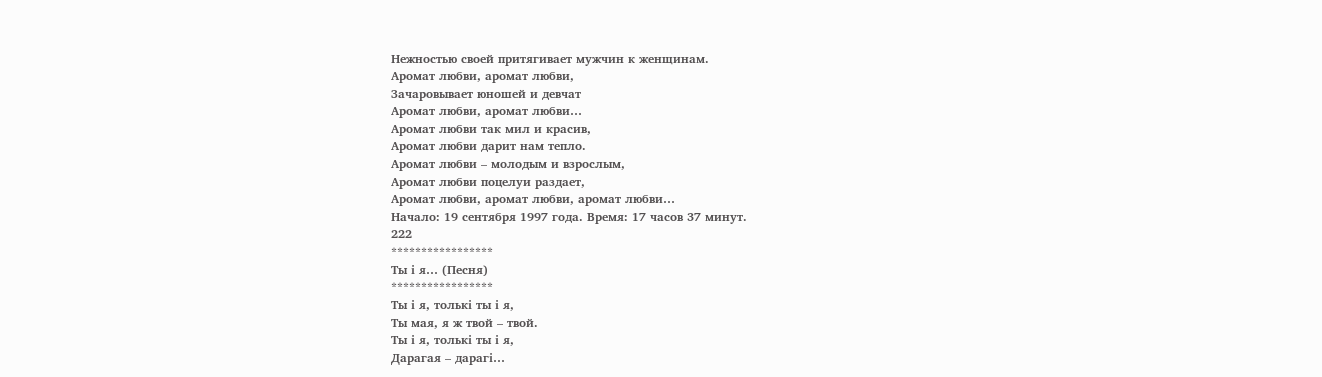Нежностью своей притягивает мужчин к женщинам.
Аромат любви, аромат любви,
Зачаровывает юношей и девчат
Аромат любви, аромат любви…
Аромат любви так мил и красив,
Аромат любви дарит нам тепло.
Аромат любви – молодым и взрослым,
Аромат любви поцелуи раздает,
Аромат любви, аромат любви, аромат любви…
Начало: 19 сентября 1997 года. Время: 17 часов 37 минут.
222
*****************
Ты і я… (Песня)
*****************
Ты і я, толькі ты і я,
Ты мая, я ж твой – твой.
Ты і я, толькі ты і я,
Дарагая – дарагі…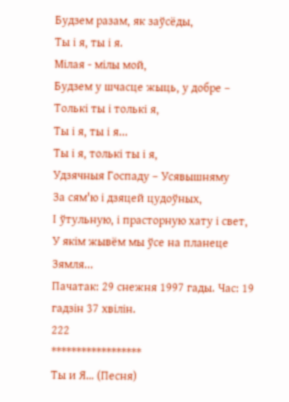Будзем разам, як заўсёды,
Ты і я, ты і я.
Мілая - мілы мой,
Будзем у шчасце жыць, у добре –
Толькі ты і толькі я,
Ты і я, ты і я...
Ты і я, толькі ты і я,
Удзячныя Госпаду – Усявышняму
За сям'ю і дзяцей цудоўных,
І ўтульную, і прасторную хату і свет,
У якім жывём мы ўсе на планеце Зямля...
Пачатак: 29 снежня 1997 гады. Час: 19 гадзін 37 хвілін.
222
******************
Ты и Я… (Песня)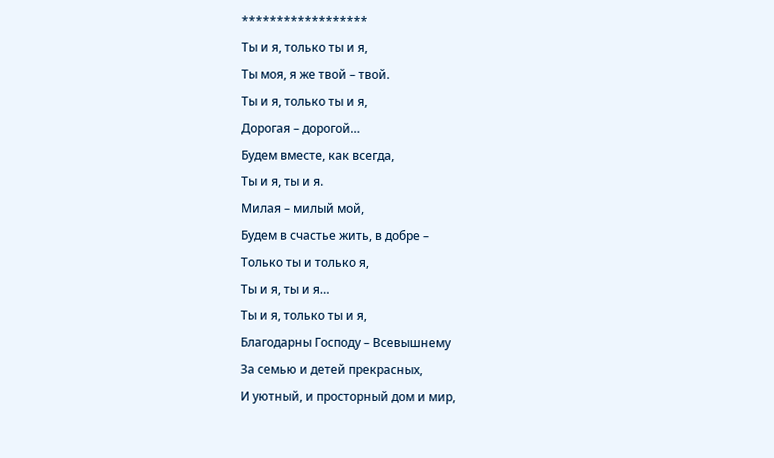******************
Ты и я, только ты и я,
Ты моя, я же твой – твой.
Ты и я, только ты и я,
Дорогая – дорогой…
Будем вместе, как всегда,
Ты и я, ты и я.
Милая – милый мой,
Будем в счастье жить, в добре –
Только ты и только я,
Ты и я, ты и я…
Ты и я, только ты и я,
Благодарны Господу – Всевышнему
За семью и детей прекрасных,
И уютный, и просторный дом и мир,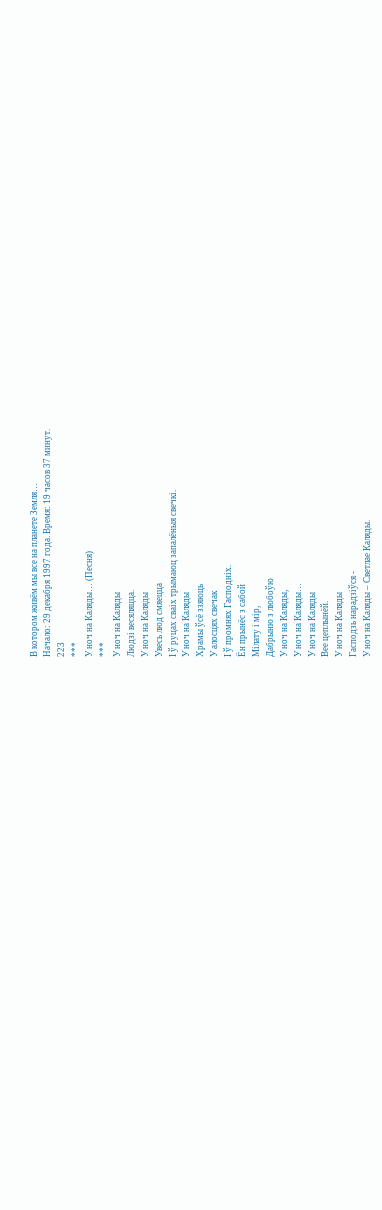В котором живём мы все на планете Земля…
Начало: 29 декабря 1997 года. Время: 19 часов 37 минут.
223
***
У ноч на Каляды… (Песня)
***
У ноч на Каляды
Людзі весяляцца.
У ноч на Каляды
Увесь люд смяецца
І ў руцах сваіх трымаюц запалёныя свечкі.
У ноч на Каляды
Храмы ўсё ззяюць
У алосцях свечак
І ў промнях Гасподніх.
Ён прынёс з сабой
Мілату і мір,
Дабрыню з любоўю
У ноч на Каляды,
У ноч на Каляды…
У ноч на Каляды
Вее цеплынёй.
У ноч на Каляды
Гасподзь нарадзіўся -
У ноч на Каляды – Светлае Каляды.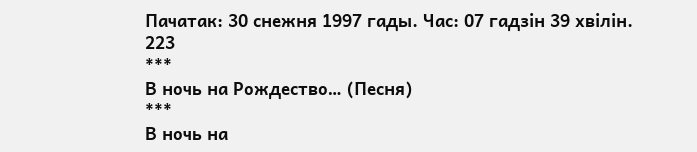Пачатак: 30 снежня 1997 гады. Час: 07 гадзін 39 хвілін.
223
***
В ночь на Рождество… (Песня)
***
В ночь на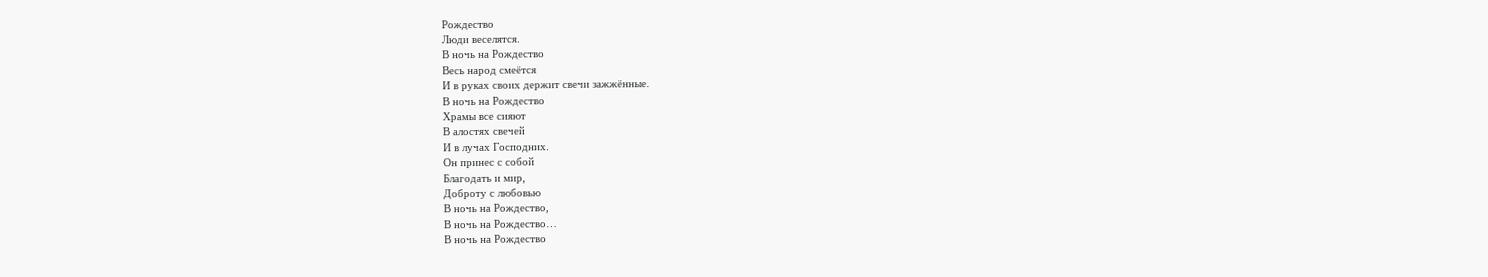Рождество
Люди веселятся.
В ночь на Рождество
Весь народ смеётся
И в руках своих держит свечи зажжённые.
В ночь на Рождество
Храмы все сияют
В алостях свечей
И в лучах Господних.
Он принес с собой
Благодать и мир,
Доброту с любовью
В ночь на Рождество,
В ночь на Рождество…
В ночь на Рождество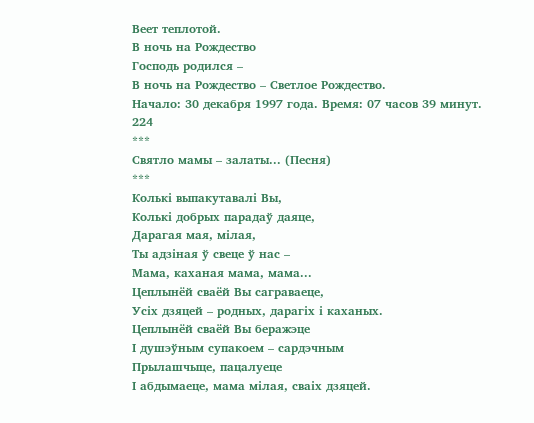Веет теплотой.
В ночь на Рождество
Господь родился –
В ночь на Рождество – Светлое Рождество.
Начало: 30 декабря 1997 года. Время: 07 часов 39 минут.
224
***
Святло мамы – залаты... (Песня)
***
Колькі выпакутавалі Вы,
Колькі добрых парадаў даяце,
Дарагая мая, мілая,
Ты адзіная ў свеце ў нас –
Мама, каханая мама, мама...
Цеплынёй сваёй Вы саграваеце,
Усіх дзяцей – родных, дарагіх і каханых.
Цеплынёй сваёй Вы беражэце
І душэўным супакоем – сардэчным
Прылашчыце, пацалуеце
І абдымаеце, мама мілая, сваіх дзяцей.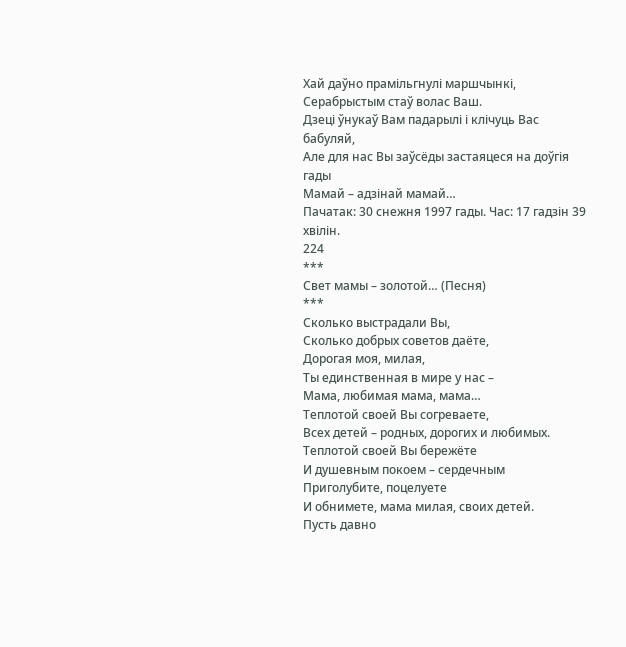Хай даўно прамільгнулі маршчынкі,
Серабрыстым стаў волас Ваш.
Дзеці ўнукаў Вам падарылі і клічуць Вас бабуляй,
Але для нас Вы заўсёды застаяцеся на доўгія гады
Мамай – адзінай мамай…
Пачатак: 30 снежня 1997 гады. Час: 17 гадзін 39 хвілін.
224
***
Свет мамы – золотой… (Песня)
***
Сколько выстрадали Вы,
Сколько добрых советов даёте,
Дорогая моя, милая,
Ты единственная в мире у нас –
Мама, любимая мама, мама…
Теплотой своей Вы согреваете,
Всех детей – родных, дорогих и любимых.
Теплотой своей Вы бережёте
И душевным покоем – сердечным
Приголубите, поцелуете
И обнимете, мама милая, своих детей.
Пусть давно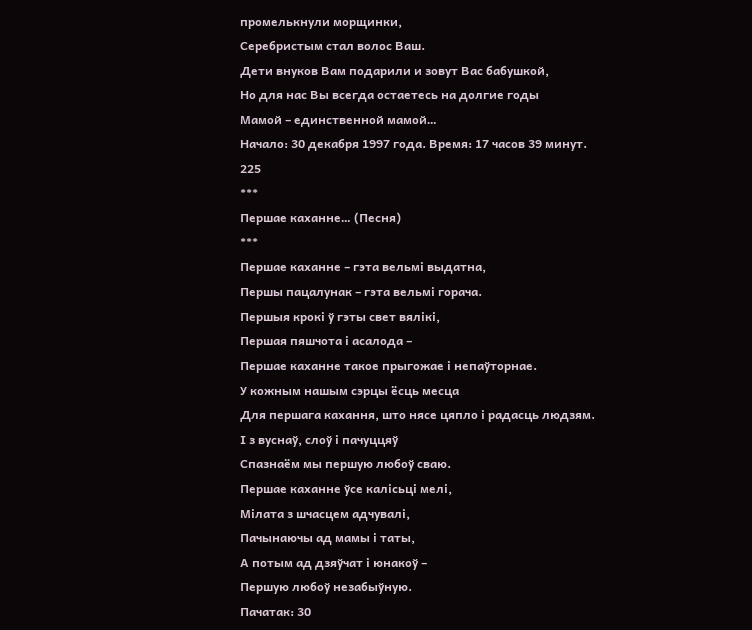промелькнули морщинки,
Серебристым стал волос Ваш.
Дети внуков Вам подарили и зовут Вас бабушкой,
Но для нас Вы всегда остаетесь на долгие годы
Мамой – единственной мамой…
Начало: 30 декабря 1997 года. Время: 17 часов 39 минут.
225
***
Першае каханне… (Песня)
***
Першае каханне – гэта вельмі выдатна,
Першы пацалунак – гэта вельмі горача.
Першыя крокі ў гэты свет вялікі,
Першая пяшчота і асалода –
Першае каханне такое прыгожае і непаўторнае.
У кожным нашым сэрцы ёсць месца
Для першага кахання, што нясе цяпло і радасць людзям.
І з вуснаў, слоў і пачуццяў
Спазнаём мы першую любоў сваю.
Першае каханне ўсе калісьці мелі,
Мілата з шчасцем адчувалі,
Пачынаючы ад мамы і таты,
А потым ад дзяўчат і юнакоў –
Першую любоў незабыўную.
Пачатак: 30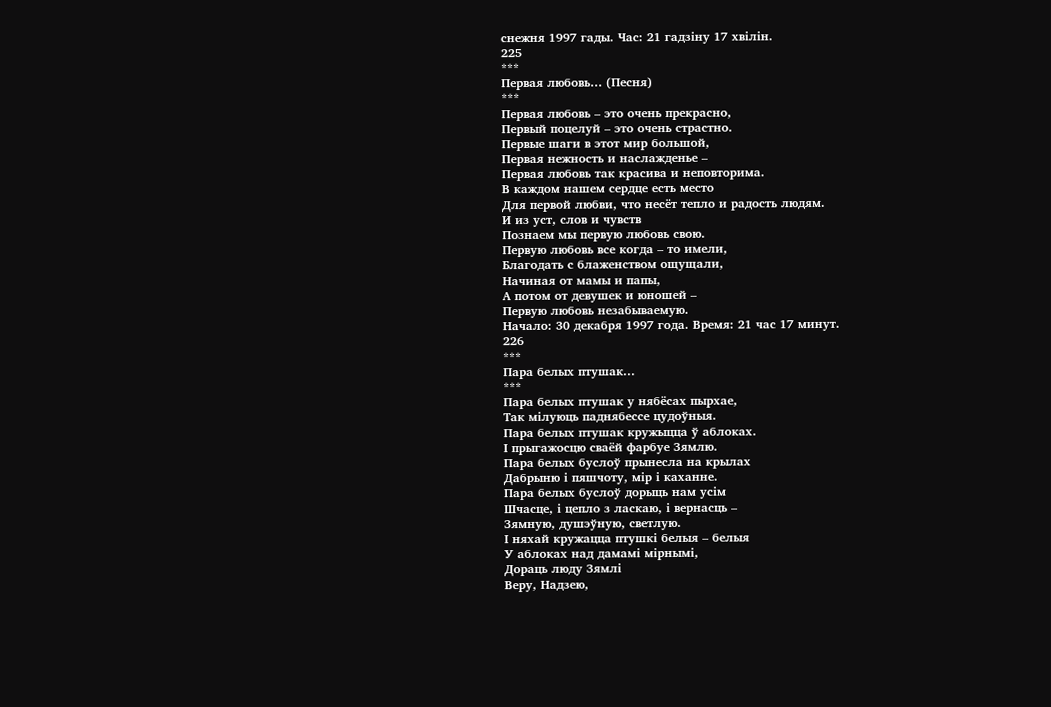снежня 1997 гады. Час: 21 гадзіну 17 хвілін.
225
***
Первая любовь… (Песня)
***
Первая любовь – это очень прекрасно,
Первый поцелуй – это очень страстно.
Первые шаги в этот мир большой,
Первая нежность и наслажденье –
Первая любовь так красива и неповторима.
В каждом нашем сердце есть место
Для первой любви, что несёт тепло и радость людям.
И из уст, слов и чувств
Познаем мы первую любовь свою.
Первую любовь все когда – то имели,
Благодать с блаженством ощущали,
Начиная от мамы и папы,
А потом от девушек и юношей –
Первую любовь незабываемую.
Начало: 30 декабря 1997 года. Время: 21 час 17 минут.
226
***
Пара белых птушак...
***
Пара белых птушак у нябёсах пырхае,
Так мілуюць паднябессе цудоўныя.
Пара белых птушак кружыцца ў аблоках.
І прыгажосцю сваёй фарбуе Зямлю.
Пара белых буслоў прынесла на крылах
Дабрыню і пяшчоту, мір і каханне.
Пара белых буслоў дорыць нам усім
Шчасце, і цепло з ласкаю, і вернасць –
Зямную, душэўную, светлую.
І няхай кружацца птушкі белыя – белыя
У аблоках над дамамі мірнымі,
Дораць люду Зямлі
Веру, Надзею,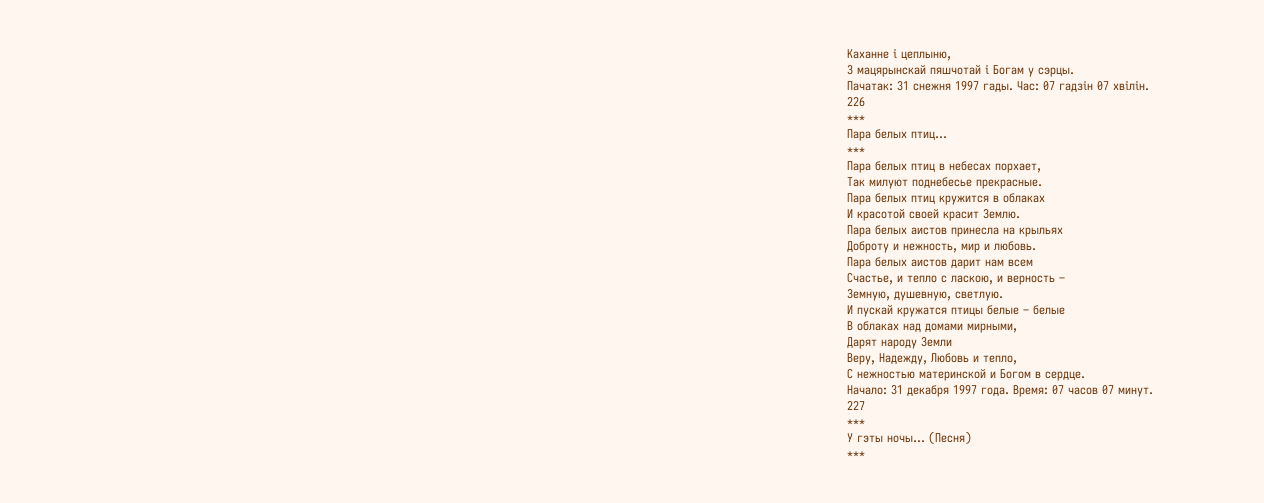Каханне і цеплыню,
З мацярынскай пяшчотай і Богам у сэрцы.
Пачатак: 31 снежня 1997 гады. Час: 07 гадзін 07 хвілін.
226
***
Пара белых птиц…
***
Пара белых птиц в небесах порхает,
Так милуют поднебесье прекрасные.
Пара белых птиц кружится в облаках
И красотой своей красит Землю.
Пара белых аистов принесла на крыльях
Доброту и нежность, мир и любовь.
Пара белых аистов дарит нам всем
Счастье, и тепло с ласкою, и верность –
Земную, душевную, светлую.
И пускай кружатся птицы белые – белые
В облаках над домами мирными,
Дарят народу Земли
Веру, Надежду, Любовь и тепло,
С нежностью материнской и Богом в сердце.
Начало: 31 декабря 1997 года. Время: 07 часов 07 минут.
227
***
У гэты ночы… (Песня)
***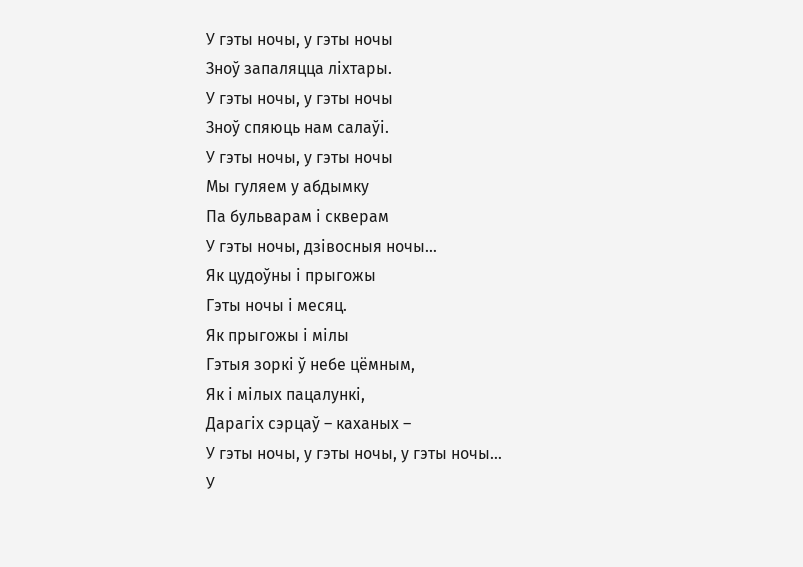У гэты ночы, у гэты ночы
Зноў запаляцца ліхтары.
У гэты ночы, у гэты ночы
Зноў спяюць нам салаўі.
У гэты ночы, у гэты ночы
Мы гуляем у абдымку
Па бульварам і скверам
У гэты ночы, дзівосныя ночы…
Як цудоўны і прыгожы
Гэты ночы і месяц.
Як прыгожы і мілы
Гэтыя зоркі ў небе цёмным,
Як і мілых пацалункі,
Дарагіх сэрцаў – каханых –
У гэты ночы, у гэты ночы, у гэты ночы…
У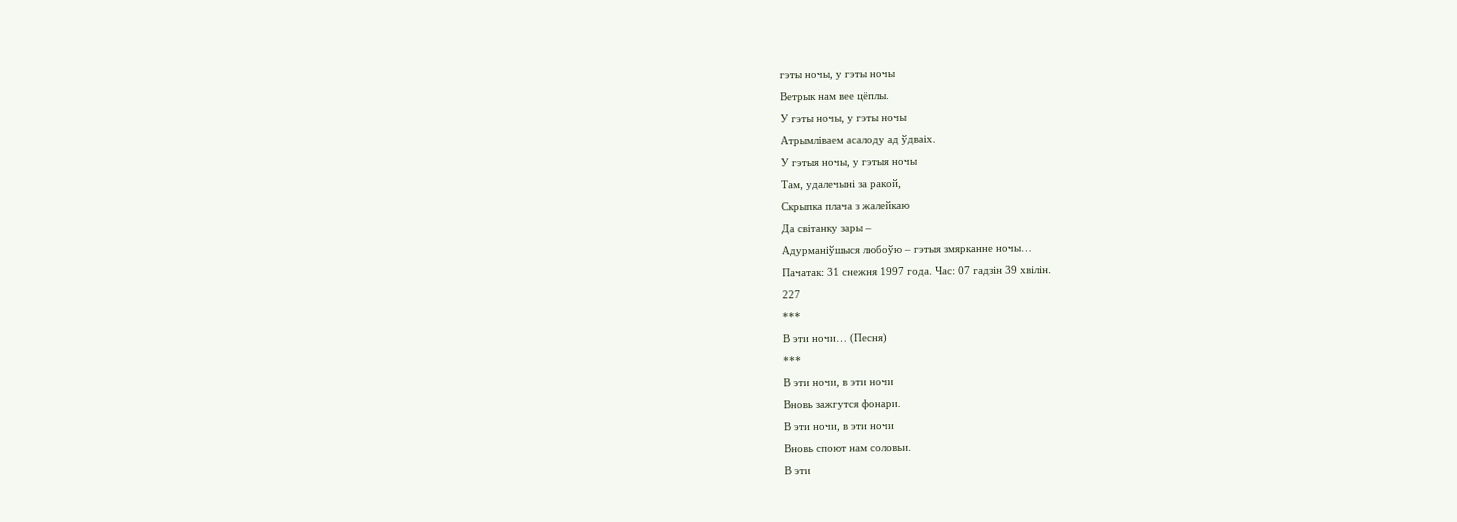гэты ночы, у гэты ночы
Ветрык нам вее цёплы.
У гэты ночы, у гэты ночы
Атрымліваем асалоду ад ўдваіх.
У гэтыя ночы, у гэтыя ночы
Там, удалечыні за ракой,
Скрыпка плача з жалейкаю
Да світанку зары –
Адурманіўшыся любоўю – гэтыя змярканне ночы…
Пачатак: 31 снежня 1997 года. Час: 07 гадзін 39 хвілін.
227
***
В эти ночи… (Песня)
***
В эти ночи, в эти ночи
Вновь зажгутся фонари.
В эти ночи, в эти ночи
Вновь споют нам соловьи.
В эти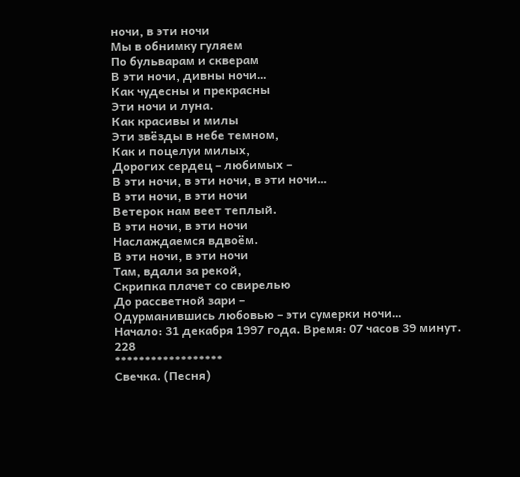ночи, в эти ночи
Мы в обнимку гуляем
По бульварам и скверам
В эти ночи, дивны ночи…
Как чудесны и прекрасны
Эти ночи и луна.
Как красивы и милы
Эти звёзды в небе темном,
Как и поцелуи милых,
Дорогих сердец – любимых –
В эти ночи, в эти ночи, в эти ночи…
В эти ночи, в эти ночи
Ветерок нам веет теплый.
В эти ночи, в эти ночи
Наслаждаемся вдвоём.
В эти ночи, в эти ночи
Там, вдали за рекой,
Скрипка плачет со свирелью
До рассветной зари –
Одурманившись любовью – эти сумерки ночи…
Начало: 31 декабря 1997 года. Время: 07 часов 39 минут.
228
******************
Свечка. (Песня)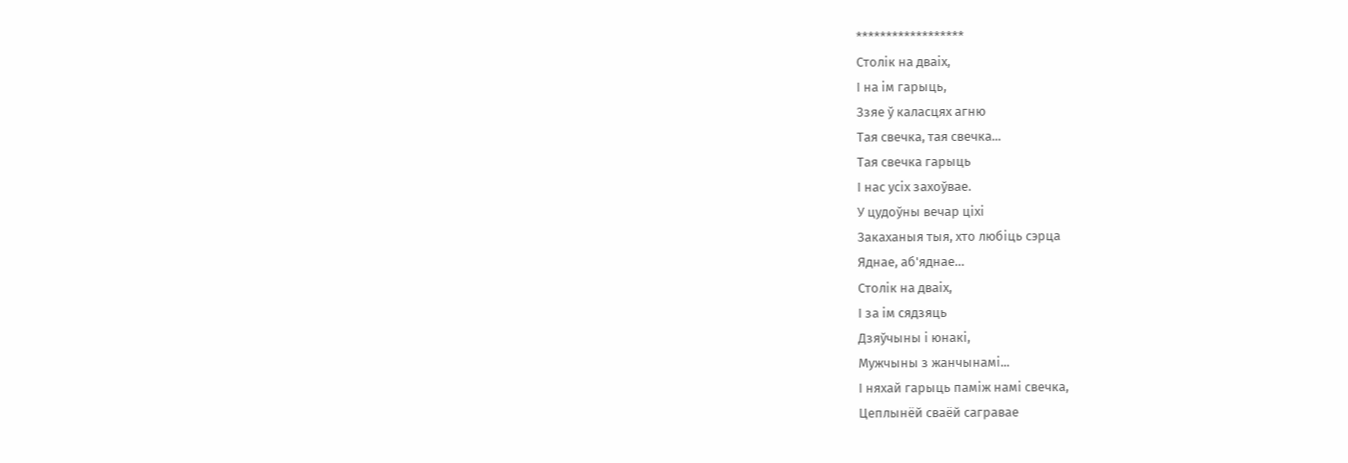******************
Столік на дваіх,
І на ім гарыць,
Ззяе ў каласцях агню
Тая свечка, тая свечка...
Тая свечка гарыць
І нас усіх захоўвае.
У цудоўны вечар ціхі
Закаханыя тыя, хто любіць сэрца
Яднае, аб'яднае…
Столік на дваіх,
І за ім сядзяць
Дзяўчыны і юнакі,
Мужчыны з жанчынамі...
І няхай гарыць паміж намі свечка,
Цеплынёй сваёй сагравае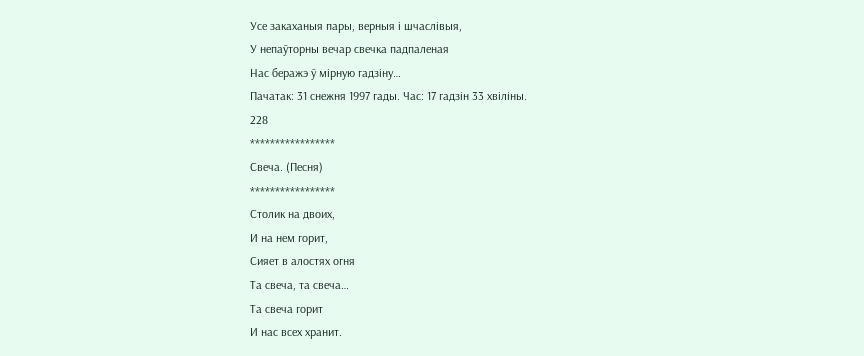Усе закаханыя пары, верныя і шчаслівыя,
У непаўторны вечар свечка падпаленая
Нас беражэ ў мірную гадзіну…
Пачатак: 31 снежня 1997 гады. Час: 17 гадзін 33 хвіліны.
228
*****************
Свеча. (Песня)
*****************
Столик на двоих,
И на нем горит,
Сияет в алостях огня
Та свеча, та свеча…
Та свеча горит
И нас всех хранит.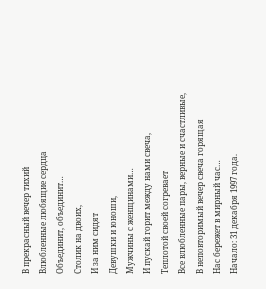В прекрасный вечер тихий
Влюбленные любящие сердца
Объединит, объединит…
Столик на двоих,
И за ним сидят
Девушки и юноши,
Мужчины с женщинами…
И пускай горит между нами свеча,
Теплотой своей согревает
Все влюбленные пары, верные и счастливые,
В неповторимый вечер свеча горящая
Нас бережет в мирный час…
Начало: 31 декабря 1997 года.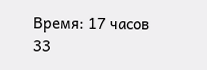Время: 17 часов 33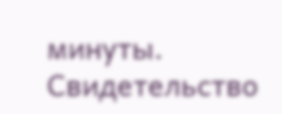минуты.
Свидетельство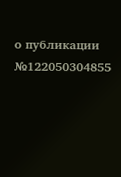о публикации №122050304855